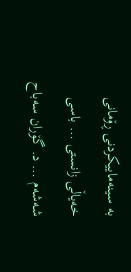بە سینەماییکردنی ڕۆمانی خەیاڵی زانستی … باسی شەشەم … د. گۆران سەباح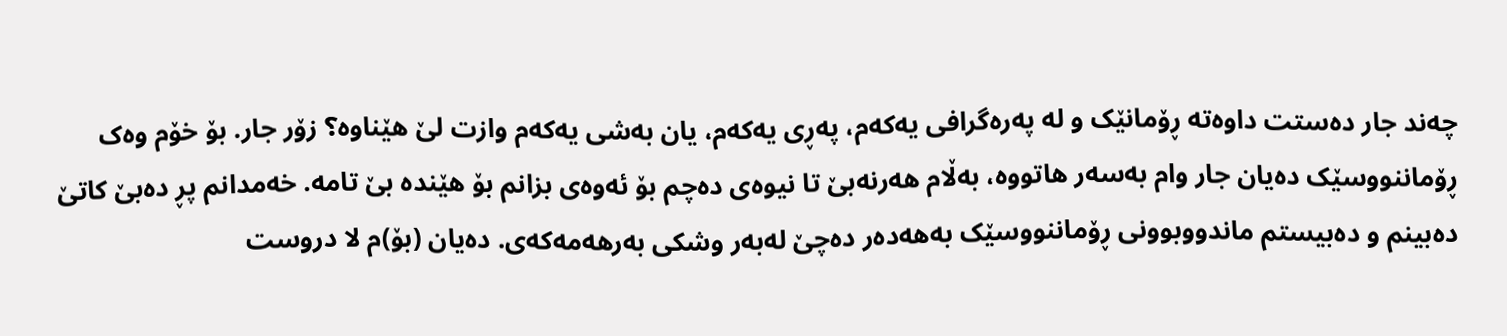چەند جار دەستت داوەتە ڕۆمانێک و لە پەرەگرافی یەکەم، پەڕی یەکەم، یان بەشی یەکەم وازت لێ هێناوە؟ زۆر جار. بۆ خۆم وەک ڕۆماننووسێک دەیان جار وام بەسەر هاتووە، بەڵام هەرنەبێ تا نیوەی دەچم بۆ ئەوەی بزانم بۆ هێندە بێ تامە. خەمدانم پڕ دەبێ کاتێ دەبینم و دەبیستم ماندووبوونی ڕۆماننووسێک بەهەدەر دەچێ لەبەر وشکی بەرهەمەکەی. دەیان (بۆ)م لا دروست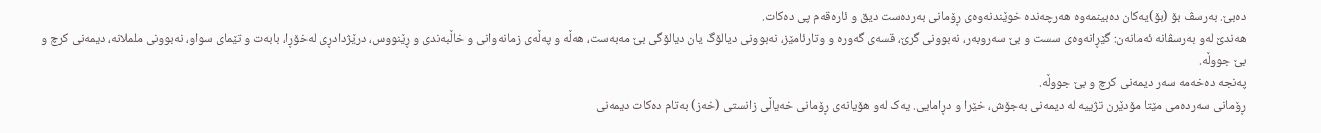دەبێ. بەرسڤ بۆ (بۆ)یەکان دەبینمەوە هەرچەندە خوێندنەوەی ڕۆمانی بەردەست دیق و ئارەقەم پی دەکات.
هەندێ لەو بەرسڤانە ئەمانەن: گێڕانەوەی سست و بێ سەروبەر، نەبوونی گرێ، قسەی گەورە و وتارئامێز، نەبوونی دیالۆگ یان دیالۆگی بێ مەبەست، هەڵە و پەڵەی زمانەوانی و خاڵبەندی و ڕێنووس، درێژدادڕی لەخۆڕا، بابەت و تێمای سواو، نەبوونی ململانە، دیمەنی کرچ و بێ جووڵە.
پەنجە دەخەمە سەر دیمەنی کرچ و بێ جووڵە.
ڕۆمانی سەردەمی مێتا مۆدێرن تژییە لە دیمەنی بەجۆش، خێرا و دڕامایی. یەک لەو هۆیانەی ڕۆمانی خەیاڵی زانستی (خەز) بەتام دەکات دیمەنی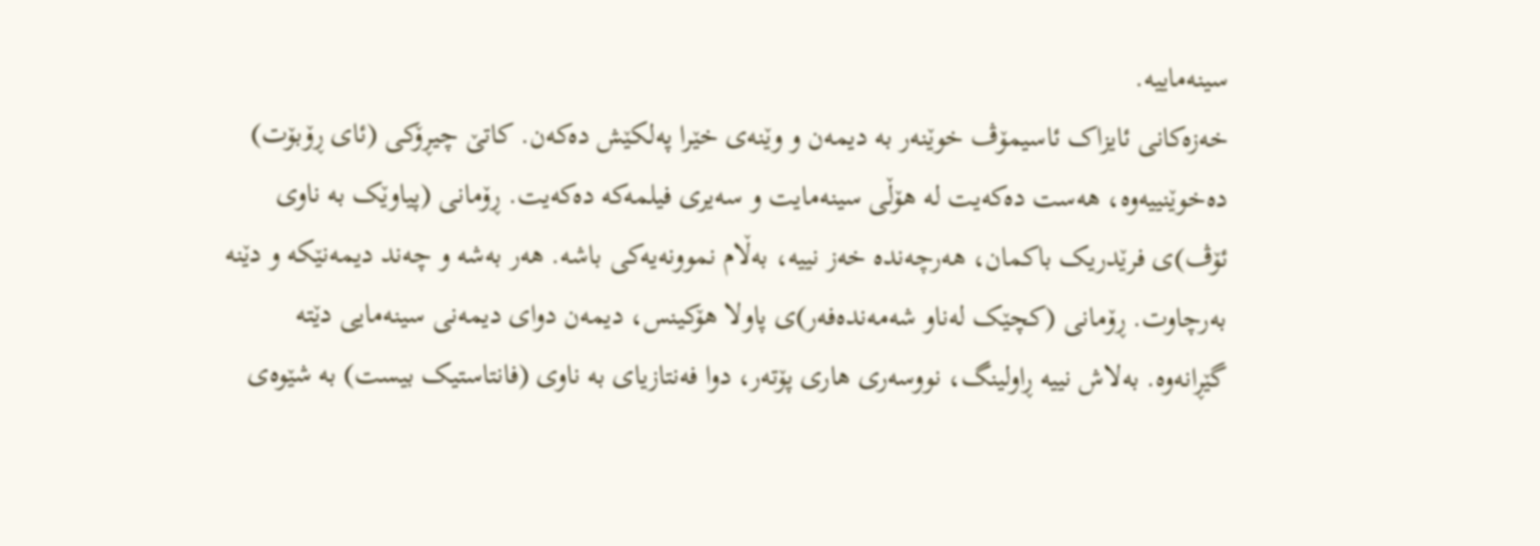سینەماییە.
خەزەکانی ئایزاک ئاسیمۆڤ خوێنەر بە دیمەن و وێنەی خێرا پەلکێش دەکەن. کاتێ چیڕۆکی (ئای ڕۆبۆت) دەخوێنییەوە، هەست دەکەیت لە هۆڵی سینەمایت و سەیری فیلمەکە دەکەیت. ڕۆمانی (پیاوێک بە ناوی ئۆڤ)ی فرێدریک باکمان، هەرچەندە خەز نییە، بەڵام نموونەیەکی باشە. هەر بەشە و چەند دیمەنێکە و دێنە بەرچاوت. ڕۆمانی (کچێک لەناو شەمەندەفەر)ی پاولا هۆکینس، دیمەن دوای دیمەنی سینەمایی دێتە گێڕانەوە. بەلاش نییە ڕاولینگ، نووسەری هاری پۆتەر، دوا فەنتازیای بە ناوی (فانتاستیک بیست) بە شێوەی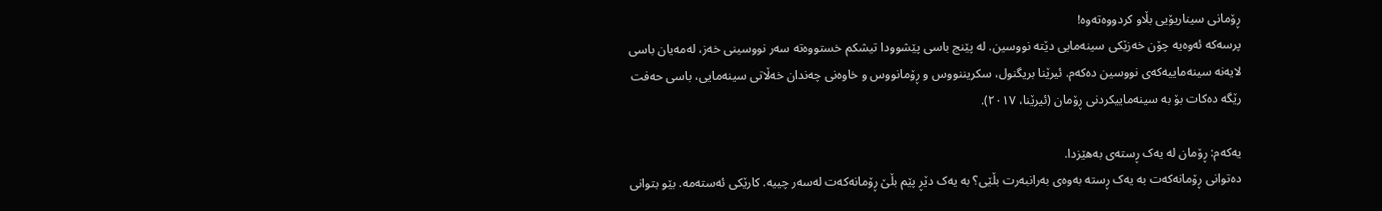ڕۆمانی سیناریۆیی بڵاو کردووەتەوە!
پرسەکە ئەوەیە چۆن خەزێکی سینەمایی دێتە نووسین. لە پێنج باسی پێشوودا تیشکم خستووەتە سەر نووسینی خەز، لەمەیان باسی لایەنە سینەماییەکەی نووسین دەکەم. ئیرێنا بریگنول، سکریننووس و ڕۆمانووس و خاوەنی چەندان خەڵاتی سینەمایی، باسی حەفت رێگە دەکات بۆ بە سینەماییکردنی ڕۆمان (ئیرێنا، ٢٠١٧).

یەکەم: ڕۆمان لە یەک ڕستەی بەهێزدا.
دەتوانی ڕۆمانەکەت بە یەک ڕستە بەوەی بەرانبەرت بڵێی؟ بە یەک دێڕ پێم بڵێ ڕۆمانەکەت لەسەر چییە. کارێکی ئەستەمە. بێو بتوانی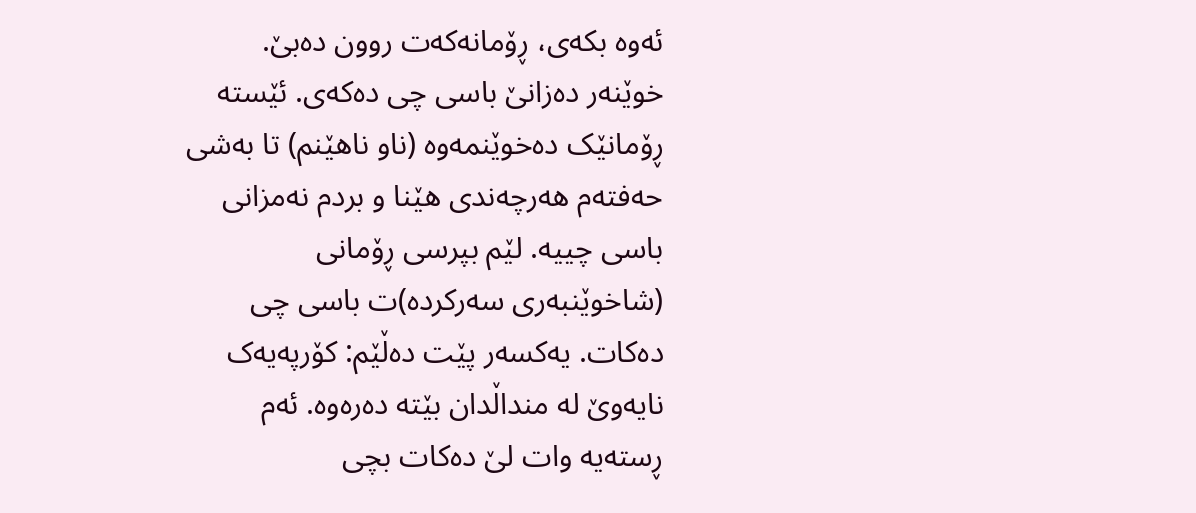ئەوە بکەی، ڕۆمانەکەت روون دەبێ. خوێنەر دەزانێ باسی چی دەکەی. ئێستە ڕۆمانێک دەخوێنمەوە (ناو ناهێنم) تا بەشی حەفتەم هەرچەندی هێنا و بردم نەمزانی باسی چییە. لێم بپرسی ڕۆمانی (شاخوێنبەری سەرکردە)ت باسی چی دەکات. یەکسەر پێت دەڵێم: کۆرپەیەک نایەوێ لە منداڵدان بێتە دەرەوە. ئەم ڕستەیە وات لێ دەکات بچی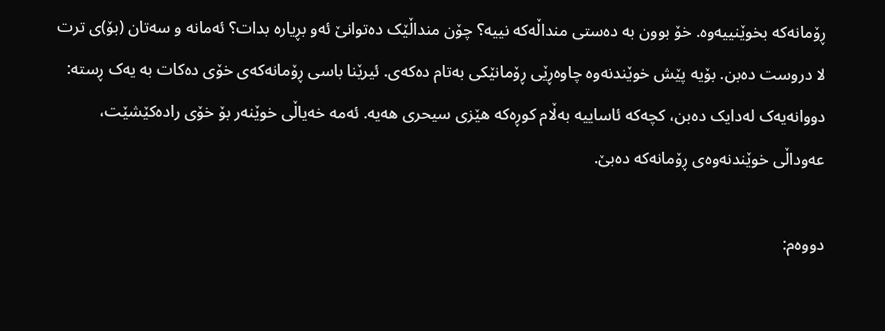ڕۆمانەکە بخوێنییەوە. خۆ بوون بە دەستی منداڵەکە نییە؟ چۆن منداڵێک دەتوانێ ئەو بڕیارە بدات؟ ئەمانە و سەتان (بۆ)ی ترت لا دروست دەبن. بۆیە پێش خوێندنەوە چاوەڕێی ڕۆمانێکی بەتام دەکەی. ئیرێنا باسی ڕۆمانەکەی خۆی دەکات بە یەک ڕستە: دووانەیەک لەدایک دەبن، کچەکە ئاساییە بەڵام کوڕەکە هێزی سیحری هەیە. ئەمە خەیاڵی خوێنەر بۆ خۆی رادەکێشێت، عەوداڵی خوێندنەوەی ڕۆمانەکە دەبێ.

دووەم: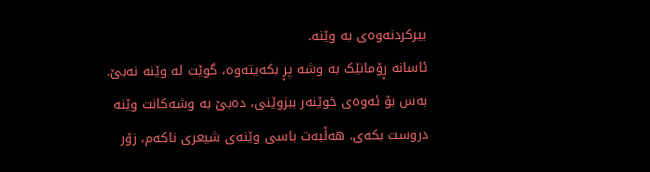بیرکردنەوەی بە وێنە.
ئاسانە ڕۆمانێک بە وشە پڕ بکەیتەوە، گوێت لە وێنە نەبێ. بەس بۆ ئەوەی خوێنەر ببزوێنی، دەبێ بە وشەکانت وێنە دروست بکەی. هەڵبەت باسی وێنەی شیعری ناکەم، زۆر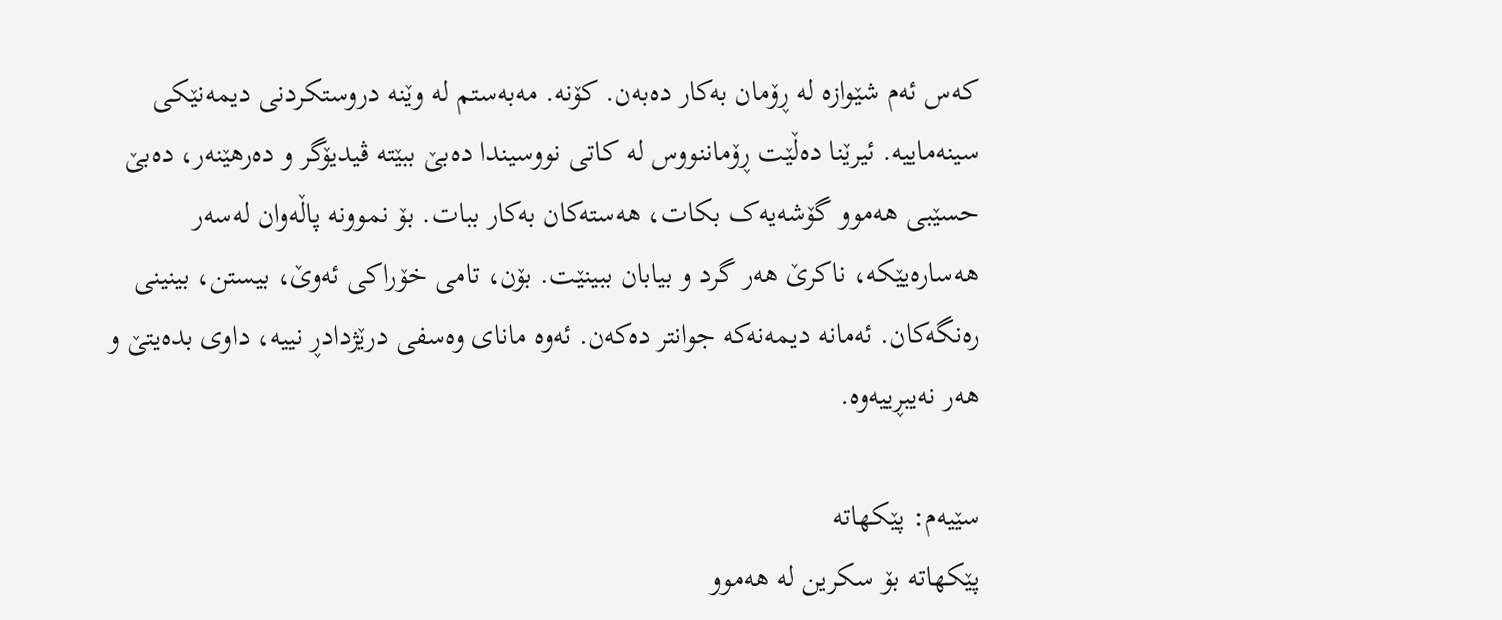کەس ئەم شێوازە لە ڕۆمان بەکار دەبەن. کۆنە. مەبەستم لە وێنە دروستکردنی دیمەنێکی سینەماییە. ئیرێنا دەڵێت ڕۆماننووس لە کاتی نووسیندا دەبێ ببێتە ڤیدیۆگر و دەرهێنەر، دەبێ حسێبی هەموو گۆشەیەک بکات، هەستەکان بەکار ببات. بۆ نموونە پاڵەوان لەسەر هەسارەیێکە، ناکرێ هەر گرد و بیابان ببینێت. بۆن، تامی خۆراکی ئەوێ، بیستن، بینینی رەنگەکان. ئەمانە دیمەنەکە جوانتر دەکەن. ئەوە مانای وەسفی درێژدادڕ نییە، داوی بدەیتێ و هەر نەیبڕییەوە.

سێیەم: پێکهاتە
پێکهاتە بۆ سکرین لە هەموو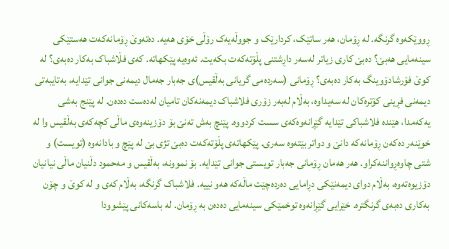ڕووێکەوە گرنگە. لە ڕۆمان، هەر ساتێک، کردارێک و جووڵەیەک رۆڵی خۆی هەیە. دەتەوێ ڕۆمانەکەت هەستێکی سینەمایی هەبێ؟ دەبێ کاری زیاتر لەسەر داڕشتنی پڵۆتەکەت بکەیت. ئەوەیە پێکهاتە. کەی فڵاشباک بەکار دەبەی؟ لە کوێ فۆرشادۆوینگ بەکار دەبەی؟ ڕۆمانی (سەردەمی گریانی بەڵقیس)ی جەبار جەمال دیمەنی جوانی تێدایە، بەتایبەتی دیمەنی فڕینی کۆترەکان لە سەیداوە، بەڵام لەبەر زۆری فلاشباک دیمەنەکان تامیان لەدەست دەدەن. لە پێنج بەشی یەکەمدا، هێندە فلاشباکی تێدایە گێڕانەوەکەی سست کردووە. پێنچ بەش تەنێ بۆ دۆزینەوەی ماڵی کچەکەی بەڵقیس وا لە خوێنەر دەکەن ڕۆمانەکە دانێ و دواتر بێتەوە سەری. پێکهاتەی پڵۆتەکەت دەبێ تژی بێ لە پێچ و بادانەوە (تویست) و شتی چاوەڕواننەکراو. هەر هەمان ڕۆمانی جەبار تویستی جوانی تێدایە. بۆ نموونە، بەڵقیس و مەحمود دڵنیان ماڵی نیانیان دۆزیوەتەوە، بەڵام دوای دیمەنێکی دڕامایی دەردەچێت ماڵەکە هەو نییە. فلاشباک گرنگە، بەڵام کەی و لە کوێ و چۆن بەکاری دەبەی گرنگترە. خێرایی گێڕانەوە توخمێکی سینەمایی دەدەن بە ڕۆمان. لە باسەکانی پێشوودا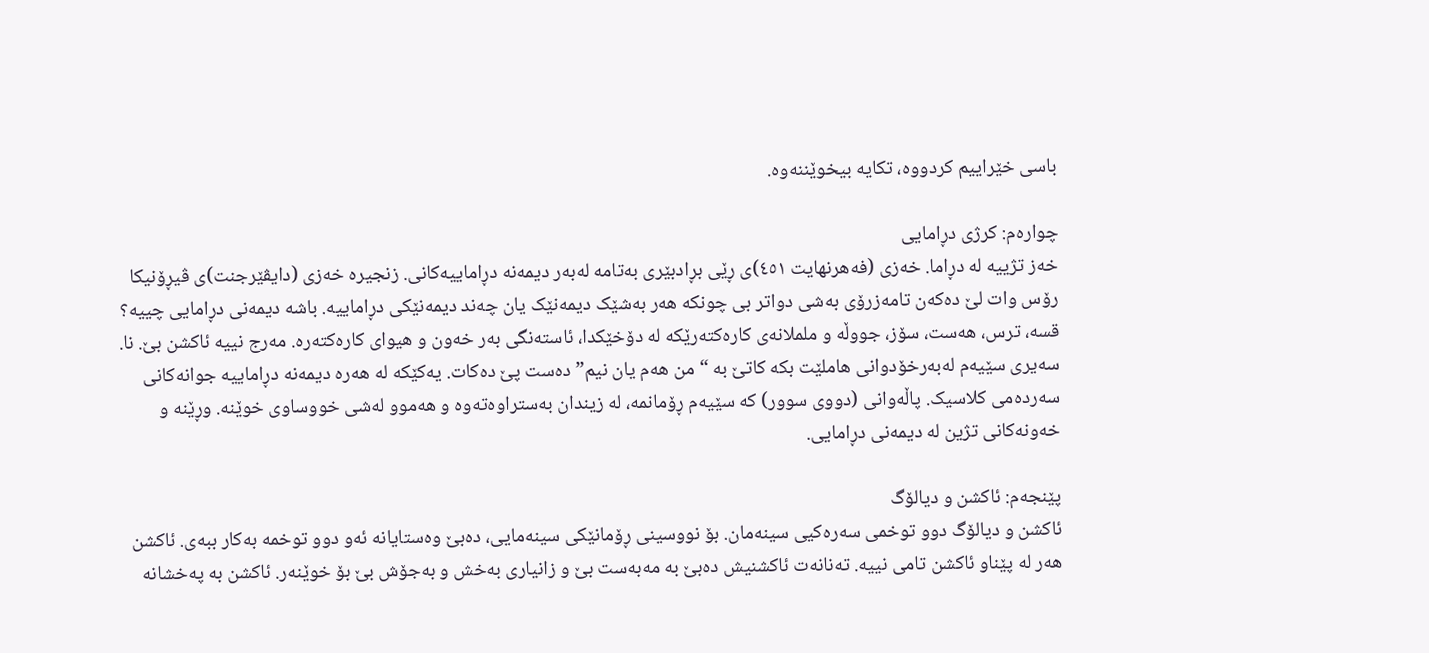باسی خێراییم کردووە، تکایە بیخوێننەوە.

چوارەم: کرژی دڕامایی
خەز تژییە لە دڕاما. خەزی (فەهرنهایت ٤٥١)ی ڕێی بڕادبێری بەتامە لەبەر دیمەنە دڕاماییەکانی. زنجیرە خەزی (دایڤێرجنت)ی ڤیڕۆنیکا رۆس وات لێ دەکەن تامەزرۆی بەشی دواتر بی چونکە هەر بەشێک دیمەنێک یان چەند دیمەنێکی دڕاماییە. باشە دیمەنی دڕامایی چییە؟ قسە، ترس، هەست، سۆز، جووڵە و ململانەی کارەکتەرێکە لە دۆخێکدا، ئاستەنگی بەر خەون و هیوای کارەکتەرە. مەرج نییە ئاکشن بێ. نا. سەیری سێیەم لەبەرخۆدوانی هاملێت بکە کاتێ بە “من هەم یان نیم” دەست پێ دەکات. یەکێکە لە هەرە دیمەنە دڕاماییە جوانەکانی سەردەمی کلاسیک. پاڵەوانی (دووی سوور) کە سێیەم ڕۆمانمە، لە زیندان بەستراوەتەوە و هەموو لەشی خووساوی خوێنە. وڕێنە و خەونەکانی تژین لە دیمەنی دڕامایی.

پێنجەم: ئاکشن و دیالۆگ
ئاکشن و دیالۆگ دوو توخمی سەرەکیی سینەمان. بۆ نووسینی ڕۆمانێکی سینەمایی، دەبێ وەستایانە ئەو دوو توخمە بەکار ببەی. ئاکشن هەر لە پێناو ئاکشن تامی نییە. تەنانەت ئاکشنیش دەبێ بە مەبەست بێ و زانیاری بەخش و بەجۆش بێ بۆ خوێنەر. ئاکشن بە پەخشانە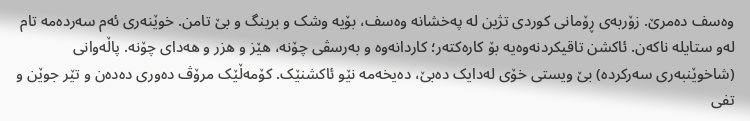وەسف دەمرێ. زۆربەی ڕۆمانی کوردی تژین لە پەخشانە وەسف، بۆیە وشک و برینگ و بێ تامن. خوێنەری ئەم سەردەمە تام لەو ستایلە ناکەن. ئاکشن تاقیکردنەوەیە بۆ کارەکتەر؛ کاردانەوە و بەرسڤی چۆنە، هێز و هزر و هەدای چۆنە. پاڵەوانی (شاخوێنبەری سەرکردە) بێ ویستی خۆی لەدایک دەبێ، دەیخەمە نێو ئاکشنێک. کۆمەڵێک مرۆڤ دەوری دەدەن و تێر جوێن و تفی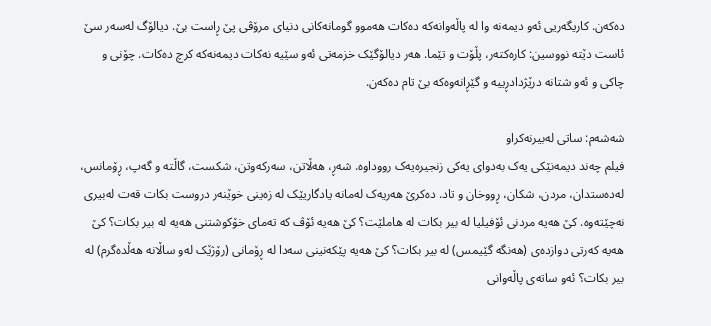دەکەن. کاریگەریی ئەو دیمەنە وا لە پاڵەوانەکە دەکات هەموو گومانەکانی دنیای مرۆڤی پێ ڕاست بێ. دیالۆگ لەسەر سێ ئاست دێتە نووسین: کارەکتەر، پڵۆت و تێما. هەر دیالۆگێک خزمەتی ئەو سێیە نەکات دیمەنەکە کرچ دەکات. چۆنی و چاکی و ئەو شتانە درێژدادڕییە و گێڕانەوەکە بێ تام دەکەن.

شەشەم: ساتی لەبیرنەکراو
فیلم چەند دیمەنێکی یەک بەدوای یەکی زنجیرەیەک رووداوە. شەڕ، هەڵاتن، سەرکەوتن، شکست، گاڵتە و گەپ، ڕۆمانس، لەدەستدان، مردن، شکان، ڕووخان و تاد. دەکرێ هەریەک لەمانە یادگاریێک لە زەینی خوێنەر دروست بکات قەت لەبیری نەچێتەوە. کێ هەیە مردنی ئۆفیلیا لە بیر بکات لە هاملێت؟ کێ هەیە ئۆڤ کە تەمای خۆکوشتنی هەیە لە بیر بکات؟ کێ هەیە کەرتی دوازدەی (هەنگە گێیمس) لە بیر بکات؟ کێ هەیە پێکەنینی سەدا لە ڕۆمانی (رۆژێک لەو ساڵانە هەڵدەگرم) لە بیر بکات؟ ئەو ساتەی پاڵەوانی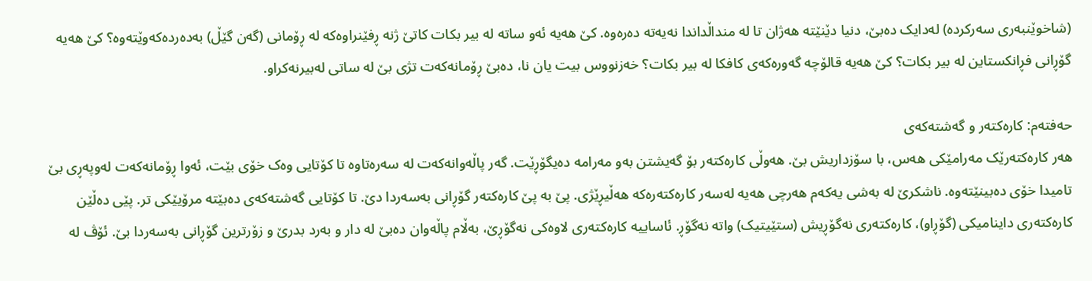(شاخوێنبەری سەرکردە) لەدایک دەبێ، دنیا دێنێتە هەژان تا لە منداڵداندا نەیەتە دەرەوە. کێ هەیە ئەو ساتە لە بیر بکات کاتێ ژنە ڕفێنراوەکە لە ڕۆمانی (گەن گێڵ) بەدەردەکەوێتەوە؟ کێ هەیە گۆڕانی فڕانکستاین لە بیر بکات؟ کێ هەیە قالۆچە گەورەکەی کافکا لە بیر بکات؟ خەزنووس بیت یان نا، دەبێ ڕۆمانەکەت تژی بێ لە ساتی لەبیرنەکراو.

حەفتەم: کارەکتەر و گەشتەکەی
هەر کارەکتەرێک مەرامێکی هەس، با سۆزداریش بێ. هەوڵی کارەکتەر بۆ گەیشتن بەو مەرامە دەیگۆڕێت. گەر پاڵەوانەکەت لە سەرەتاوە تا کۆتایی وەک خۆی بێت، ئەوا ڕۆمانەکەت لەوپەڕی بێ تامیدا خۆی دەبینێتەوە. ناشکرێ لە بەشی یەکەم هەرچی هەیە لەسەر کارەکتەرەکە هەڵیڕێژی. پێ بە پێ کارەکتەر گۆڕانی بەسەردا دێ. تا کۆتایی گەشتەکەی دەبێتە مرۆیێکی تر. پێی دەڵێن کارەکتەری داینامیکی (گۆڕاو)، کارەکتەری نەگۆڕیش (ستێیتیک) واتە نەگۆڕ. ئاساییە کارەکتەری لاوەکی نەگۆڕێ، بەڵام پاڵەوان دەبێ لە دار و بەرد بدرێ و زۆرترین گۆڕانی بەسەردا بێ. ئۆڤ لە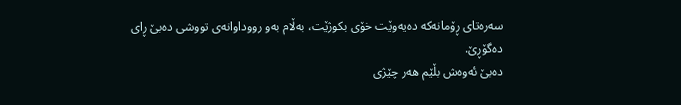سەرەتای ڕۆمانەکە دەیەوێت خۆی بکوژێت، بەڵام بەو رووداوانەی تووشی دەبێ ڕای دەگۆڕێ.
دەبێ ئەوەش بڵێم هەر چێژی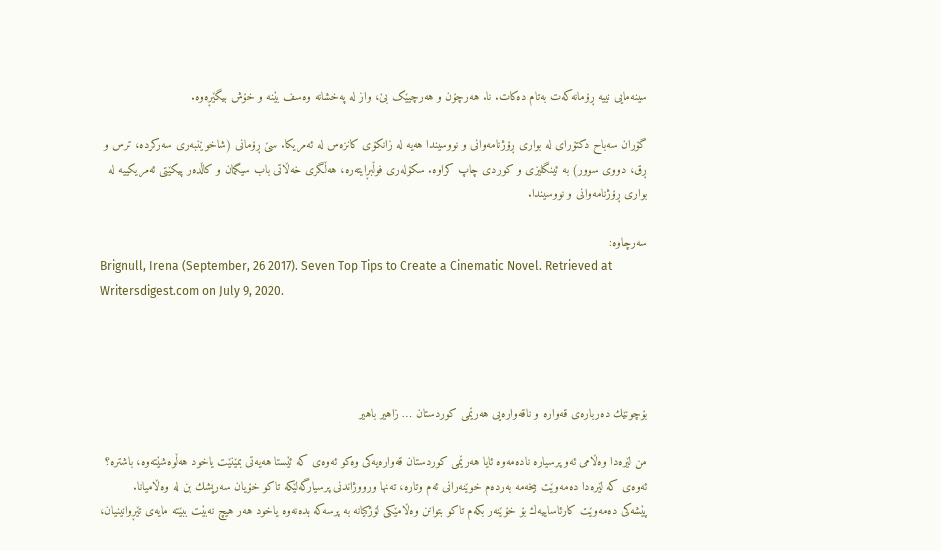سینەمایی نییە ڕۆمانەکەت بەتام دەکات. نا. هەرچۆن و هەرچیێک بێ، واز لە پەخشانە وەسف بێنە و خۆش بیگێڕەوە.

گۆران سەباح دکتۆرای لە بواری ڕۆژنامەوانی و نووسیندا هەیە لە زانکۆی کانزەس لە ئەمریکا. سێ ڕۆمانی (شاخوێنبەری سەرکردە، ترس و ڕق، دووی سوور) بە ئینگلیزی و کوردی چاپ کراوە. سکۆلەری فوڵبڕایتەرە، هەڵگری خەڵاتی باب سیگمان و کاڵدەر پیکێتی ئەمریکییە لە بواری ڕۆژنامەوانی و نووسیندا.

سەرچاوە:
Brignull, Irena (September, 26 2017). Seven Top Tips to Create a Cinematic Novel. Retrieved at Writersdigest.com on July 9, 2020.




بۆچونێك دەربارەی قەوارە و ناقەوارەیی هەرێمی کوردستان … زاهیر باهیر

من لێرەدا وەڵامی ئەو پرسیارە نادەمەوە ئایا هەرێمی کوردستان قەوارەیەکی وەکو ئەوەی کە ئێستا هەیەتی بمێنێت یاخود هەڵوەشێتەوە، باشترە؟ ئەوەی کە لێرەدا دەمەوێت بیخەمە بەردەم خوێنەرانی ئەم وتارە، تەنها ورووژاندنی پرسیارگەلێکە تاکو خۆیان سەرپشك بن لە وەڵامیانا.
پێشەکی دەمەوێت کارئاساییەك بۆ خۆێنەر بکەم تاکو بتوانن وەڵامێکی لۆژکیانە بە پرسەکە بدەنەوە یاخود هەر هیچ نەبێت ببێتە مایەی تێڕوانینیان،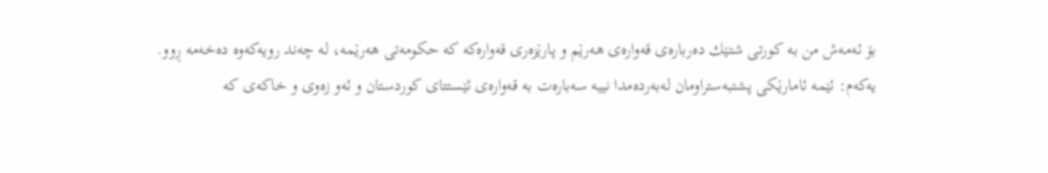بۆ ئەمەش من بە کورتی شتێك دەربارەی قەوارەی هەرێم و پارێزەری قەوارەکە کە حکومەتی هەرێمە، لە چەند رویەکەوە دەخەمە ڕوو.
یەکەم: ئێمە ئامارێکی پشتبەستراومان لەبەردەمدا نییە سەبارەت بە قەوارەی ئێستتای کوردستان و ئەو زەوی و خاکەی کە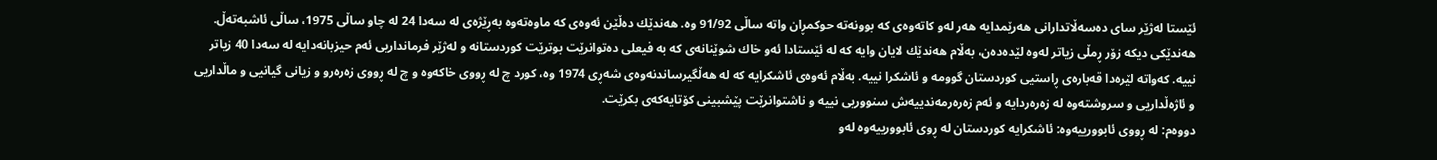ئێستا لەژێر سای دەسەڵاتدارانی هەرێمدایە هەر لەو کاتەوەی کە بوونەتە حوكمڕان واتە ساڵی 91/92 وە. هەندێك دەڵێن ئەوەی کە ماوەتەوە بەڕێژەی لە سەدا 24 لە چاو ساڵی 1975، ساڵی ئاشبەتەڵ. هەندێکی دیکە زۆر ڕمڵی زیاتر لەوە لێدەدەن، بەڵام هەندێك لایان وایە کە لە ئێستادا ئەو خاك شوێنانەی کە بە فیعلی دەتوانرێت بوترێت کوردستانە و لەژێر فرمانداریی ئەم حیزبانەدایە لە سەدا 40 زیاتر نییە. کەواتە لێرەدا قەبارەی ڕاستیی کوردستان گوومە و ئاشکرا نییە. بەڵام ئەوەی ئاشکرایە کە لە هەڵگیرساندنەوەی شەڕی 1974 وە، کورد چ لە ڕووی خاکەوە و چ لە ڕووی زەرەرو و زیانی گیانیی و ماڵداریی و ئاژەڵداریی و سروشتەوە لە زەرەردایە و ئەم زەرەرمەندییەش سنووریی نییە و ناشتوانرێت پێشبینی کۆتایەکەی بکرێت.
دووەم: لە ڕووی ئابوورییەوە: ئاشکرایە کوردستان لە ڕوی ئابوورییەوە لەو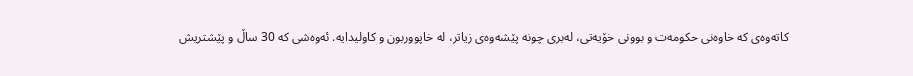کاتەوەی کە خاوەنی حکومەت و بوونی خۆیەتی، لەبری چونە پێشەوەی زیاتر، لە خاپووربون و کاولیدایە. ئەوەشی کە 30 ساڵ و پێشتریش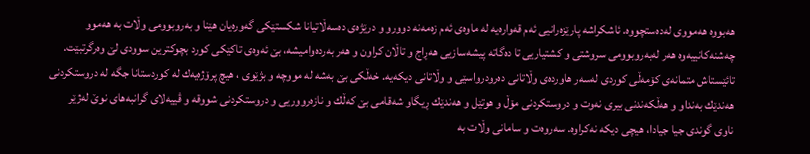هەبووە هەمووی لەدەستچووە. ئاشکراشە پارێزەرانیی ئەم قەوارەیە لە ماوەی ئەم زەمەنە دوورو و درێژەی دەسەڵاتیانا شکستێکی گەورەیان هێنا و بەروبوومی وڵات بە هەموو چەشنەکانییەوە هەر لەبەروبوومی سروشتی و کشتیاریی تا دەگاتە پیشەسازیی هەڕاج و تاڵان کراون و هەر بەردەوامیشە، بێ ئەوەی تاکێکی کورد بچوکترین سوودی لێ وەرگرتبێت. تائێستاش متمانەی کۆمەڵی کوردی لەسەر هاوردەی وڵاتانی دەرودرواسێی و وڵاتانی دیکەیە. خەڵکی بێ بەشە لە مووچە و بژێوی ، هیچ پرۆژەیەك لە کوردستانا جگە لە دروستکردنی هەندێك بەنداو و هەڵکەندنی بیری نەوت و دروستکردنی مۆڵ و هوتێل و هەندێك ڕیگاو شەقامی بێ کەڵك و نازەرووریی و دروستکردنی شووقە و ڤییەلای گرانبەهای نوێ لەژێر ناوی گوندی جیا جیادا، هیچی دیکە نەکراوە. سەروەت و سامانی وڵات بە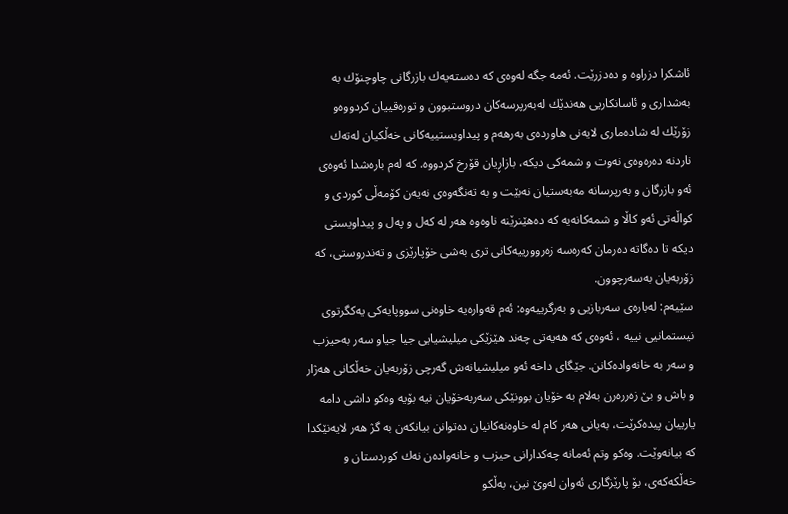ئاشکرا دزراوە و دەدزرێت. ئەمە جگە لەوەی کە دەستەیەك بازرگانی چاوچنۆك بە بەشداری و ئاسانکاریی هەندێك لەبەرپرسەکان دروستبوون و تورەقییان کردووەو زۆرێك لە شادەماری لایەنی هاوردەی بەرهەم و پیداویستییەکانی خەڵکیان لەتەك ناردنە دەرەوەی نەوت و شمەکی دیکە، بازاڕیان قۆرخ کردووە. کە لەم بارەشدا ئەوەی ئەو بازرگان و بەرپرسانە مەبەستیان نەبێت و بە تەنگەوەی نەیەن کۆمەڵی کوردی و کواڵەتی ئەو کاڵا و شمەکانەیە کە دەهێنرێنە ناوەوە هەر لە کەل و پەل و پیداویستی دیکە تا دەگاتە دەرمان کەرەسە زەروورییەکانی تری بەشی خۆپارێزی و تەندروستی، کە زۆربەیان بەسەرچوون.
سێیەم: لەبارەی سەربازیی و بەرگرییەوە: ئەم قەوارەیە خاوەنی سووپایەکی یەکگرتوی نیستمانیی نییە ، ئەوەی کە هەیەتی چەند هێزێکی میلیشیایی جیا جیاو سەر بەحیزب و سەر بە خانەوادەکانن. جێگای داخە ئەو میلیشیانەش گەرچی زۆربەیان خەڵکانی هەژار و باش و بێ زەررەرن بەلام بە خۆیان بوونێکی سەربەخۆیان نیە بۆیە وەکو داشی دامە یارییان پیدەکرێت، بەیانی هەر کام لە خاوەنەکانیان دەتوانن بیانکەن بە گژ هەر لایەنێکدا کە بیانەوێت. وەکو وتم ئەمانە چەکدارانی حیزب و خانەوادەن نەك کوردستان و خەڵکەکەی، بۆ پارێزگاری ئەوان لەوێ نین، بەڵکو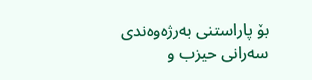بۆ پاراستنی بەرژەوەندی سەرانی حیزب و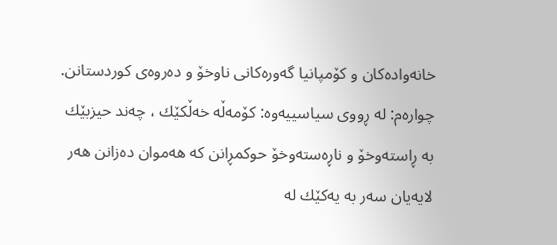خانەوادەکان و کۆمپانیا گەورەکانی ناوخۆ و دەروەی کوردستانن.
چوارەم: لە ڕووی سیاسییەوە: کۆمەڵە خەڵكێك ، چەند حیزبێك بە ڕاستەوخۆ و ناڕەستەوخۆ حوكمڕانن کە هەموان دەزانن هەر لایەیان سەر بە یەکێك لە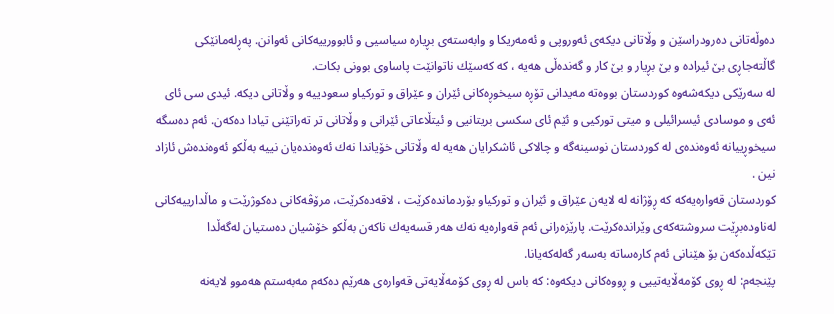دەوڵەتانی دەرودراسێن و وڵاتانی دیکەی ئەوروپی و ئەمەریکا و وابەستەی بڕیارە سیاسیی و ئابوورییەکانی ئەوانن. پەڕلەمانێکی گاڵتەجاڕی بێ ئیرادە و بێ بڕیار و بێ کار و گەندەڵی هەیە ، کە کەسێك ناتوانێت پاساوی بوونی بکات.
لە سەرێکی دیکەشەوە کوردستان بووەتە مەیدانی تۆڕە سیخوڕەکانی ئێران و عێراق و تورکیاو سعودییە و وڵاتانی دیکە. ئیدی سی ئای ئەی و موسادی ئیسرائیلی و میتی تورکیی و ئێم ئای سکسی بریتانیی و ئیتڵاعاتی ئێرانی و وڵاتانی تر تەراتێنی تیادا دەکەن. ئەم دەسگە سیخوڕییانە ئەوەندەی لە کوردستان نوسینەگە و چالاکی ئاشکرایان هەیە لە وڵاتانی خۆیاندا نەك ئەوەندەیان نییە بەڵکو ئەوەندەش ئازاد نین .
کوردستان قەوارەیەکە کە ڕۆژانە لە لایەن عێراق و ئێران و تورکیاو بۆردماندەکرێت ، لاقەدەکرێت، مرۆڤەکانی دەکوژرێت و ماڵدارییەکانی لەناودەبڕێت سروشتەکەی وێراندەکرێت. پارێزەرانی ئەم قەوارەیە نەك هەر قسەیەك ناکەن بەڵکو خۆشیان دەستیان لەگەڵدا تێکەڵدەکەن بۆ هێنانی ئەم کارەساتە بەسەر گەلەکەیانا.
پێنجەم: لە ڕوی کۆمەڵایەتییی و ڕووەکانی دیکەوە: کە باس لە ڕوی کۆمەڵایەتی قەوارەی هەرێم دەکەم مەبەستم هەموو لایەنە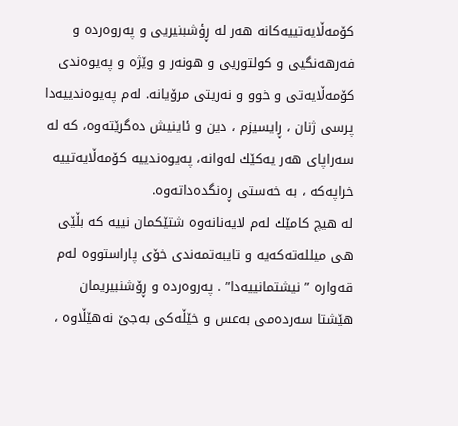کۆمەڵایەتییەکانە هەر لە ڕؤشبنیریی و پەروەردە و فەرهەنگیی و کولتوریی و هونەر و وێژە و پەیوەندی کۆمەڵایەتی و خوو و نەریتی مرۆیانە. لەم پەیوەندییەدا پرسی ژنان ، ڕایسیزم ، دین و ئاینیش دەگرێتەوە، کە لە سەراپای هەر یەکێك لەوانە، پەیوەندییە کۆمەڵایەتییە خراپەکە ، بە خەستی ڕەنگدەداتەوە.
لە هیچ کامێك لەم لایەنانەوە شتێکمان نییە کە بڵێی هی میللەتەکەیە و تایبەتمەندی خۆی پاراستووە لەم قەوارە ” نیشتمانییەدا” . پەروەردە و ڕۆشنبیریمان هێشتا سەردەمی بەعس و خێڵەکی بەجێ نەهێڵاوە ،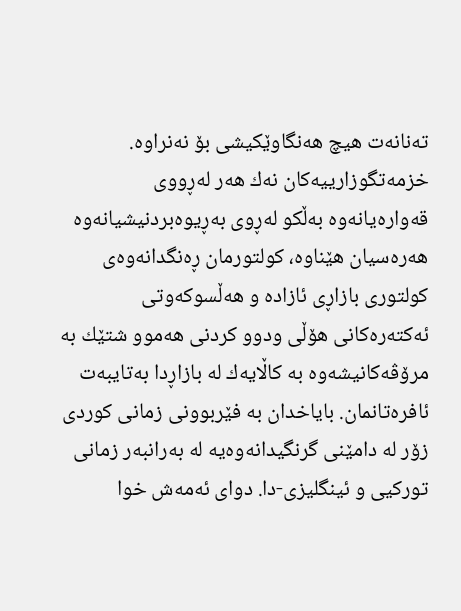تەنانەت هیچ هەنگاوێکیشی بۆ نەنراوە. خزمەتگوزارییەکان نەك هەر لەڕووی قەوارەیانەوە بەڵکو لەڕوی بەڕیوەبردنیشیانەوە هەرەسیان هێناوە، کولتورمان ڕەنگدانەوەی کولتوری بازاڕی ئازادە و هەڵسوکەوتی ئەکتەرەکانی هۆڵی ودوو کردنی هەموو شتێك بە مرۆڤەکانیشەوە بە کاڵایەك لە بازاڕدا بەتایبەت ئافرەتانمان. بایاخدان بە فێربوونی زمانی کوردی زۆر لە دامێنی گرنگیدانەوەیە لە بەرانبەر زمانی تورکیی و ئینگلیزی-دا. دوای ئەمەش خوا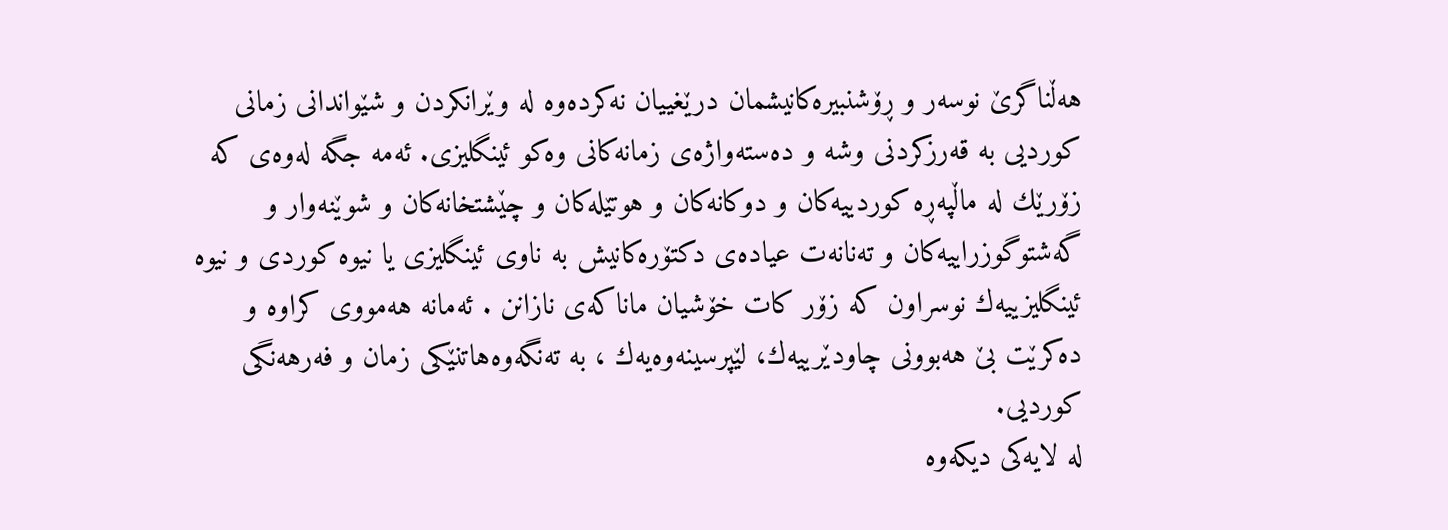هەڵناگرێ نوسەر و ڕۆشنبیرەکانیشمان درێغییان نەکردەوە لە وێرانکردن و شێواندانی زمانی کوردیی بە قەرزکردنی وشە و دەستەواژەی زمانەکانی وەکو ئینگلیزی. ئەمە جگە لەوەی کە زۆرێك لە ماڵپەڕە کوردییەکان و دوکانەکان و هوتێلەکان و چێشتخانەکان و شوێنەوار و گەشتوگوزراییەکان و تەنانەت عیادەی دکتۆرەکانیش بە ناوی ئینگلیزی یا نیوە کوردی و نیوە ئینگلیزییەك نوسراون کە زۆر کات خۆشیان ماناکەی نازانن . ئەمانە هەمووی کراوە و دەکرێت بێ هەبوونی چاودێرییەك، لێپرسینەوەیەك ، بە تەنگەوەهاتنێکی زمان و فەرهەنگی کوردیی.
لە لایەکی دیکەوە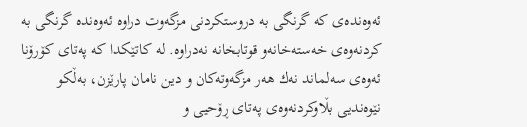ئەوەندەی کە گرنگی بە دروستکردنی مزگەوت دراوە ئەوەندە گرنگی بە کردنەوەی خەستەخانەو قوتابخانە نەدراوە. لە کاتێکدا کە پەتای کۆرۆنا ئەوەی سەلماند نەك هەر مزگەوتەکان و دین نامان پارێزن، بەڵکو نێوەندیی بڵاوکردنەوەی پەتای ڕۆحیی و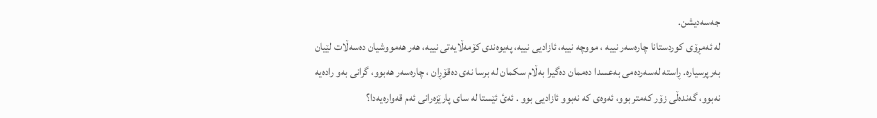جەسەدیشن.
لە ئەمڕۆی کوردستانا چارەسەر نییە ، مووچە نییە، ئازادیی نییە، پەیوەندی کۆمەڵایەتی نییە، هەر هەمووشیان دەسەڵات لێیان بەرپرسیارە. ڕاستە لەسەردەمی بەعسدا دەممان دەگیرا بەڵام سکمان لە برسا نەی دەقۆڕان ، چارەسەر هەبوو، گرانی بەو رادەیە نەبوو، گەندەڵی زۆر کەمتر بوو، ئەوەی کە نەبوو ئازادیی بوو . ئەئ ئێستا لە سای پارێزەرانی ئەم قەوارەیەدا؟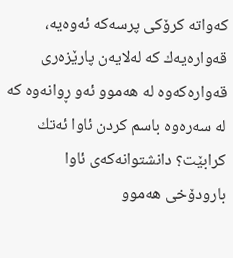کەواتە کرۆکی پرسەکە ئەوەیە، قەوارەیەك کە لەلایەن پارێزەری قەوارەکەوە لە هەموو ئەو ڕوانەوە کە لە سەرەوە باسم کردن ئاوا ئەتك کرابێت؟ دانشتوانەکەی ئاوا بارودۆخی هەموو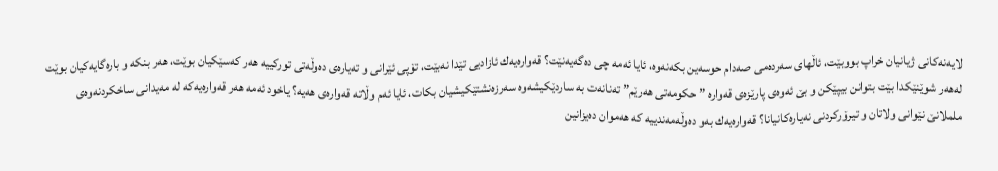لایەنەکانی ژیانیان خراپ بووبێت، ئاڵهای سەردەمی صەدام حوسەین بکەنەوە، ئایا ئەمە چی دەگەیەنێت؟ قەوارەیەك ئازادیی تێدا نەبێت، تۆپی ئێرانی و تەیارەی دەوڵەتی تورکییە هەر کەسێکیان بوێت، هەر بنکە و بارەگایەکیان بوێت لەهەر شوێنێکدا بێت بتوانن بیپێکن و بێ ئەوەی پارێزەی قەوارە ” حکومەتی هەرێم” تەنانەت بە ساردێکیشەوە سەرزەنشتێکیشیان بکات، ئایا ئەم وڵاتە قەوارەی هەیە؟ یاخود ئەمە هەر قەوارەیەکە لە مەیدانی ساخکردنەوەی ململانێ نێوانی ولاتان و تیرۆرکردنی نەیارەکانیانا؟ قەوارەیەك بەو دەوڵەمەندییە کە هەموان دەیزانین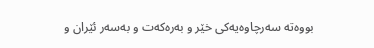بووەتە سەرچاوەیەکی خێر و بەرەکەت و بەسەر ئێران و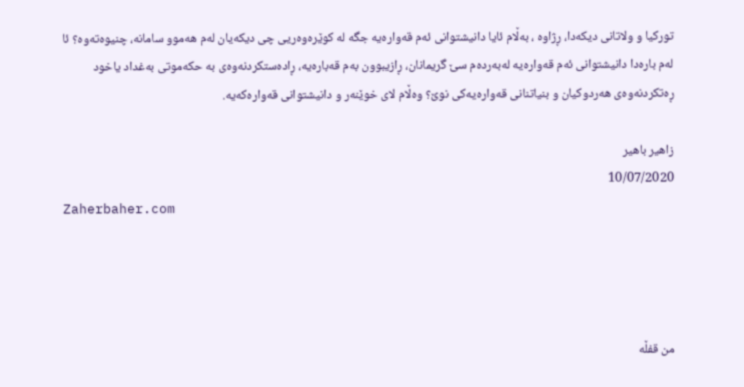تورکیا و ولاتانی دیکەدا، ڕژاوە ، بەڵام ئایا دانیشتوانی ئەم قەوارەیە جگە لە کوێرەوەریی چی دیکەیان لەم هەموو سامانە، چنیوەتەوە؟ ئا لەم بارەدا دانیشتوانی ئەم قەوارەیە لەبەردەم سێ گریمانان، ڕازیبوون بەم قەبارەیە، ڕادەستکردنەوەی بە حکەموتی بەغداد یاخود ڕەتکردنەوەی هەردوکیان و بنیاتنانی قەوارەیەکی نوێ؟ وەڵام لای خوێنەر و دانیشتوانی قەوارەکەیە.

زاهیر باهیر
10/07/2020
Zaherbaher.com




من قفڵە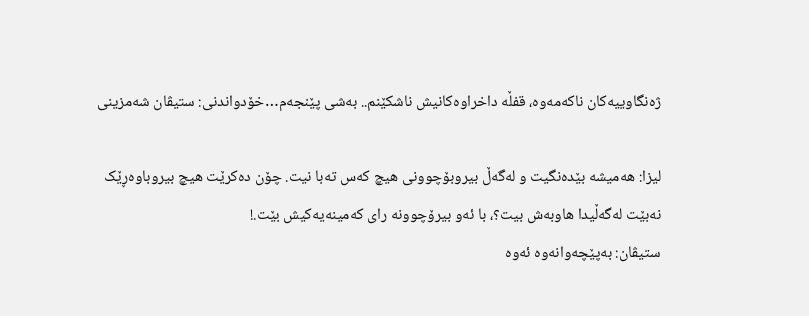ژەنگاوییەکان ناکەمەوە، قفڵە داخراوەکانیش ناشکێنم.. بەشی پێنجەم…خۆدواندنی: ستیڤان شەمزینی

لیزا: هەمیشە بێدەنگیت و لەگەڵ بیروبۆچوونی هیچ کەس تەبا نیت. چۆن دەکرێت هیچ بیروباوەڕێک نەبێت لەگەڵیدا هاوبەش بیت؟، با ئەو بیرۆچوونە رای کەمینەیەکیش بێت.!
ستیڤان: بەپێچەوانەوە ئەوە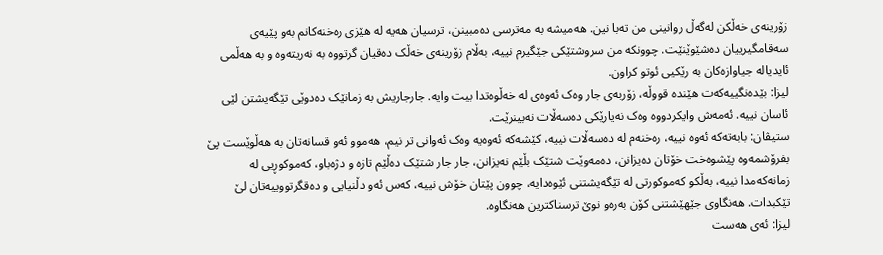زۆرینەی خەڵکن لەگەڵ روانینی من تەبا نین. هەمیشە بە مەترسی دەمبینن، ترسیان هەیە لە هێزی رەخنەکانم بەو پێیەی سەقامگیرییان دەشێوێنێت. چوونکە من سروشتێکی جێگیرم نییە، بەڵام زۆرینەی خەڵک دەقیان گرتووە بە نەریتەوە و بە هەڵمی ئایدیالە جیاوازەکان بە رێکیی ئوتو کراون.
لیزا: بێدەنگییەکەت هێندە قووڵە، زۆربەی جار وەک ئەوەی لە خەڵوەتدا بیت وایە. جارجاریش بە زمانێک دەدوێی تێگەیشتن لێی ئاسان نییە. ئەمەش وایکردووە وەک نەیارێکی دەسەڵات نەبینرێت.
ستیڤان: بابەتەکە ئەوە نییە، رەخنەم لە دەسەڵات نییە، کێشەکە ئەوەیە وەک ئەوانی تر نیم، هەموو ئەو قسانەتان بە هەڵوێست پێ بفرۆشمەوە پێشوەخت خۆتان دەیزانن، دەمەوێت شتێک بڵێم نەیزانن، جار جار شتێک دەڵێم تازە و دژەباو، کەموکوڕیی لە زمانەکەمدا نییە، بەڵکو کەموکورتی لە تێگەیشتنی ئێوەدایە، چوون پێتان خۆش نییە، کەس ئەو دڵنیایی و دەقگرتووییەتان لێ تێکبدات. هەنگاوی جێهێشتنی کۆن بەرەو نوێ ترسناکترین هەنگاوە.
لیزا: ئەی هەست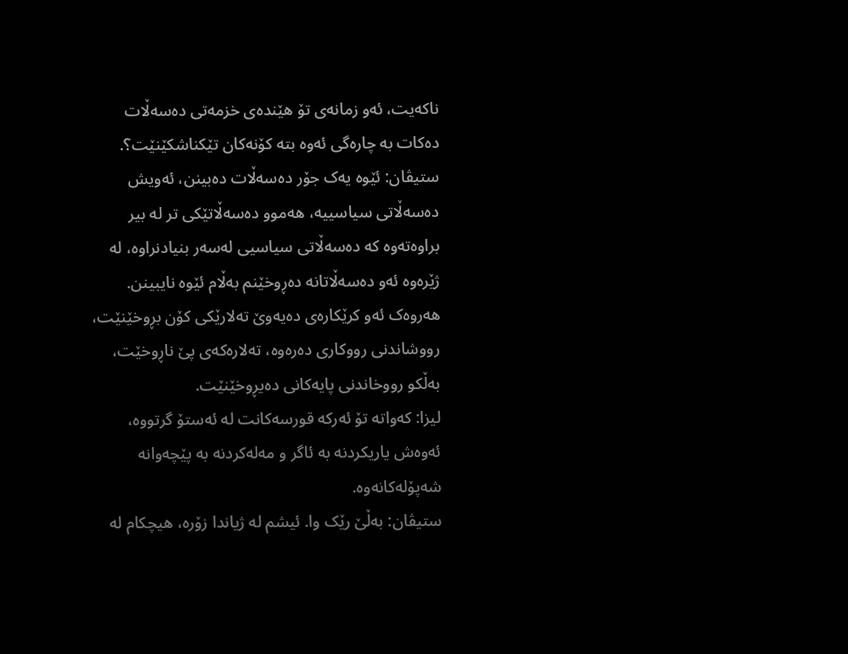ناکەیت، ئەو زمانەی تۆ هێندەی خزمەتی دەسەڵات دەکات بە چارەگی ئەوە بتە کۆنەکان تێکناشکێنێت؟.
ستیڤان: ئێوە یەک جۆر دەسەڵات دەبینن، ئەویش دەسەڵاتی سیاسییە، هەموو دەسەڵاتێکی تر لە بیر براوەتەوە کە دەسەڵاتی سیاسیی لەسەر بنیادنراوە، لە ژێرەوە ئەو دەسەڵاتانە دەڕوخێنم بەڵام ئێوە نایبینن. هەروەک ئەو کرێکارەی دەیەوێ تەلارێکی کۆن بڕوخێنێت، رووشاندنی رووکاری دەرەوە، تەلارەکەی پێ ناڕوخێت، بەڵکو رووخاندنی پایەکانی دەیڕوخێنێت.
لیزا: کەواتە تۆ ئەرکە قورسەکانت لە ئەستۆ گرتووە، ئەوەش یاریکردنە بە ئاگر و مەلەکردنە بە پێچەوانە شەپۆلەکانەوە.
ستیڤان: بەڵێ رێک وا. ئیشم لە ژیاندا زۆرە، هیچکام لە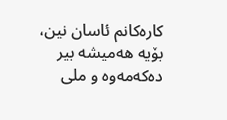کارەکانم ئاسان نین، بۆیە هەمیشە بیر دەکەمەوە و ملی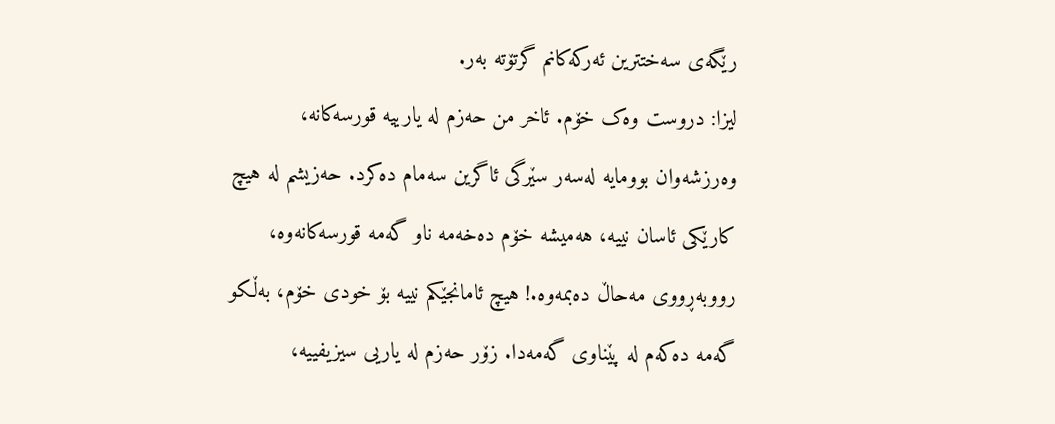رێگەی سەختترین ئەرکەکانم گرتۆتە بەر.
لیزا: دروست وەک خۆم. ئاخر من حەزم لە یارییە قورسەکانە، وەرزشەوان بوومایە لەسەر سێرگی ئاگرین سەمام دەکرد. حەزیشم لە هیچ کارێکی ئاسان نییە، هەمیشە خۆم دەخەمە ناو گەمە قورسەکانەوە، رووبەڕووی مەحاڵ دەبمەوە.! هیچ ئامانجێکم نییە بۆ خودی خۆم، بەڵکو گەمە دەکەم لە پێناوی گەمەدا. زۆر حەزم لە یاریی سیزیفییە،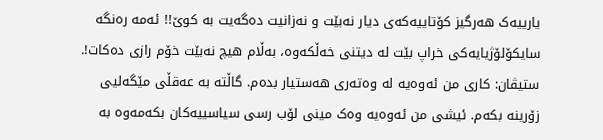یارییەک هەرگیز کۆتاییەکەی دیار نەبێت و نەزانیت دەگەیت بە کوێ!! ئەمە رەنگە سایکۆلۆژیایەکی خراپ بێت لە دیتنی خەڵکەوە، بەڵام هیچ نەبێت خۆم رازی دەکات!.
ستیڤان: کاری من ئەوەیە لە وەتەری هەستیار بدەم. گاڵتە بە عەقڵی مێگەلیی زۆرینە بکەم. ئیشی من ئەوەیە وەک مینی لۆب رسی سیاسییەکان بکەمەوە بە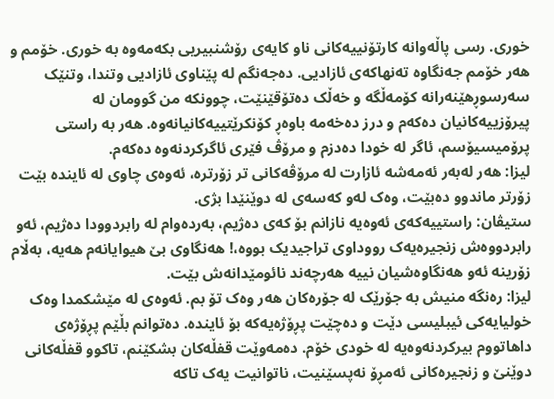خوری. رسی پاڵەوانە کارتۆنییەکانی ناو کایەی رۆشنبیریی بکەمەوە بە خوری. خۆمم و هەر خۆمم جەنگاوە تەنهاکەی ئازادیی. دەجەنگم لە پێناوی ئازادیی وتندا، وتنێک سەرسوڕهێنەرانە کۆمەڵگە و خەڵک دەتۆقێنێت، چوونکە من گوومان لە پیرۆزییەکانیان دەکەم و درز دەخەمە باوەڕ کۆنکرێتییەکانیانەوە. هەر بە راستی پرۆمیسیۆسم، ئاگر لە خودا دەدزم و مرۆڤ فێری ئاگرکردنەوە دەکەم.
لیزا: هەر لەبەر ئەمەشە ئازارت لە مرۆڤەکانی تر زۆرترە، ئەوەی چاوی لە ئایندە بێت زۆرتر ماندوو دەبێت، وەک لەو کەسەی لە دوێنێدا بژی.
ستیڤان: راستییەکەی ئەوەیە نازانم بۆ کەی دەژیم، بەردەوام لە رابردوودا دەژیم، ئەو رابردووەش زنجیرەیەک رووداوی تراجیدیک بووە،! هەنگاوی بێ هیوایانەم هەیە، بەڵام زۆرینە ئەو هەنگاوەشیان نییە هەرچەند نائومێدانەش بێت.
لیزا: رەنگە منیش بە جۆرێک لە جۆرەکان هەر وەک تۆ بم. ئەوەی لە مێشکمدا وەک خولیایەکی ئیبلیسی دێت و دەچێت پڕۆژەیەکە بۆ ئایندە. دەتوانم بڵێم پڕۆژەی داهاتووم بیرکردنەوەیە لە خودی خۆم. دەمەوێت قفڵەکان بشکێنم، تاکوو قفڵەکانی دوێنێ و زنجیرەکانی ئەمڕۆ نەپسێنیت، ناتوانیت یەک تاکە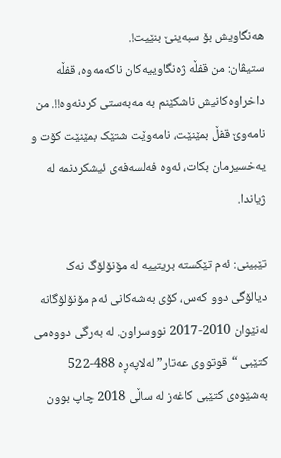هەنگاویش بۆ سبەینێ بنێیت!.
ستیڤان: من قفڵە ژەنگاوییەکان ناکەمەوە، قفڵە داخراوەکانیش ناشکێنم بە مەبەستی کردنەوە!!. من نامەوێ قفڵ بمێنێت، نامەوێت شتێک بمێنێت کۆت و یەخسیرمان بکات، ئەوە فەلسەفەی ئیشکردنمە لە ژیاندا.

تێبینی: ئەم تێکستە بریتییە لە مۆنۆلۆگ نەک دیالۆگی دوو کەس، کۆی بەشەکانی ئەم مۆنۆلۆگانە لەنێوان 2010-2017 نووسراون. لە بەرگی دووەمی کتێبی “قوتووی عەتار” لەلاپەڕە 488-522 بەشێوەی کتێبی کاغەز لە ساڵی 2018 چاپ بوون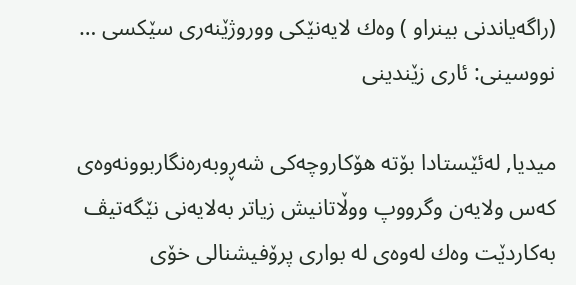(راگه‌یاندنی بینراو ) وه‌ك لایه‌نێكی ووروژێنه‌ری سێكسی … نووسینی: ئاری زێندینی

میدیا, له‌ئێستادا بۆته‌ هۆكاروچه‌كی شه‌ڕوبه‌ره‌نگاربوونه‌وه‌ی كه‌س ولایه‌ن وگرووپ ووڵاتانیش زیاتر به‌لایه‌نی نێگه‌تیڤ به‌كاردێت وه‌ك له‌وه‌ی له‌ بواری پرۆفیشنالی خۆی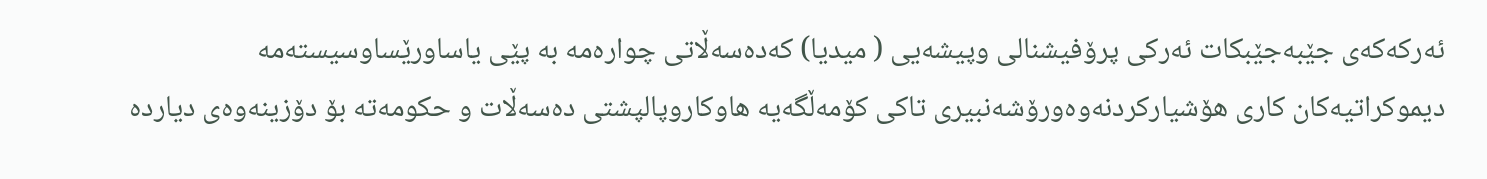ئه‌ركه‌كه‌ی جێبه‌جێبكات ئه‌ركی پرۆفیشنالی وپیشه‌یی ( میدیا) كه‌ده‌سه‌ڵاتی چواره‌مه‌ به‌ پێی یاساورێساوسیسته‌مه‌ دیموكراتیه‌كان كاری هۆشیاركردنه‌وه‌ورۆشه‌نبیری تاكی كۆمه‌ڵگه‌یه‌ هاوكاروپالپشتی ده‌سه‌ڵات و حكومه‌ته‌ بۆ دۆزینه‌وه‌ی دیارده‌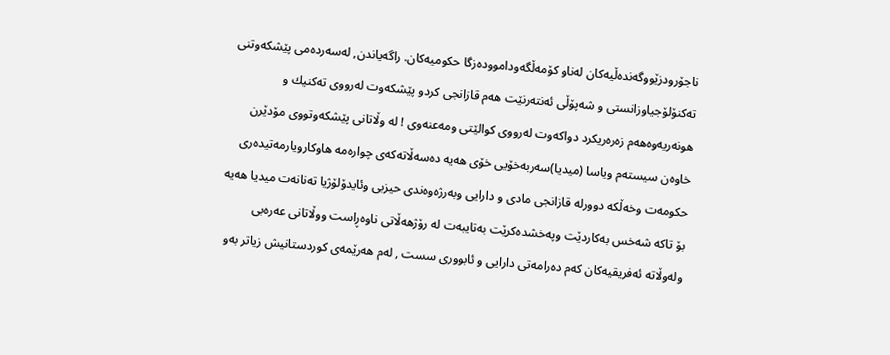ناجۆرودزێووگه‌نده‌ڵیه‌كان له‌ناو كۆمه‌ڵگه‌ودامووده‌زگا حكومیه‌كان. راگه‌یاندن, له‌سه‌رده‌می پێشكه‌وتنی ته‌كنۆلۆجیاوزانستی و شه‌پۆڵی ئه‌نته‌رنێت هه‌م قازانجی كردو پێشكه‌وت له‌رووی ته‌كنیك و هونه‌ریه‌وه‌هه‌م زه‌ره‌ریكرد دواكه‌وت له‌رووی كوالێتی ومه‌عنه‌وی ! له‌ وڵاتانی پێشكه‌وتووی مۆدێرن خاوه‌ن سیسته‌م ویاسا (میدیا)سه‌ربه‌خۆیی خۆی هه‌یه‌ ده‌سه‌ڵاته‌كه‌ی چواره‌مه‌ هاوكارویارمه‌تیده‌ری حكومه‌ت وخه‌ڵكه‌ دوورله‌ قازانجی مادی و دارایی وبه‌رژه‌وه‌ندی حیزبی وئایدۆلۆژیا ته‌نانه‌ت میدیا هه‌یه‌ بۆ تاكه‌ شه‌خس به‌كاردێت وپه‌خشده‌كرێت به‌تایبه‌ت له‌ رۆژهه‌ڵاتی ناوه‌ڕاست ووڵاتانی عه‌ره‌بی وله‌وڵاته‌ ئه‌فریقیه‌كان كه‌م ده‌رامه‌تی دارایی و ئابووری سست , له‌م هه‌رێمه‌ی كوردستانیش زیاتر به‌و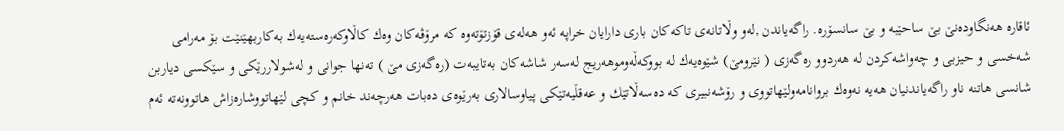ئاقاره‌ هه‌نگاوده‌نێ‌ بێ‌ ساحێبه‌ و بێ‌ سانسۆره‌. راگه‌یاندن ,له‌و وڵاتانه‌ی تاكه‌كان باری دارایان خراپه‌ ئه‌و هه‌له‌ی قۆزتۆته‌وه‌ كه‌ مرۆڤه‌كان وه‌ك كاڵاوكه‌ره‌سته‌یه‌ك به‌كاربهێنێت بۆ مه‌رامی شه‌خسی و حیزبی و چه‌واشه‌كردن له‌ هه‌ردوو ره‌گه‌زی ( نێرومێ‌) شێوه‌یه‌ك له‌ بووكه‌ڵه‌وموهه‌ریج له‌سه‌ر شاشه‌كان به‌تایبه‌ت (ره‌گه‌زی مێ‌ ) ته‌نها جوانی و له‌شولاررێكی و سێكسی دیاربن شانسی هاتنه‌ ناو راگه‌یاندنیان هه‌یه‌ نه‌وه‌ك بروانامه‌ولێهاتووی و رۆشه‌نبیری كه‌ ده‌سه‌ڵاتێك و عه‌قڵیه‌تێكی پیاوسالاری به‌رێوه‌ی ده‌بات هه‌رچه‌ند خانم و كچی لێهاتووشاره‌زاش هاتوونه‌ته‌ ئه‌م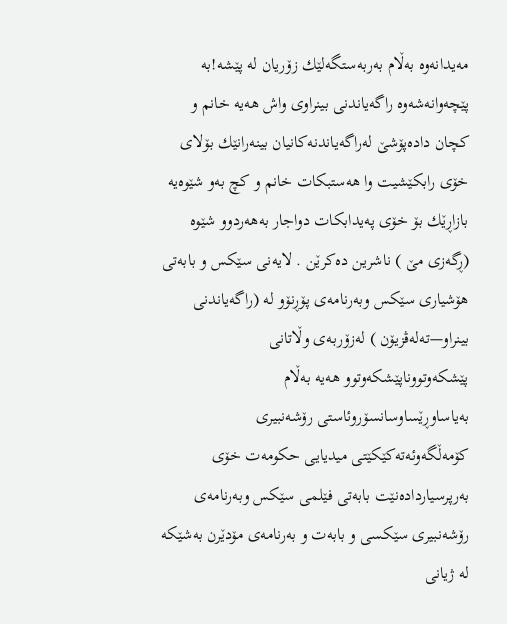مه‌یدانه‌وه‌ به‌ڵام به‌ربه‌ستگه‌لێك زۆریان له‌ پێشه‌!به‌ پێچه‌وانه‌شه‌وه‌ راگه‌یاندنی بینراوی واش هه‌یه‌ خانم و كچان داده‌پۆشێ‌ له‌راگه‌یاندنه‌كانیان بینه‌رانێك بۆلای خۆی رابكێشیت وا هه‌ستبكات خانم و كچ به‌و شێوه‌یه‌ بازاڕێك بۆ خۆی په‌یدابكات دواجار به‌هه‌ردوو شێوه‌ (ڕگه‌زی مێ‌ ) ناشرین ده‌كرێن . لایه‌نی سێكس و بابه‌تی هۆشیاری سێكس وبه‌رنامه‌ی پۆڕنۆو له‌ (راگه‌یاندنی بینراو—ته‌له‌ڤزیۆن ) له‌زۆربه‌ی وڵاتانی پێشكه‌وتووناپێشكه‌وتوو هه‌یه‌ به‌ڵام به‌یاساوڕێساوسانسۆروئاستی رۆشه‌نبیری كۆمه‌ڵگه‌وئه‌ته‌كێكێتی میدیایی حكومه‌ت خۆی به‌رپرسیارداده‌نێت بابه‌تی فێلمی سێكس وبه‌رنامه‌ی رۆشه‌نبیری سێكسی و بابه‌ت و به‌رنامه‌ی مۆدێرن به‌شێكه‌ له‌ ژیانی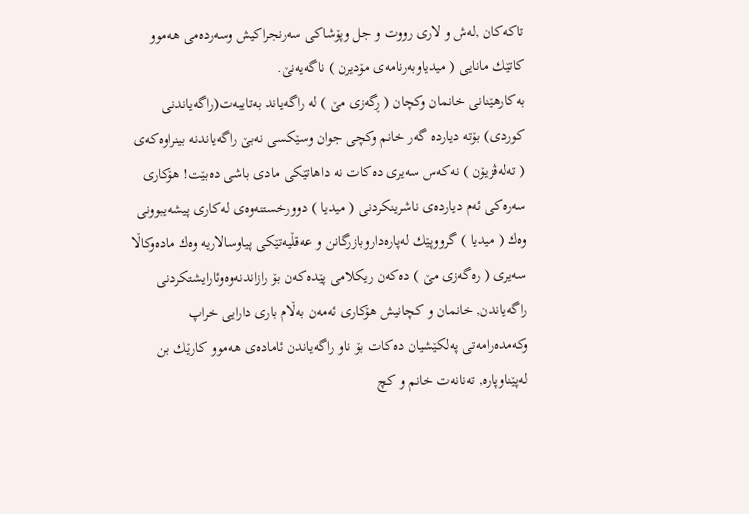تاكه‌كان ,له‌ش و لاری رووت و جل وپۆشاكی سه‌رنجراكیش وسه‌رده‌می هه‌موو كاتێك مانایی ( میدیاوبه‌رنامه‌ی مۆدیرن ) ناگه‌یه‌نێ‌.
به‌كارهێنانی خانمان وكچان ( ڕگه‌زی مێ‌ ) له‌ راگه‌یاند به‌تایبه‌ت(راگه‌یاندنی كوردی) بۆته‌ دیارده‌ گه‌ر خانم وكچی جوان وسێكسی نه‌بێ‌ راگه‌یاندنه‌ بینراوه‌كه‌ی ( ته‌له‌ڤزیۆن ) نه‌كه‌س سه‌یری ده‌كات نه‌ داهاتێكی مادی باشی ده‌بێت! هۆكاری سه‌ره‌كی ئه‌م دیارده‌ی ناشرینكردنی ( میدیا ) دوورخستنه‌وه‌ی له‌كاری پیشه‌یبوونی وه‌ك ( میدیا ) گرووپێك له‌پاره‌داروبازرگانن و عه‌قڵیه‌تێكی پیاوسالاریه‌ وه‌ك ماده‌وكاڵا سه‌یری ( ره‌گه‌زی مێ‌ ) ده‌كه‌ن ریكلامی پێده‌كه‌ن بۆ رازاندنه‌وه‌وئارایشتكردنی راگه‌یاندن, خانمان و كچانیش هۆكاری ئه‌مه‌ن به‌ڵام باری دارایی خراپ وكه‌مده‌رامه‌تی په‌لكێشیان ده‌كات بۆ ناو راگه‌یاندن ئاماده‌ی هه‌موو كارێك بن له‌پێناوپاره‌, ته‌نانه‌ت خانم و كچ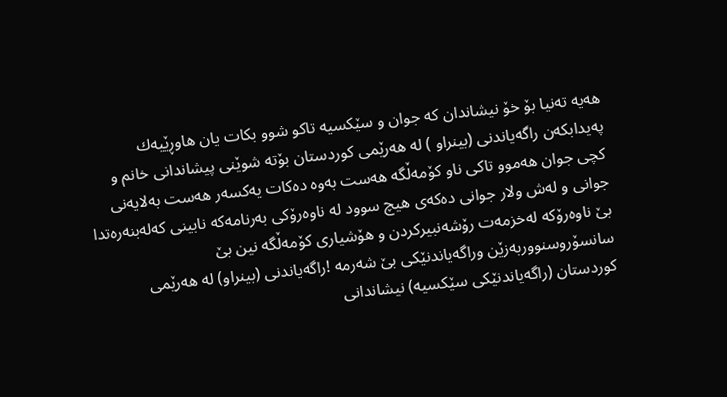هه‌یه‌ ته‌نیا بۆ خۆ نیشاندان كه‌ جوان و سێكسیه‌ تاكو شوو بكات یان هاوڕێیه‌ك په‌یدابكه‌ن راگه‌یاندنی (بینراو ) له‌ هه‌رێمی كوردستان بۆته‌ شوێنی پیشاندانی خانم و كچی جوان هه‌موو تاكی ناو كۆمه‌ڵگه‌ هه‌ست به‌وه‌ ده‌كات یه‌كسه‌ر هه‌ست به‌لایه‌نی جوانی و له‌ش ولار جوانی ده‌كه‌ی هیچ سوود له‌ ناوه‌رۆكی به‌رنامه‌كه‌ نابینی كه‌له‌بنه‌ره‌تدا بێ‌ ناوه‌رۆكه‌ له‌خزمه‌ت رۆشه‌نبیركردن و هۆشیاری كۆمه‌ڵگه‌ نین بێ‌ سانسۆروسنووربه‌زێن وراگه‌یاندنێكی بێ‌ شه‌رمه‌ !راگه‌یاندنی (بینراو) له‌ هه‌رێمی كوردستان (راگه‌یاندنێكی سێكسیه‌) نیشاندانی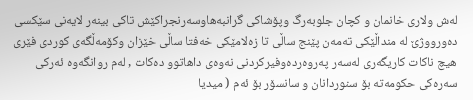له‌ش ولاری خانمان و كچان جلوبه‌رگ وپۆشاكی گرانبه‌هاوسه‌رنجراكێش تاكی بینه‌ر لایه‌نی سێكسی ده‌ورووژێ‌ له‌ منداڵێكی ته‌مه‌ن پێنج ساڵی تا زه‌لامێكی خه‌فتا ساڵی خێزان وكۆمه‌ڵگه‌ی كوردی فێری هیچ ناكات كاریگه‌ری له‌سه‌ر په‌روه‌رده‌وفیركردنی نه‌وه‌ی داهاتوو ده‌كات , له‌م روانگه‌وه‌ ئه‌ركی سه‌ره‌كی حكومه‌ته‌ بۆ سنوردانان و سانسۆر بۆ ئه‌م ( میدیا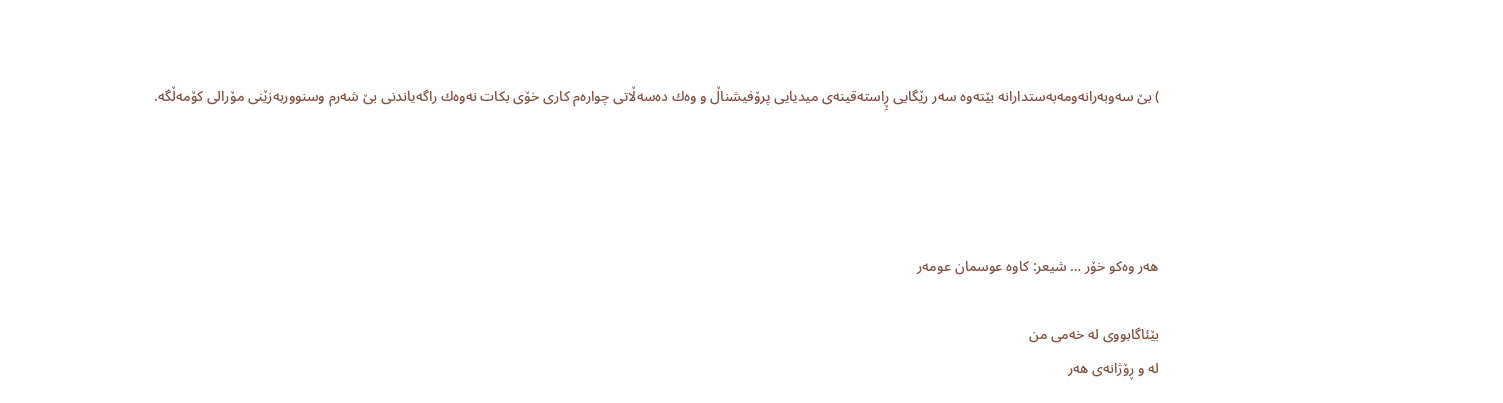) بێ‌ سه‌وبه‌رانه‌ومه‌به‌ستدارانه‌ بێته‌وه‌ سه‌ر رێگایی ڕِاسته‌قینه‌ی میدیایی پرۆفیشناڵ و وه‌ك ده‌سه‌ڵاتی چواره‌م كاری خۆی بكات نه‌وه‌ك راگه‌یاندنی بێ‌ شه‌رم وسنووربه‌زێنی مۆرالی كۆمه‌ڵگه‌.




هەر وەکو خۆر … شیعر: کاوە عوسمان عومەر

بێئاگابووی لە خەمی من
لە و ڕۆژانەی هەر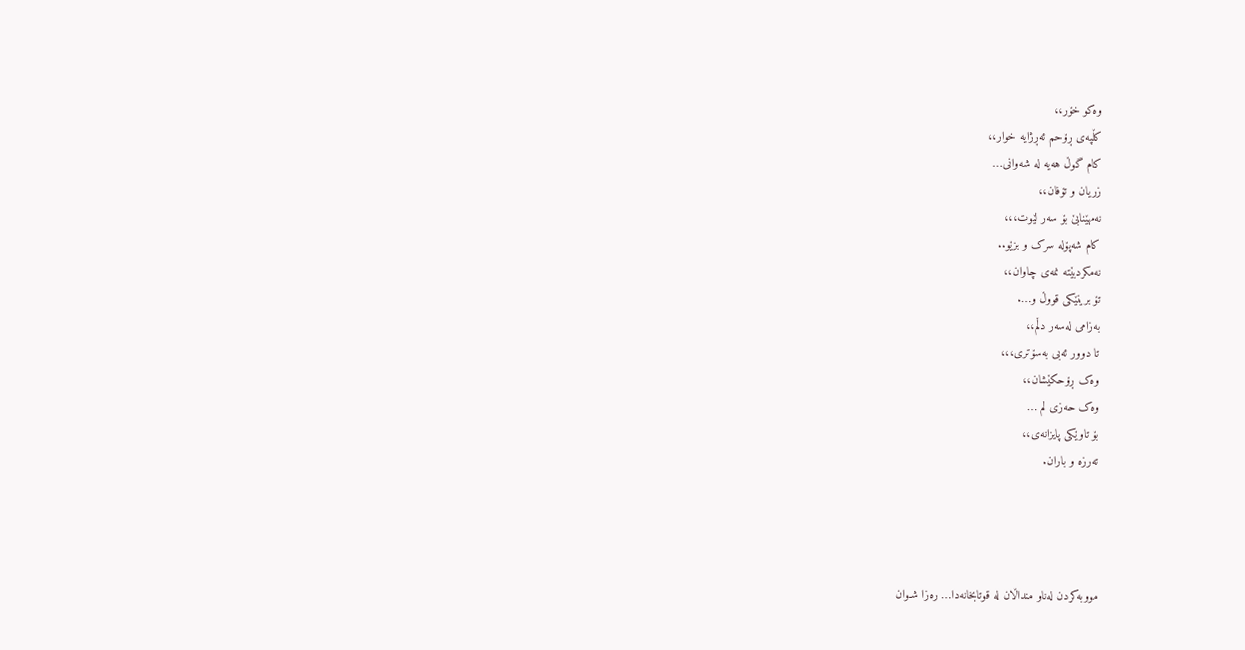وەکو خۆر،،
کڵپەی ڕۆحم ئەڕژایە خوار،،
کام گوڵ هەیە لە شەوانی…
زریان و تۆفان،،
نەمهێنابێ بۆ سەر لێوت،،،
کام شەپۆلە سرک و بزێو..
نەمکردبێتە نمەی چاوان،،
تۆ برینێکی قووڵ و….
بەزامی لەسەر دڵم،،
تا دوور ئەبی بەسۆتری،،،
وەک ڕۆحکێشان،،
وەک حەزی لم …
بۆ تاوێکی پایزانەی،،
تەرزە و باران.




مووبەکردن لەناو منداڵان لە قوتابخانەدا… رەزا شـوان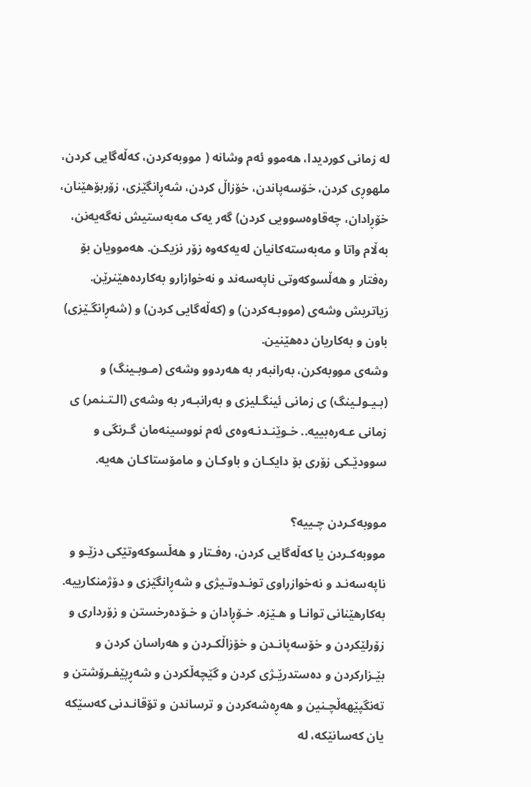لە زمانی کوردیدا، هەموو ئەم وشانە ( مووبه‌كردن، كه‌ڵه‌گایی کردن، ملهوڕی کردن، خۆسەپاندن، خۆزاڵ کردن، شەڕانگێزی، زۆربۆهێنان، خۆڕادان، چەقاوەسوویی کردن) گەر یەک مەبەستیش نەگەیەنن، بەڵام واتا و مەبەستەکانیان لەیەکەوە زۆر نزیکـن. هەموویان بۆ رەفتار و هەڵسوکەوتی ناپەسەند و نەخوازارو بەکاردەهێنرێن. زیاتریش وشەی (مووبـەکردن) و (کەڵەگایی کردن) و (شەڕانگـێزی) باون و بەکاریان دەهێنین.
وشەی مووبەکرن، بەرانبەر بە هەردوو وشەی (مـوبـینگ) و (بـیـولـینگ) ی زمانی ئینگـلیزی و بەرانبـەر بە وشەی (الـتـنمر) ی زمانی عـەرەبییە.. خـوێنـدنـەوەی ئەم نووسینەمان گـرنگی و سوودێـکی زۆری بۆ دایکـان و باوکـان و مامۆستاکـان هەیە.

مووبەکـردن چـییە؟
مووبەکـردن یا کەڵەگایی کردن، رەفـتار و هەڵسوکەوتێکی دزێـو و ناپەسەنـد و نەخوازراوی تونـدوتـیژی و شەڕانگێزی و دۆژمنکارییە. بەکارهێنانی توانـا و هـێزە. خـۆڕادان و خـۆدەرخستن و زۆرداری و زۆرلێکردن و خۆسەپانـدن و خۆزاڵکـردن و هەراسان کردن و بێـزارکردن و دەستدرێـژی کردن و گێچەڵکردن و شەڕپێفـرۆشتن و تەنگپێهەڵچـنین و هەڕەشەکردن و ترساندن و تۆقانـدنی کەسێکە یان کەسانێکە، لە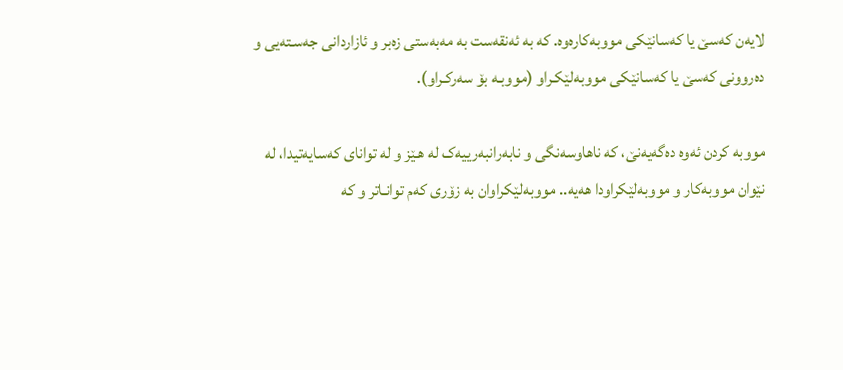لایەن کەسێ یا کەسانێکی مووبەکارەوە. کە بە ئەنقەست بە مەبەستی زەبر و ئازاردانی جەسـتەیی و دەروونی کەسێ یا کەسانێکی مووبەلێکـراو (مووبـه‌ بۆ سه‌ركـراو).

مووبە کردن ئەوە دەگەیەنێ، کە ناهاوسەنگی و نابەرانبەرییەک لە هـێز و لە توانای کەسایەتیدا، لە نێوان مووبەکار و مووبەلێکراودا هەیە.. مووبەلێکراوان بە زۆری کەم توانـاتر و کە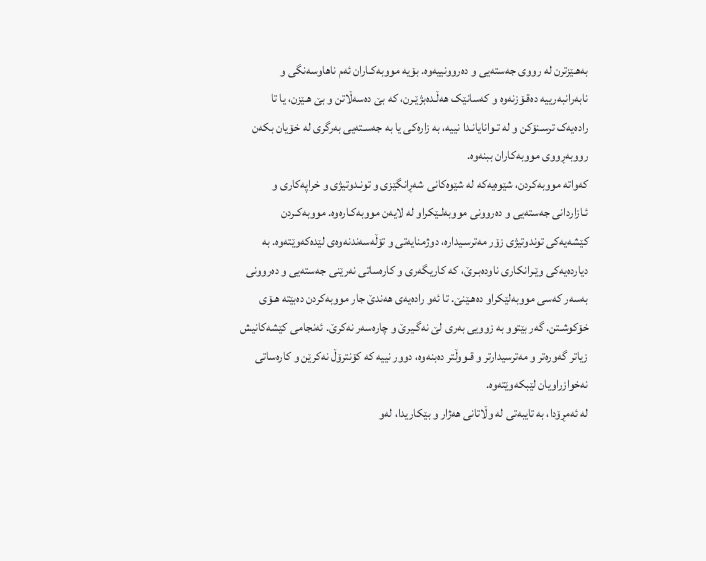بەهـێزترن لە رووی جەستەیی و دەروونییەوە. بۆیە مووبەکـاران ئەم ناهاوسەنگی و نابەرانبەرییە دەقـۆزنەوە و کەسانێک هەڵـدەبژێـرن، کە بێ دەسەڵاتن و بێ هـێزن، یا تا رادەیەک ترسـنۆکن و لە تـوانایانـدا نییە، بە زارەکی یا بە جەسـتەیی بەرگری لە خۆیان بکەن رووبەڕووی مووبەکاران ببنەوە.
کەواتە مووبەکردن، شێوەیەکە لە شێوەکانی شەڕانگێزی و تونـدوتیژی و خراپەکاری و ئـازاردانی جەستەیی و دەروونی مووبەلـێکراو لە لایەن مووبەکـارەوە. مووبەکـردن کێشەیەکی توندوتیژی زۆر مەترسـیدارە، دوژمنایەتی و تۆڵەسەندنەوەی لێدەکەوێتەوە. بە دیاردەیەکی وێـرانکاری ناودەبـرێ، کە کاریگەری و کارەساتی نەرێنی جەستەیی و دەروونی بەسەر کەسی مووبەلێکراو دەهـێنێ. تا ئەو رادەیەی هەندێ جار مووبەکردن دەبێتە هـۆی خۆکوشـتن. گەر بێتوو بە زوویی بەری لێ نەگـیرێ و چارەسەر نەکرێ. ئەنجامی کێشەکانیش زیاتر گەورەتر و مەترسیدارتر و قـووڵتر دەبنەوە، دوور نییە کە کۆنترۆڵ نەکرێن و کارەساتی نەخوازراویان لێبکەوێتەوە.
لە ئەمڕۆدا، بە تایبەتی لە وڵاتانی هەژار و بێکاریدا، لەو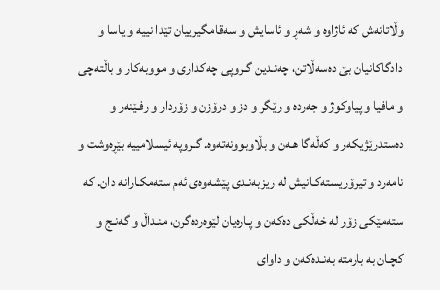وڵاتانەش کە ئاژاوە و شەڕ و ئاسایش و سەقامگیرییان تێدا نییە و یاسا و دادگاکانیان بێ دەسەڵاتن، چەنـدین گـروپی چەکداری و مووبەکار و باڵتەچی و مافیا و پیاوکوژ و جەردە و رێگر و دز و درۆزن و زۆردار و رفـێنەر و دەستدرێژیکەر و کەڵەگا هـەن و بڵاوبوونەتەوە. گـروپە ئیسلامییە بێڕەوشت و نامەرد و تیرۆریستەکـانیش لە ریزبەنـدی پێشەوەی ئەم ستەمکـارانە دان. کە ستەمێکی زۆر لە خەڵکی دەکەن و پـارەیان لێوەردەگرن، منـداڵ و گەنـج و کچـان بە بارمتە بەنـدەکەن و داوای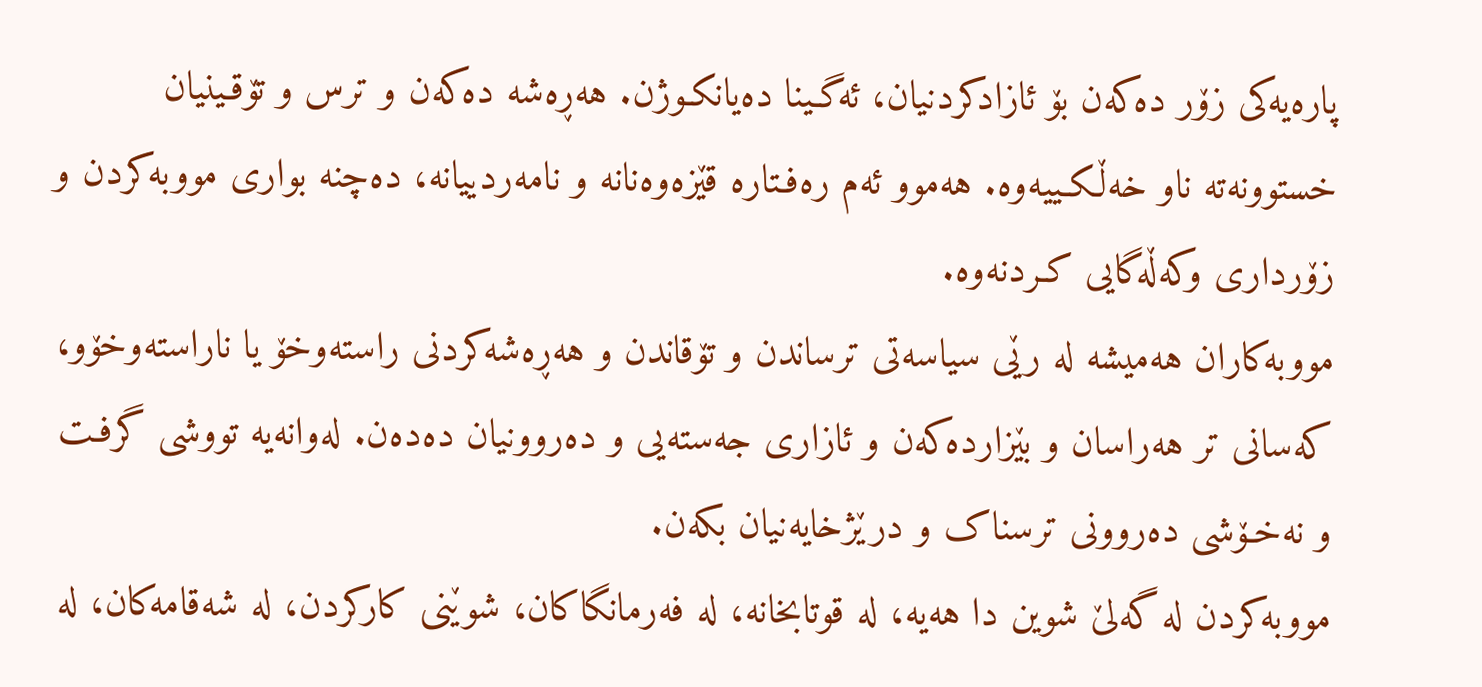پارەیەکی زۆر دەکەن بۆ ئازادکردنیان، ئەگـینا دەیانکـوژن. هەڕەشە دەکەن و ترس و تۆقـینیان خستوونەتە ناو خەڵکـییەوە. هەموو ئەم رەفـتارە قێزەوەنانە و نامەردییانە، دەچنە بواری مووبەکردن و زۆرداری وکەڵەگایی کـردنەوە.
مووبەکاران هەمیشە لە رێی سیاسەتی ترساندن و تۆقاندن و هەڕەشەکردنی راستەوخۆ یا ناراستەوخۆو، کەسانی تر هەراسان و بێزاردەکەن و ئازاری جەستەیی و دەروونیان دەدەن. لەوانەیە تووشی گرفـت و نەخـۆشی دەروونی ترسناک و درێژخایەنیان بکەن.
مووبەکردن لە گەلێ شوین دا هەیە، لە قوتابخانە، لە فەرمانگاکان، شوێنی کارکردن، لە شەقامەکان، لە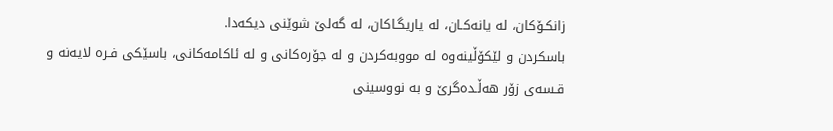زانکـۆکان، لە یانەکـان، لە یاریگـاکان، لە گەلێ شوێنی دیکەدا.
باسکردن و لێکۆڵینەوە لە مووبەکردن و لە جۆرەکانی و لە ئاکامەکانی، باسێکی فـرە لایەنە و قـسەی زۆر هەڵـدەگرێ و بە نووسینی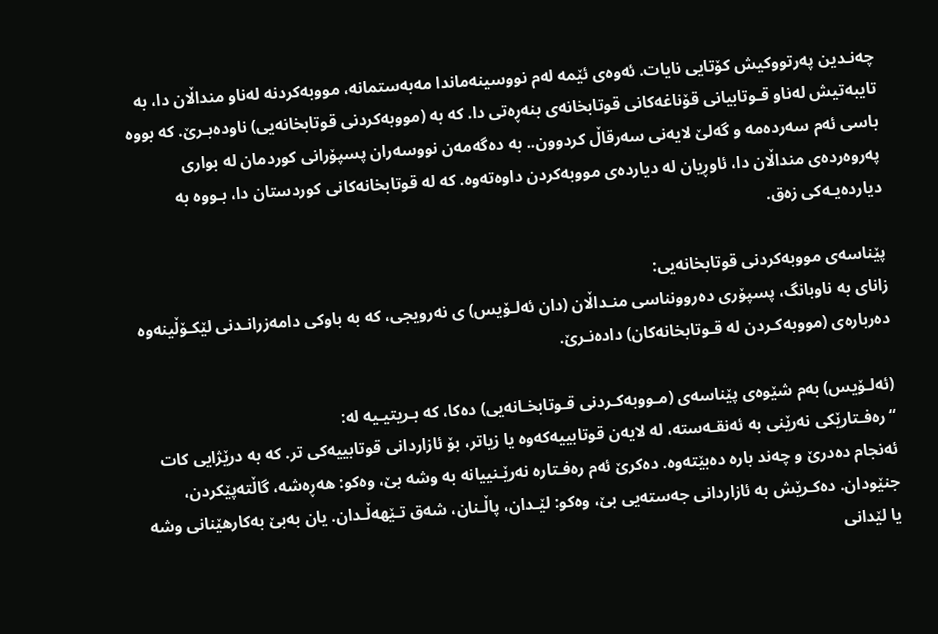چەنـدین پەرتووکیش کۆتایی نایات. ئەوەی ئێمە لەم نووسینەماندا مەبەستمانە، مووبەکردنە لەناو منداڵان دا، بە تایبەتیش لەناو قـوتابیانی قۆناغەکانی قوتابخانەی بنەڕەتی دا. کە بە (مووبەکردنی قوتابخانەیی) ناودەبـرێ. کە بووە باسی ئەم سەردەمە و گەلێ لایەنی سەرقاڵ کردوون.. بە دەگەمەن نووسەران پسپۆرانی کوردمان لە بواری پەروەردەی منداڵان دا، ئاوڕیان لە دیاردەی مووبەکردن داوەتەوە. کە لە قوتابخانەکانی کوردستان دا، بـووە بە دیاردەیـەکی زەق.

پێناسەی مووبەکردنی قوتابخانەیی:
زانای بە ناوبانگ، پسپۆری دەروونناسی منـداڵان (دان ئه‌لـۆیس) ی نەرویجی، کە بە باوکی دامەزرانـدنی لێکـۆڵینەوە دەربارەی (مووبەکـردن لە قـوتابخانەکان) دادەنـرێ.

(ئه‌لـۆیس) بەم شێوەی پێناسەی (مـووبەکـردنی قـوتابخـانەیی) دەکا، کە بـریتیـیە لە:
“رەفـتارێکی نەرێنی بە ئەنقـەستە، لە لایەن قوتابییەکەوە یا زیاتر، بۆ ئازاردانی قوتابییەکی تر. کە بە درێژایی کات ئەنجام دەدرێ و چەند بارە دەبێتەوە. دەکرێ ئەم رەفـتارە نەرێـنییانە بە وشە بێ، وەکو: هەڕەشە، گاڵتەپێکردن، جنێودان. دەکـرێش بە ئازاردانی جەستەیی بێ، وەکو: لێـدان، پاڵـنان، شەق تـێهەڵـدان. یان بەبێ بەکارهێنانی وشە یا لێدانی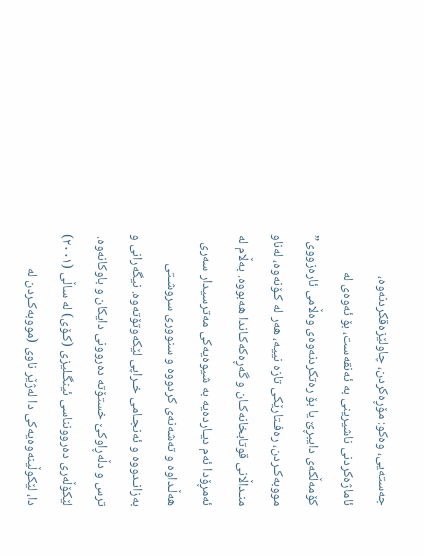جەستەیی، وەکو: مۆڕەکردن، چاولێزەقکردنەوە، ئاماژەکردنی ناشیرینی بە ئەنقەست، بۆ ئەوەی لە کۆمەڵکەی دایبڕێ یا بۆ رەتکردنەوەی وەڵامی ئارەزووی”
مووبەکـردن، رەفـتارێکی تازە نییە، هەر لە کـۆنەوە، لەناو منـداڵانی قوتابخانەکـان و گەڕەکەکـاندا هەبووە. بەڵام لە ئەمڕۆدا ئەم دیـاردەیە بە شیوەیەکی مەترسیدار سەری هەڵـداوە و تەشەنەی کردووە و سنووری سروشـتی بەزانـدووە و ئەنجـامی خـراپی لێکەوتۆتەوە. نیگەرانی و ترس و دڵەڕاوکێ خستۆتە دەروونی دایکان و باوکانەوە.
لێکۆڵەری دەروونناسی ئینگـلیزی (كـۆی) لە ساڵی (٢٠٠١) دا، لێكوڵینه‌وه‌یه‌كی دا له‌ژێر ناوی (مووبه‌كـردن له‌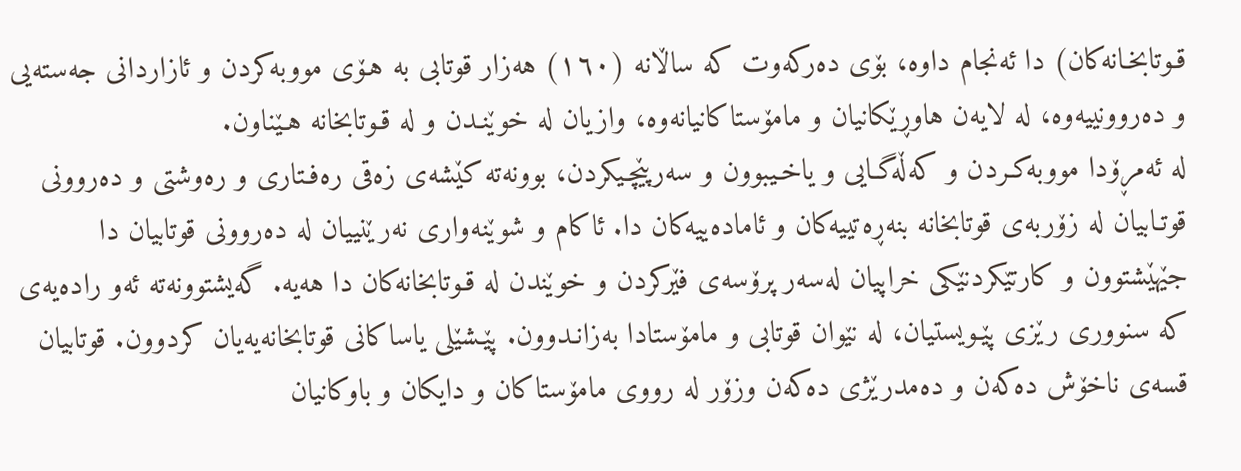قـوتابخـانه‌كان) دا ئەنجام داوە، بۆی دەرکەوت کە ساڵانە (١٦٠) هەزار قوتابی بە هـۆی مووبەکردن و ئازاردانی جەستەیی و دەروونییەوە، لە لایەن هاوڕێکانیان و مامۆستاکانیانەوە، وازیان لە خوێنـدن و لە قـوتابخانە هـێناون.
لە ئەمڕۆدا مووبەکـردن و کەڵەگـایی و یاخـیبوون و سەرپێچـیکردن، بوونەتە کێشەی زەقی رەفـتاری و رەوشتی و دەروونی قوتـابیان لە زۆربەی قوتابخانە بنەڕەتییەکان و ئامادەییەکان دا. ئاکام و شوێنەواری نەرێنییان لە دەروونی قوتابیان دا جێهێشتوون و کارتێکردنێکی خراپیان لەسەر پرۆسەی فێرکردن و خوێندن لە قـوتابخانەکان دا هەیە. گەیشتوونەتە ئەو رادەیەی کە سنووری رێزی پێـویستیان، لە نێوان قوتابی و مامۆستادا بەزانـدوون. پێـشێلی یاساکانی قوتابخانەیەیان کردوون. قوتابیان قسەی ناخۆش دەکەن و دەمدرێژی دەکەن وزۆر لە رووی مامۆستاکان و دایکان و باوکانیان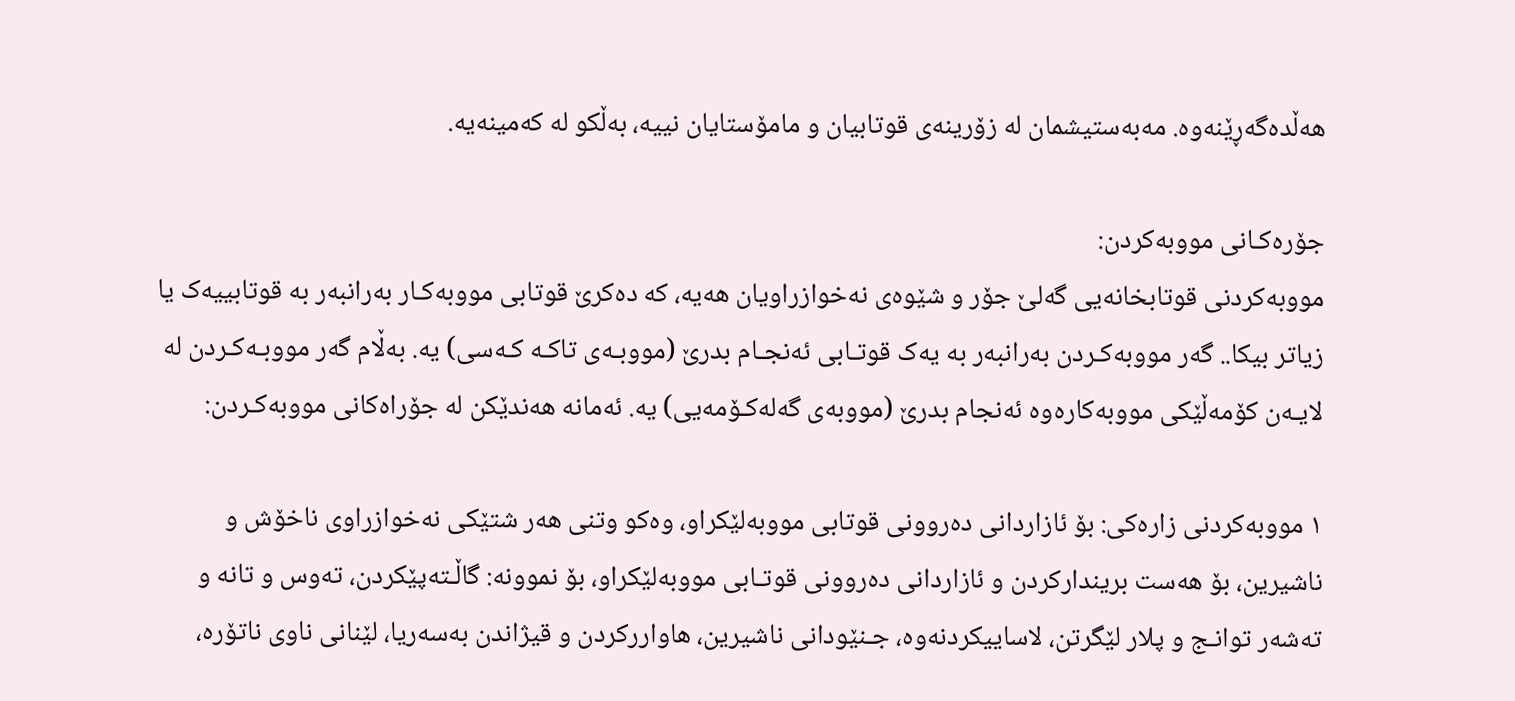هەڵدەگەڕێنەوە. مەبەستیشمان لە زۆرینەی قوتابیان و مامۆستایان نییە، بەڵکو لە کەمینەیە.

جۆرەکـانی مووبەکردن:
مووبەکردنی قوتابخانەیی گەلێ جۆر و شێوەی نەخوازراویان هەیە، کە دەکرێ قوتابی مووبەکـار بەرانبەر بە قوتابییەک یا زیاتر بیکا.. گەر مووبەکـردن بەرانبەر بە یەک قوتـابی ئەنجـام بدرێ (مووبـەی تاکـە کـەسی) یە. بەڵام گەر مووبـەکـردن لە لایـەن کۆمەڵێکی مووبەکارەوە ئەنجام بدرێ (مووبه‌ی گەلەکـۆمەیی) یە. ئەمانە هەندێکن لە جۆراەکانی مووبەکـردن:

١ مووبەکردنی زارەکی: بۆ ئازاردانی دەروونی قوتابی مووبەلێکراو، وەکو وتنی هەر شتێکی نەخوازراوی ناخۆش و ناشیرین، بۆ هەست بریندارکردن و ئازاردانی دەروونی قوتـابی مووبەلێکراو، بۆ نموونە: گاڵـتەپێکردن، تەوس و تانە و تەشەر توانـج و پلار لێگرتن، لاساییکردنەوە، جـنێودانی ناشیرین، هاواررکردن و قیژاندن بەسەریا، لێنانی ناوی ناتۆرە،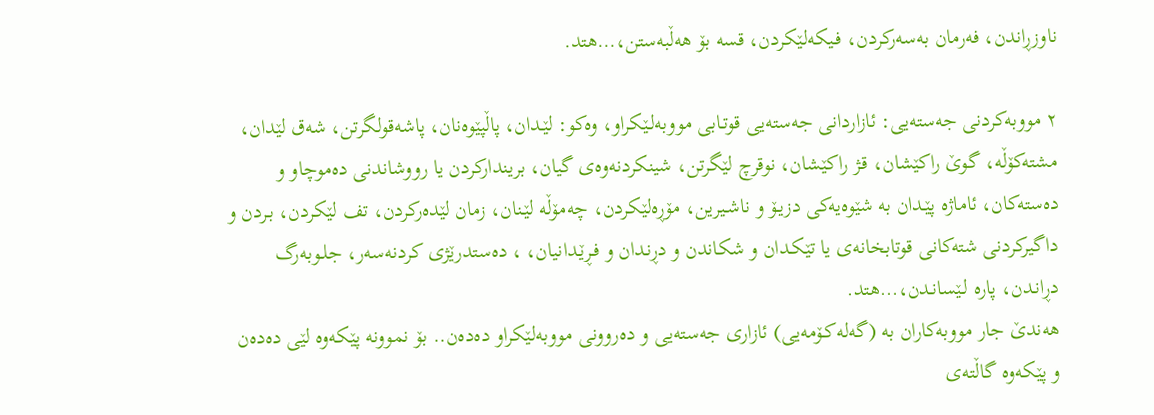ناوزڕاندن، فەرمان بەسەرکردن، فـیکەلێکردن، قسە بۆ هەڵبەستن،…هتد.

٢ مووبەکردنی جەستەیی: ئازاردانی جەستەیی قوتـابی مووبەلـێکراو، وەکو: لێـدان، پاڵپێوەنان، پاشەقولگرتن، شەق لێدان، مشتەکۆڵە، گوێ راکێشان، قـژ راکێشان، نوقرچ لێگرتن، شینکردنەوەی گیان، بریندارکردن یا رووشاندنی دەموچاو و دەستەکان، ئاماژە پێـدان بە شێوەیەکی دزیـۆ و ناشـیرین، مۆڕەلێکردن، چەمۆڵە لێـنان، زمان لێدەرکردن، تف لێکردن، بـردن و داگیرکردنی شتەکانی قوتابخانەی یا تێکـدان و شکاندن و دڕنـدان و فـڕێـدانیان، ، دەستدرێژی کردنەسەر، جلـوبەرگ دڕانـدن، پارە لـێسانـدن،…هتد.
هەندێ جار مووبەکاران بە (گه‌له‌كـۆمەیی) ئازاری جەستەیی و دەروونی مووبەلێکراو دەدەن.. بۆ نموونە پێکەوە لێی دەدەن و پێکەوە گاڵتەی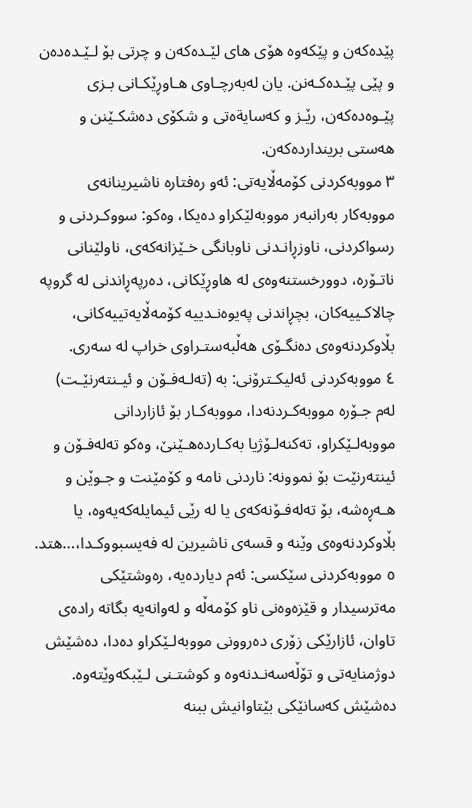پێدەکەن و پێکەوە هۆی های لێـدەکەن و چرتی بۆ لـێـدەدەن و پێی پێـدەکـەنن. یان لەبەرچـاوی هـاوڕێکـانی بـزی پێـوەدەکەن، رێـز و کەسایةەتی و شکۆی دەشکـێنن و هەستی برینداردەکەن.
٣ مووبەکردنی کۆمەڵایەتی: ئەو رەفتارە ناشیرینانەی مووبەکار بەرانبەر مووبەلێکراو دەیکا، وەکو: سووکـردنی و رسواکردنی، ناوزڕانـدنی ناوبانگی خـێزانەکەی، ناولێنانی ناتـۆرە، دوورخستنەوەی لە هاوڕێکانی، دەرپەڕاندنی لە گروپە چالاکـییەکان، بچڕاندنی پەیوەنـدییە کۆمەڵایەتییەکانی، بڵاوکردنەوەی دەنگـۆی هەڵبەستـراوی خراپ لە سەری.
٤ مووبەکردنی ئەلیکـترۆنی: بە (ته‌لـه‌فـۆن و ئیـنته‌رنێـت) لەم جـۆرە مووبەکـردنەدا، مووبەکـار بۆ ئازاردانی مووبەلـێکراو، تەکنەلـۆژیا بەکـاردەهـێنێ، وەکو تەلەفـۆن و ئینتەرنێت بۆ نموونە: ناردنی نامە و کۆمێنت و جـوێن و هـەڕەشە، بۆ تەلەفـۆنەکەی یا لە رێی ئیمایلەکەیەوە، یا بڵاوکردنەوەی وێنە و قسەی ناشیرین لە فەیسبووکـدا،…هتد.
٥ مووبەکردنی سێکسی: ئەم دیاردەیە، رەوشتێکی مەترسیدار و قێزەوەنی ناو کۆمەڵە و لەوانەیە بگاتە رادەی تاوان، ئازارێکی زۆری دەروونی مووبەلـێکراو دەدا، دەشێش دوژمنایەتی و تۆڵەسەنـدنەوە و کوشتـنی لـێبکەوێتەوە. دەشێش کەسانێکی بێتاوانیش ببنە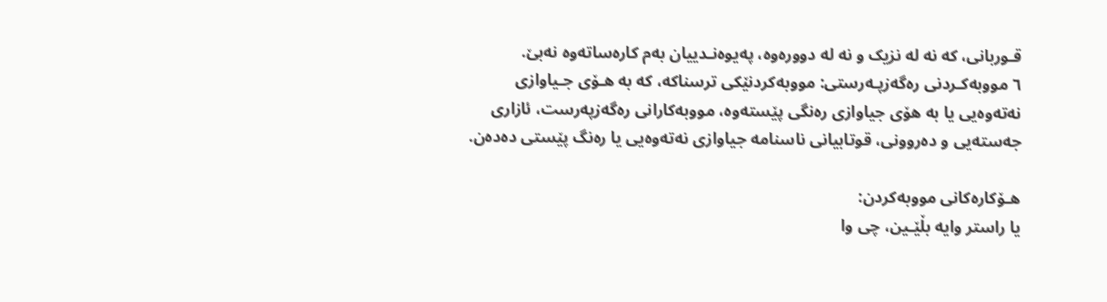قـوربانی، کە نە لە نزیک و نە لە دوورەوە، پەیوەنـدییان بەم کارەساتەوە نەبێ.
٦ مووبەکـردنی رەگەزپـەرستی: مووبەکردنێکی ترسناکە، کە بە هـۆی جـیاوازی نەتەوەیی یا بە هۆی جیاوازی رەنگی پێستەوە، مووبەکارانی رەگەزپەرست، ئازاری جەستەیی و دەروونی، قوتابیانی ناسنامە جیاوازی نەتەوەیی یا رەنگ پێستی دەدەن.

هـۆکارەکانی مووبەکردن:
یا راستر وایە بڵێـین، چی وا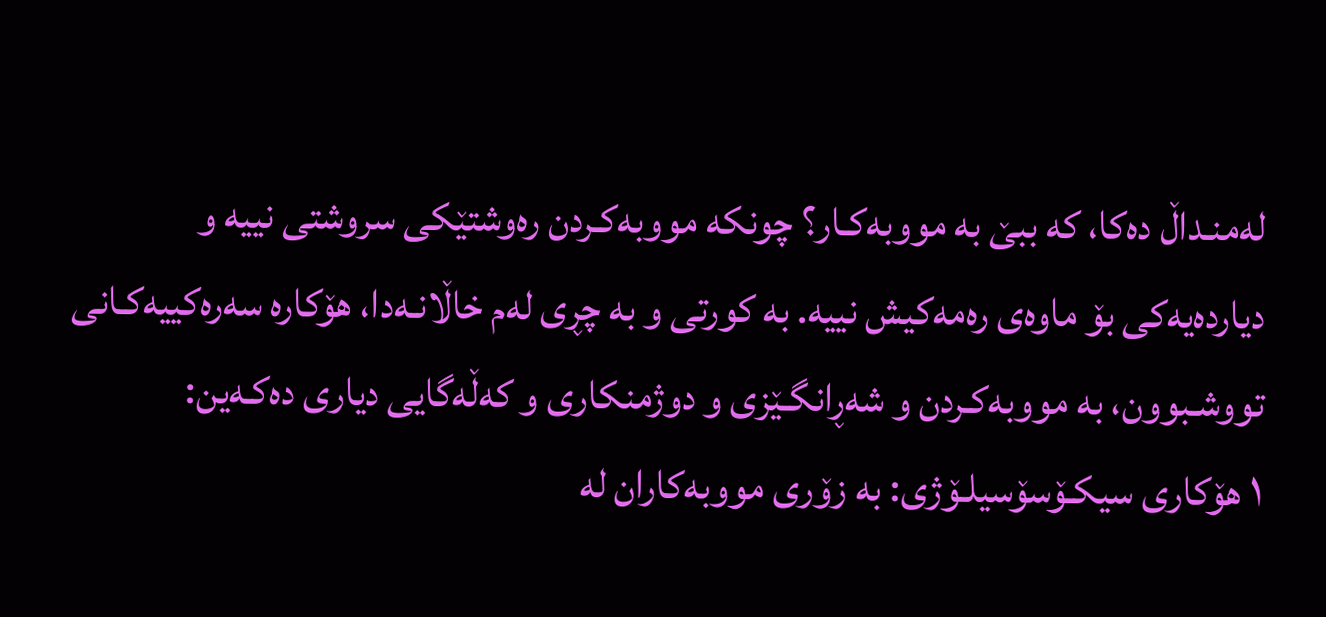لەمنـداڵ دەکا، کە ببێ بە مووبەکـار؟ چونکە مووبەکـردن رەوشتێکی سروشتی نییە و دیاردەیەکی بۆ ماوەی رەمەکیش نییە. بە کورتی و بە چڕی لەم خاڵانـەدا، هۆکارە سەرەکییەکـانی تووشـبوون، بە مووبەکـردن و شەڕانگـێزی و دوژمنکاری و کەڵەگایی دیاری دەکـەین:
١ هۆکاری سیکـۆسۆسیلـۆژی: بە زۆری مووبەکاران لە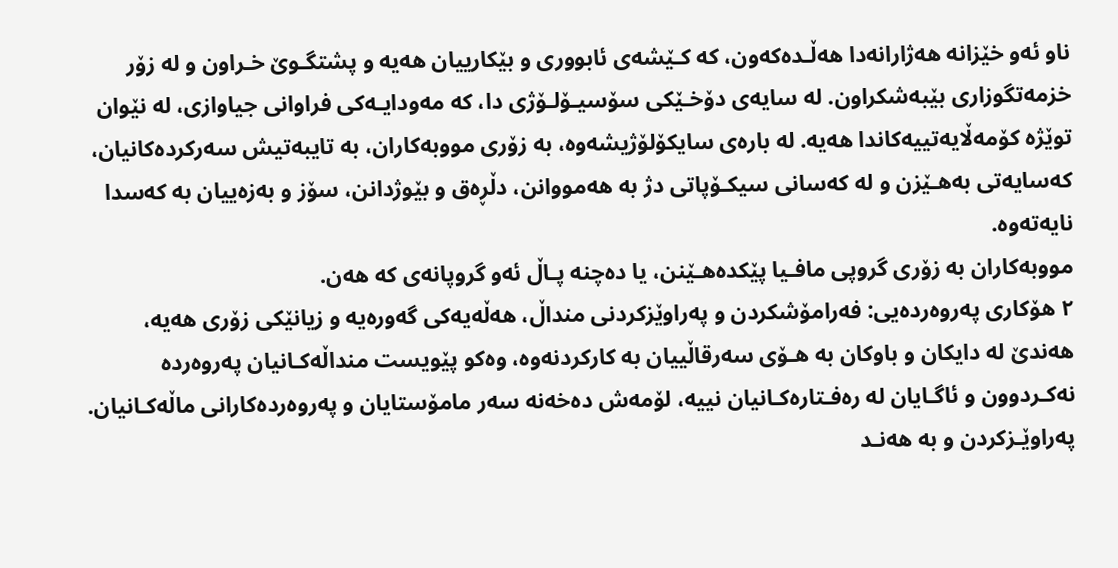ناو ئەو خێزانە هەژارانەدا هەڵـدەكەون، کە کـێشەی ئابووری و بێکارییان هەیە و پشتگـوێ خـراون و لە زۆر خزمەتگوزاری بێبەشکراون. لە سایەی دۆخـێکی سۆسیـۆلـۆژی دا، کە مەودایـەکی فراوانی جیاوازی، لە نێوان توێژە کۆمەڵایەتییەکاندا هەیە. لە بارەی سایکۆلۆژیشەوە، بە زۆری مووبەکاران، بە تایبەتیش سەرکردەکانیان، کەسایەتی بەهـێزن و لە کەسانی سیکـۆپاتی دژ بە هەمووانن، دڵڕەق و بێوژدانن، سۆز و بەزەییان بە کەسدا نایەتەوە.
مووبەکاران بە زۆری گروپی مافـیا پێکدەهـێنن، یا دەچنە پـاڵ ئەو گروپانەی کە هەن.
٢ هۆکاری پەروەردەیی: فەرامۆشکردن و پەراوێزکردنی منداڵ، هەڵەیەکی گەورەیە و زیانێکی زۆری هەیە، هەندێ لە دایکان و باوکان بە هـۆی سەرقاڵییان بە کارکردنەوە، وەکو پێویست منداڵەکـانیان پەروەردە نەکـردوون و ئاگـایان لە رەفـتارەکـانیان نییە، لۆمەش دەخەنە سەر مامۆستایان و پەروەردەکارانی ماڵەکـانیان. پەراوێـزکردن و بە هەنـد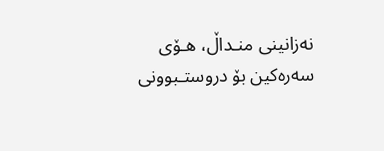نەزانینی منـداڵ، هـۆی سەرەکین بۆ دروستـبوونی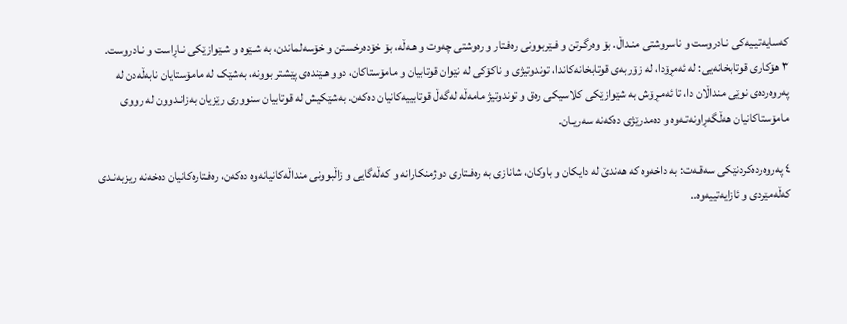کەسایەتیـیەکی نـادروست و ناسروشتی منـداڵ. بۆ وەرگـرتن و فـێربوونی رەفـتار و رەوشتی چەوت و هـەڵە، بۆ خۆدەرخستن و خۆسەلماندن، بە شـێوە و شـێوازێکی نـاڕاست و نـادروست.
٣ هۆکاری قوتابخانەیی: لە ئەمڕۆدا، لە زۆربەی قوتابخانەکاندا، توندوتیژی و ناکۆکی لە نێوان قوتابیان و مامۆستاکان، دوو هـێندەی پێشتر بوونە، بەشێک لە مامۆستایان نابەڵەدن لە پەروەردەی نوێی منداڵان دا، تا ئەمـڕۆش بە شێوازێکی کلاسیکی رەق و توندوتیژ مامەڵە لەگەڵ قوتابییەکانیان دەکەن. بەشێکیش لە قوتابیان سنووری رێزیان بەزانـدوون لە رووی مامۆستاکانیان هەڵگەڕاونەتـەوە و دەمدرێژی دەکەنە سەریـان.

٤ پەروەردەکردنێکی سەقـەت: بە داخەوە کە هەندێ لە دایکان و باوکان، شانازی بە رەفـتاری دوژمنکارانە و کەڵەگایی و زاڵبوونی منداڵەکانیانەوە دەکەن، رەفـتارەکانیان دەخەنە ریزبەنـدی کەڵەمێردی و ئازایەتییەوە..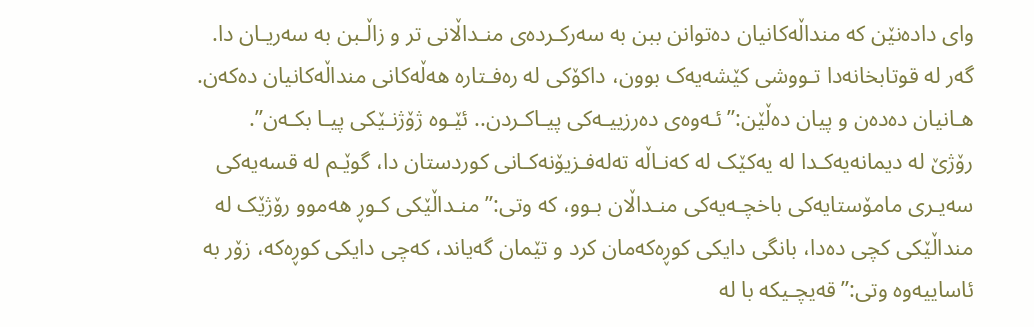وای دادەنێن کە منداڵەکانیان دەتوانن ببن بە سەرکـردەی منـداڵانی تر و زاڵـبن بە سەریـان دا. گەر لە قوتابخانەدا تـووشی کێشەیەک بوون، داکۆکی لە رەفـتارە هەڵەکانی منداڵەکانیان دەکەن. هـانیان دەدەن و پیان دەڵێن:”ئـەوەی دەرزییـەکی پیـاکـردن.. ئێـوە ژۆژنـێکی پیـا بکـەن”.
رۆژێ لە دیمانەیەکـدا لە یەکێک لە کەنـاڵە تەلەفـزیۆنەکـانی کوردستان دا، گوێـم لە قسەیەکی سەیـری مامۆستایەکی باخچـەیەکی منـداڵان بـوو، کە وتی:”منـداڵێکی کـوڕ هەموو رۆژێک لە منداڵێکی کچی دەدا، بانگی دایکی کوڕەکەمان کرد و تێمان گەیاند، کەچی دایکی کوڕەکە، زۆر بە ئاساییەوە وتی:”قەیچـیکە با لە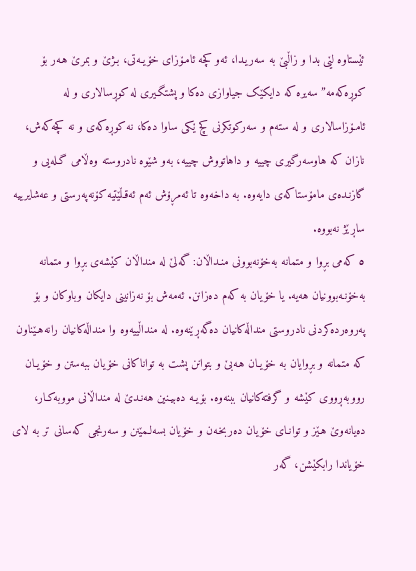ئێستاوە لێی بدا و زاڵبێ بە سەریـدا، ئەو کچە ئامـۆزای خۆیـەتی، بـژێ و بمرێ هـەر بۆ کوڕەکەمە” سەیرە کە دایکێک جیاوازی دەکا و پشتگـیری لە کوڕسالاری و لە ئامـۆزاسالاری و لە ستەم و سەرکوتکرنی کچ ێکی ساوا دەکا، نە کوڕەکەی و نە کچەکەش، نازان کە هاوسەرگیری چییە و داهاتووش چییە، بەو شێوە نادروستە وەڵامی گـلەیی و گازنـدەی مامۆستاکەی دایەوە. بە داخەوە تا ئەمڕۆش ئەم ئەقـڵێتیە کۆنەپەرستی و عەشایرییە ساڕێژ نەبووە.
٥ کەمی بڕوا و متمانە بەخۆنەبوونی منـداڵان: گەلێ لە منداڵان کێشەی بڕوا و متمانە بەخۆنـەبوونیان هەیە. یا خۆیان بە کەم دەزانن. ئەمەش بۆ نەزانینی دایکان وباوکان و بۆ پەروەردەکردنی نادروستی منداڵەکانیان دەگەڕێنەوە. لە منداڵییەوە وا منداڵەکانیان رانەهـێناون کە متمانە و بڕوایان بە خۆیـان هـەبێ و بتوانن پشت بە تواناکانی خۆیان ببەستن و خۆیـان رووبەڕووی کێشە و گرفتەکانیان ببنەوە. بۆیـە دەبیـنین هەنـدێ لە منداڵانی مووبەکـار، دەیانەوێ هـێز و توانـای خۆیان دەربخـەن و خۆیان بسەلـمێنن و سەرنجی کەسانی تر بە لای خۆیاندا رابکێشن، گەر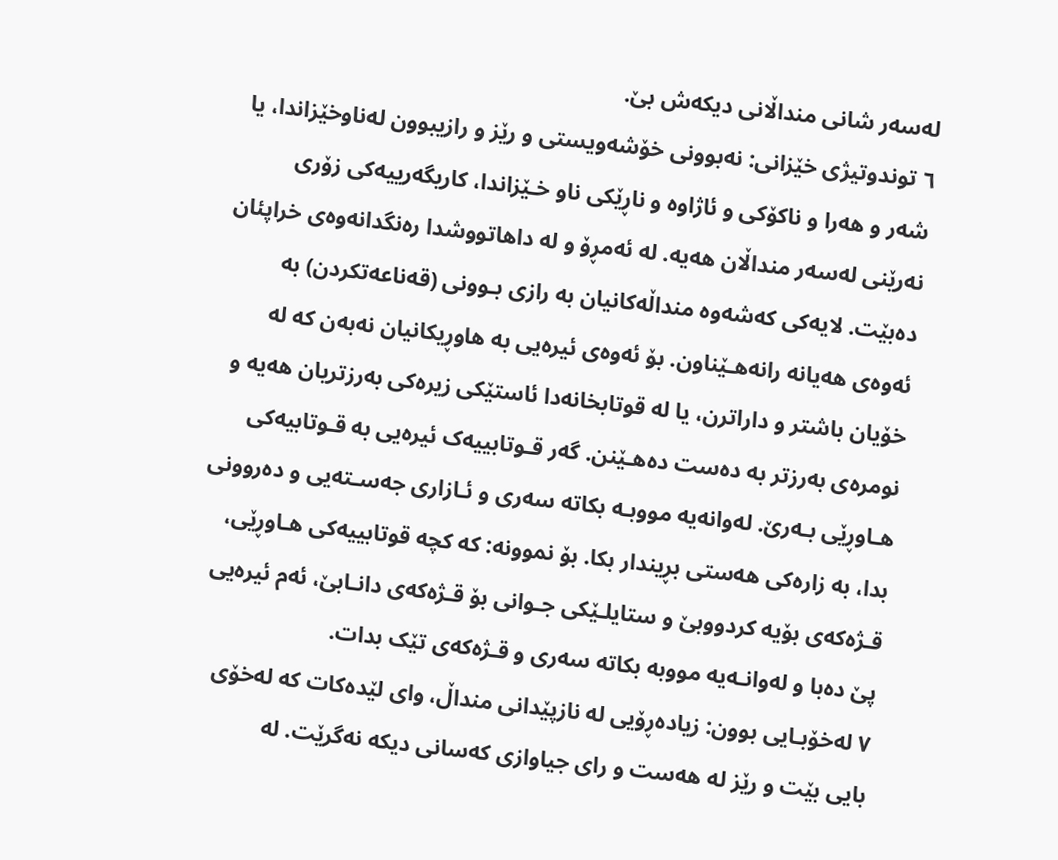لەسەر شانی منداڵانی دیکەش بێ.
٦ توندوتیژی خێزانی: نەبوونی خۆشەویستی و رێز و رازیبوون لەناوخێزاندا، یا شەر و هەرا و ناکۆکی و ئاژاوە و ناڕێکی ناو خـێزاندا، کاریگەرییەکی زۆری نەرێنی لەسەر منداڵان هەیە. لە ئەمڕۆ و لە داهاتووشدا رەنگدانەوەی خراپئان دەبێت. لایەکی کەشەوە منداڵەکانیان بە رازی بـوونی (قه‌ناعەتکردن) بە ئەوەی هەیانە رانەهـێناون. بۆ ئەوەی ئیرەیی بە هاوڕیکانیان نەبەن کە لە خۆیان باشتر و داراترن، یا لە قوتابخانەدا ئاستێکی زیرەکی بەرزتریان هەیە و نومرەی بەرزتر بە دەست دەهـێنن. گەر قـوتابییەک ئیرەیی بە قـوتابیەکی هـاوڕێی بـەرێ. لەوانەیە مووبـە بکاتە سەری و ئـازاری جەسـتەیی و دەروونی بدا، بە زارەکی هەستی بڕیندار بکا. بۆ نموونە: کە کچە قوتابییەکی هـاوڕێی، قـژەکەی بۆیە کردووبێ و ستایلـێکی جـوانی بۆ قـژەکەی دانـابێ، ئەم ئیرەیی پێ دەبا و لەوانـەیە مووبە بکاتە سەری و قـژەکەی تێک بدات.
٧ لەخۆبـایی بوون: زیادەڕۆیی لە نازپێدانی منداڵ، وای لێدەکات کە لەخۆی بایی بێت و رێز لە هەست و رای جیاوازی کەسانی دیکە نەگرێت. لە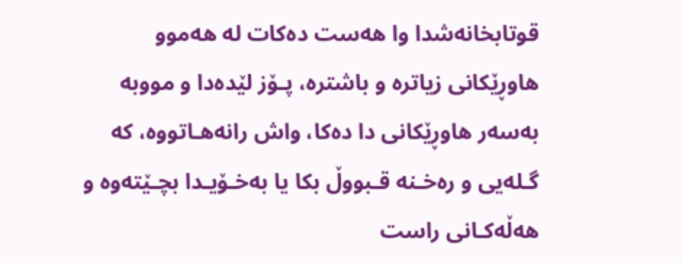قوتابخانەشدا وا هەست دەکات لە هەموو هاوڕێکانی زیاترە و باشترە، پـۆز لێدەدا و مووبە بەسەر هاوڕێکانی دا دەکا، واش رانەهـاتووە، کە گـلەیی و رەخـنە قـبووڵ بکا یا بەخـۆیـدا بچـێتەوە و هەڵەکـانی راست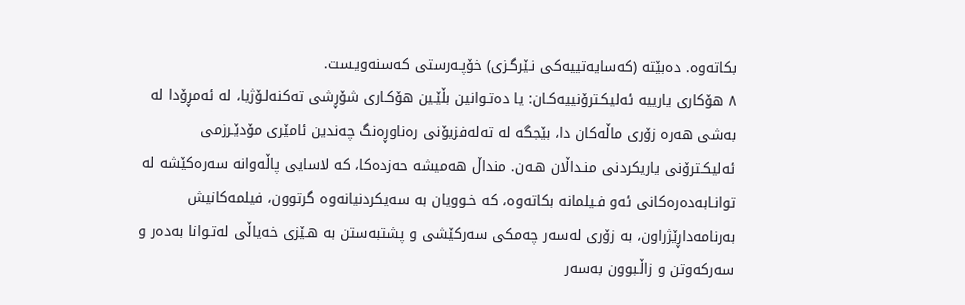بکاتەوە. دەبێتە (کەسایەتییەکی نـێرگـزی) خۆپـەرستی کەسنەویـست.
٨ هۆکاری یارییە ئەلیکـترۆنییەکـان: یا دەتـوانین بڵێـین هۆکـاری شۆڕشی تەکنەلـۆژیا، لە ئەمڕۆدا لە بەشی هەرە زۆری ماڵەکان دا، بێجگە لە تەلەفزیۆنی رەناوڕەنگ چەندین ئامێری مۆدێـرزمی ئەلیکـترۆنی یاریکردنی منـداڵان هـەن. منداڵ هەمیشە حەزدەکا، کە لاسایی پاڵەوانە سەرەکێشە لە توانـابەدەرەکانی ئەو فـیلمانە بکاتەوە، کە خـوویان بە سەیکردنیانەوە گرتوون، فیلمەکانیش بەرنامەداڕێژراون، بە زۆری لەسەر چەمکی سەرکێشی و پشتبەستن بە هـێزی خەیاڵی لەتـوانا بەدەر و سەرکەوتن و زاڵـبوون بەسەر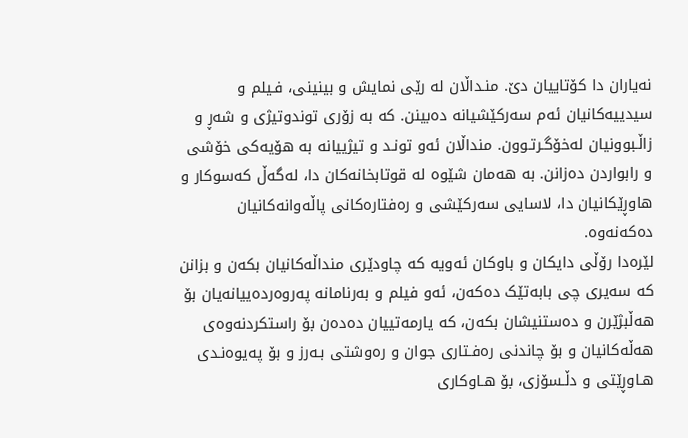نەیاران دا کۆتاییان دێ. منـداڵان لە رێی نمایش و بینینی، فـیلم و سیدییەکانیان ئەم سەرکێشیانە دەبینن. کە بە زۆری توندوتیژی و شەڕ و زاڵـبوونیان لەخۆگـرتـوون. منداڵان ئەو تونـد و تیژییانە بە هۆیەکی خۆشی و رابواردن دەزانن. بە هەمان شێوە لە قوتابخانەکان دا، لەگەڵ کەسوکار و هاوڕێکانیان دا، لاسایی سەرکێشی و رەفتارەکانی پاڵەوانەکانیان دەکەنەوە.
لێرەدا رۆڵی دایکان و باوکان ئەویە كە چاودێری منداڵەکانیان بکەن و بزانن کە سەیری چی بابەتێک دەکەن، ئەو فیلم و بەرنامانە پەروەردەییانەیان بۆ هەڵبژێرن و دەستنیشان بکەن، کە یارمەتییان دەدەن بۆ راستکردنەوەی هەڵەکانیان و بۆ چاندنی رەفـتاری جوان و رەوشتی بـەرز و بۆ پەیوەنـدی هـاوڕێتی و دڵـسۆزی، بۆ هـاوکاری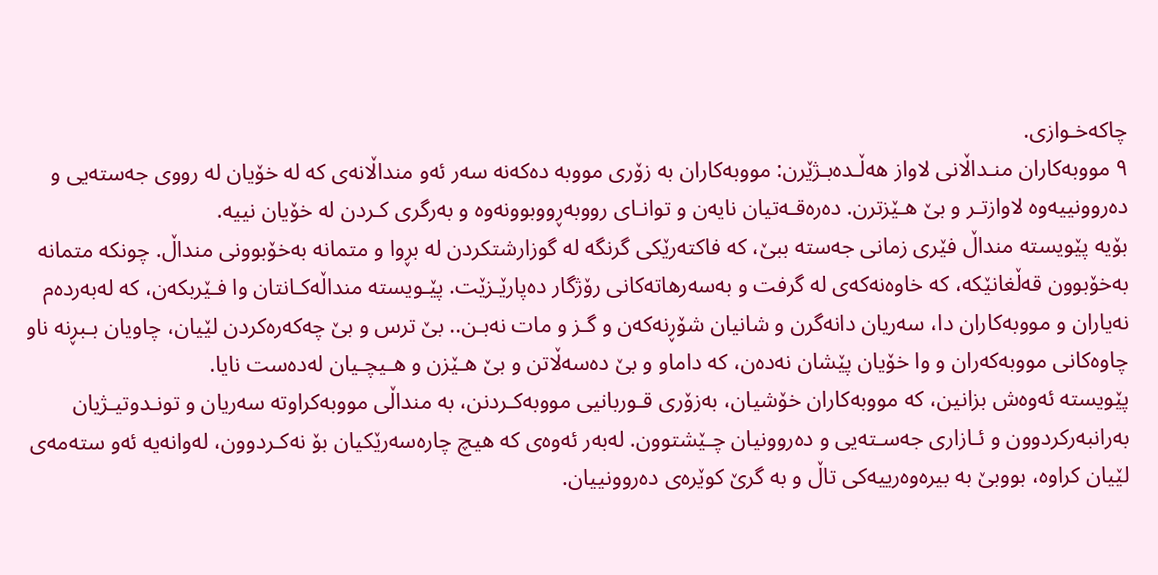چاکەخـوازی.
٩ مووبەکاران منـداڵانی لاواز هەڵـدەبـژێرن: مووبەکاران بە زۆری مووبە دەکەنە سەر ئەو منداڵانەی کە لە خۆیان لە رووی جەستەیی و دەروونییەوە لاوازتـر و بێ هـێزترن. دەرەقـەتیان نایەن و توانـای رووبەڕووبوونەوە و بەرگری کـردن لە خۆیان نییە.
بۆیە پێویستە منداڵ فێری زمانی جەستە ببێ، کە فاکتەرێکی گرنگە لە گوزارشتکردن لە بڕوا و متمانە بەخۆبوونی منداڵ. چونکە متمانە بەخۆبوون قەڵغانێکە، کە خاوەنەکەی لە گرفت و بەسەرهاتەکانی رۆژگار دەپارێـزێت. پێـویستە منداڵەکـانتان وا فـێربکەن، کە لەبەردەم نەیاران و مووبەکاران دا، سەریان دانەگرن و شانیان شۆڕنەکەن و گـز و مات نەبـن.. بێ ترس و بێ چەکەرەکردن لێیان، چاویان بـبڕنە ناو چاوەکانی مووبەکەران و وا خۆیان پێشان نەدەن، کە داماو و بێ دەسەڵاتن و بێ هـێزن و هـیچـیان لەدەست نایا.
پێویستە ئەوەش بزانین، کە مووبەکاران خۆشیان، بەزۆری قـوربانیی مووبەکـردنن، بە منداڵی مووبەکراوتە سەریان و تونـدوتیـژیان بەرانبەرکردوون و ئـازاری جەسـتەیی و دەروونیان چـێشتوون. لەبەر ئەوەی کە هیچ چارەسەرێکیان بۆ نەکـردوون، لەوانەیە ئەو ستەمەی لێیان کراوە، بووبێ بە بیرەوەرییەکی تاڵ و بە گرێ کوێرەی دەروونییان.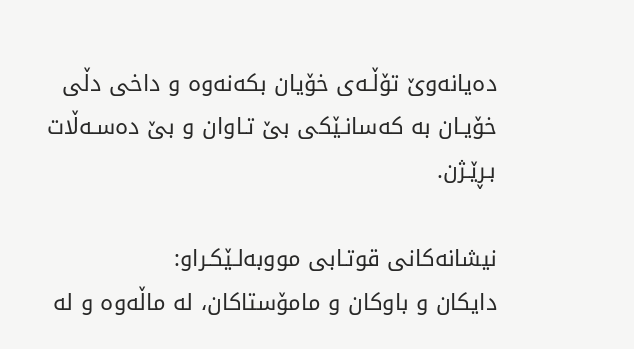دەیانەوێ تۆڵـەی خۆیان بکەنەوە و داخی دڵی خۆیـان بە کەسانـێکی بێ تـاوان و بێ دەسـەڵات بـڕێـژن.

نیشانەکانی قوتـابی مووبەلـێکـراو:
دایکان و باوکان و مامۆستاکان، لە ماڵەوە و لە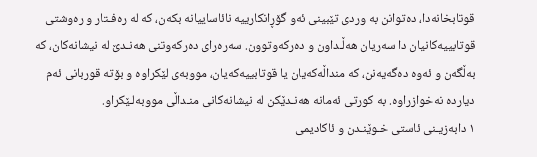قوتابخانەدا، دەتوانن بە وردی تێبینی ئەو گۆڕانکارییە نائاساییانە بکەن، کە لە رەفـتار و رەوشتی قوتابییەکانیان دا سەریان هەڵـداون و دەرکەوتوون. سەرەرای دەرکەوتنی هەنـدێ لە نیشانەکان، کە بەڵگەن و ئەوە دەگەیەنن، کە منداڵەکەیان یا قوتابییەکەیان، مووبەی لێکراوە و بۆتە قوربانی ئەم دیاردە نەخوازراوە. بە کورتی ئەمانە هەنـدێکن لە نیشانەکانی منـداڵی مووبەلـێکراو.
١ دابەزیـنی ئاستی خـوێنـدن و ئاکادیمی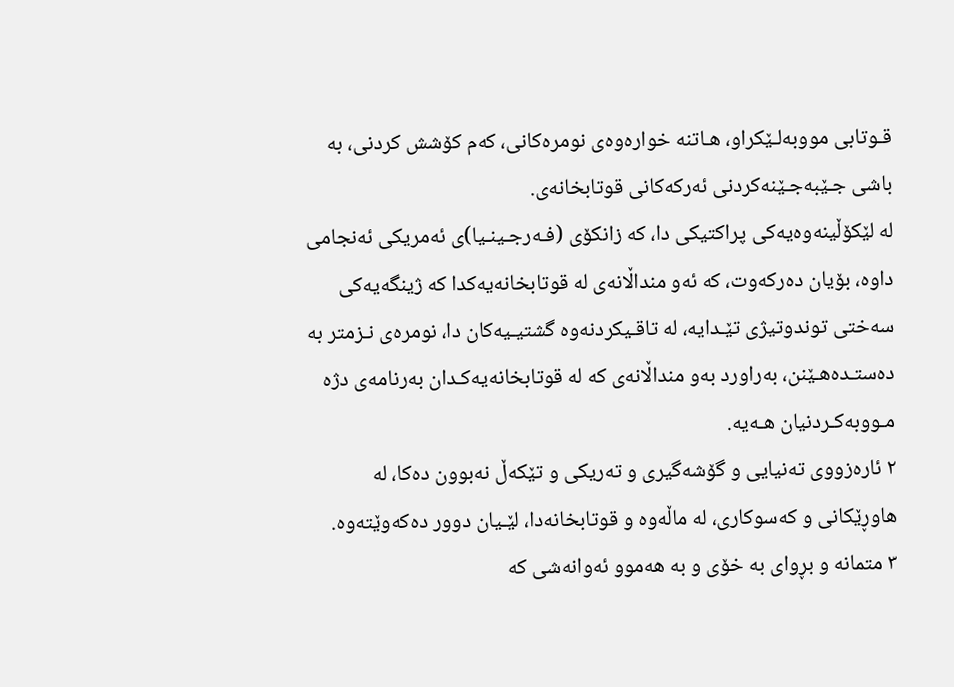قـوتابی مووبەلـێکراو، هـاتنە خوارەوەی نومرەکانی، کەم کۆشش کردنی، بە باشی جـێبەجـێنەکردنی ئەرکەکانی قوتابخانەی.
لە لێکۆڵینەوەیەکی پراکتیکی دا، کە زانکۆی (فـه‌رجـینـیا)ی ئەمریکی ئەنجامی داوە، بۆیان دەرکەوت، کە ئەو منداڵانەی لە قوتابخانەیەکدا کە ژینگەیەکی سەختی توندوتیژی تێـدایە، لە تاقـیکردنەوە گشتیـیەکان دا، نومرەی نـزمتر بە دەستـدەهـێنن، بەراورد بەو منداڵانەی کە لە قوتابخانەیەکـدان بەرنامەی دژە مـووبەکـردنیان هـەیە.
٢ ئارەزووی تەنیایی و گۆشەگیری و تەریکی و تێکەڵ نەبوون دەکا، لە هاوڕێکانی و کەسوکاری، لە ماڵەوە و قوتابخانەدا، لێـیان دوور دەکەوێتەوە.
٣ متمانە و بڕوای بە خۆی و بە هەموو ئەوانەشی کە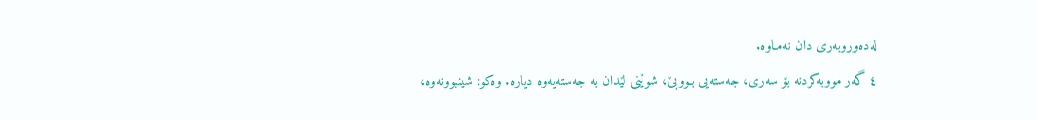لەدەوروبەری دان نەمـاوە.
٤ گەر مووبەکردنە بۆ سەری، جەستەیی بـووبێ، شوێنی لێدان بە جەستەیەوە دیارە. وەکو: شینبوونەوە،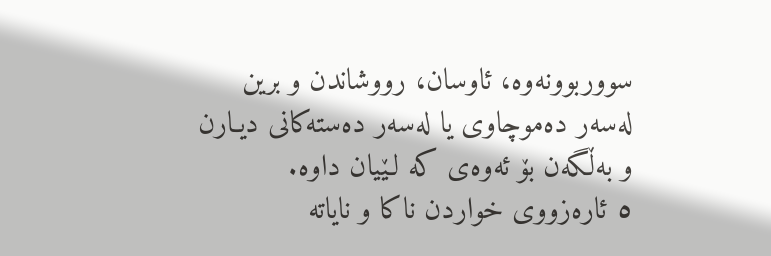سووربوونەوە، ئاوسان، رووشاندن و برین لەسەر دەموچاوی یا لەسەر دەستەکانی دیـارن و بەڵـگەن بۆ ئەوەی کە لـێیان داوە.
٥ ئارەزووی خواردن ناکا و نایاتە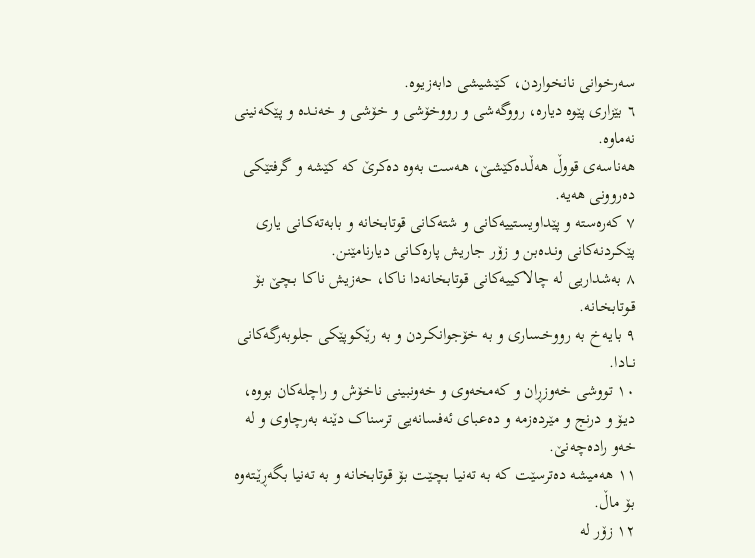سەرخوانی نانخواردن، کـێشیشی دابەزیـوە.
٦ بێزاری پێوە دیارە، رووگەشی و رووخۆشی و خۆشی و خەنـدە و پێکەنینی نەماوە.
هەناسەی قووڵ هەڵـدەکێشێ، هەست بەوە دەکرێ کە کێشە و گرفتێکی دەروونی هەیە.
٧ کەرەستە و پێداویستییەکانی و شتەکانی قوتابخانە و بابەتەکـانی یاری پێکـردنەکانی ونـدەبن و زۆر جاریش پارەکـانی دیارنامێنن.
٨ بەشداریی لە چالاکییەکانی قوتابخانەدا ناکا، حەزیش ناکـا بـچێ بۆ قـوتابخـانە.
٩ بایـەخ بە رووخـساری و بە خۆجوانکـردن و بە رێکـوپێکی جلوبەرگەکانی نــادا.
١٠ تووشی خەوزڕان و کەمخەوی و خەونبینی ناخۆش و راچلەکان بووە، دیـۆ و درنج و مێردەزمە و دەعبای ئەفسانەیی ترسناک دێنە بەرچاوی و لە خەو رادەچەنێ.
١١ هەمیشە دەترسێت کە بە تەنیا بچـێت بۆ قوتابخانە و بە تەنیا بگەڕێـتەوە بۆ ماڵ.
١٢ زۆر لە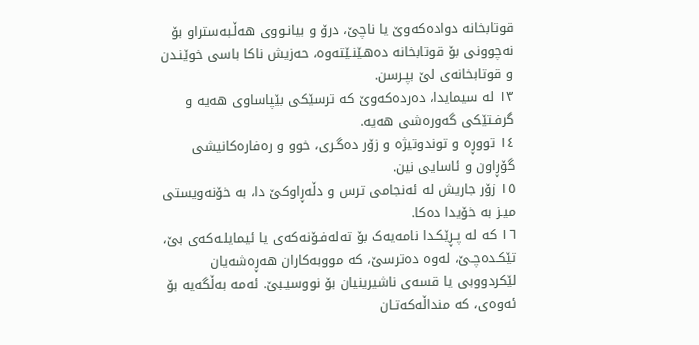قوتابخانە دوادەکەوێ یا ناچێ، درۆ و بیانـووی هەڵـبەستراو بۆ نەچوونی بۆ قوتابخانە دەهـێنـێتەوە، حەزیش ناکا باسی خوێنـدن و قوتابخانەی لێ بپـرسن.
١٣ لە سیمایدا، دەردەکەوێ کە ترسێکی بێپاساوی هەیە و گرفـتێکی گەورەشی هەیە.
١٤ تووڕە و توندوتیژە و زۆر دەگـری، خوو و رەفارەکانیشی گۆڕاون و ئاسایی نین.
١٥ زۆر جاریش لە ئەنجامی ترس و دڵەڕاوکێ دا، بە خۆنەویستی میـز بە خۆیدا دەکا.
١٦ کە لە پـڕێکـدا نامەیەک بۆ تەلەفـۆنەکەی یا ئیمایلـەکەی بێ، تێکـدەچـێ، لەوە دەترسێ، کە مووبەکاران هەڕەشەیان لێکردووبی یا قسەی ناشیرینیان بۆ نووسیـبێ. ئەمە بەڵگەیە بۆ ئەوەی، کە منداڵەکەتـان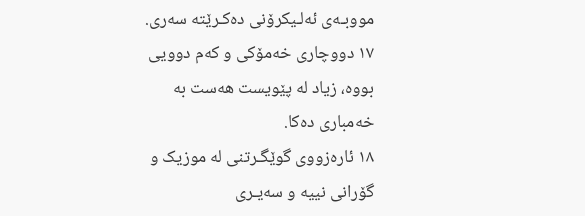مووبـەی ئەلـیکرۆنی دەکـرێتە سەری.
١٧ دووچاری خەمۆکی و کەم دوویی بووە، زیاد لە پێویست هەست بە خەمباری دەکا.
١٨ ئارەزووی گوێگـرتنی لە موزیک و گۆرانی نییە و سەیـری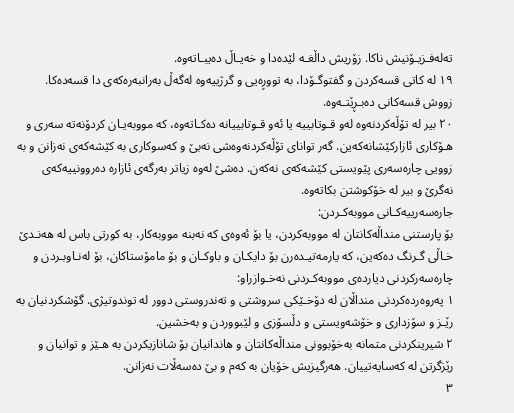تەلەفـزیـۆنیش ناکا. زۆریش داڵغـە لێدەدا و خەیـاڵ دەیبـاتەوە.
١٩ لە کاتی قسەکردن و گفتوگـۆدا، بە تووڕەیی و گرژییەوە لەگەڵ بەرانبەرەکەی دا قسەدەکا. زووش قسەکانی دەبـڕێتـەوە.
٢٠ بیر لە تۆڵەکردنەوە لەو قـوتابییە یا ئەو قـوتابییانە دەکـاتەوە، کە مووبەیـان کردۆنەتە سەری و هـۆکاری ئازارکێشانەکەین. گەر توانای تۆڵەکردنەوەشی نەبێ و کەسوکاری بە کێشەکەی نەزانن و بە زوویی چارەسەری پێویستی کێشەکەی نەکەن. دەشێ لەوە زیاتر بەرگەی ئازارە دەروونییەکەی نەگرێ و بیر لە خۆکوشتن بکاتەوە.
جارەسەرییەکـانی مووبەکـردن:
بۆ پارستنی منداڵەکانتان لە مووبەکردن، یا بۆ ئەوەی کە نەبنە مووبەکار، بە کورتی باس لە هەنـدێ خـاڵی گـرنگ دەکەین، کە یارمەتیـدەرن بۆ دایکـان و باوکـان و بۆ مامۆستاکان، بۆ لەنـاوبـردن و چارەسەرکردنی دیاردەی مووبەکـردنی نەخـوازراو:
١ پەروەردەکردنی منداڵان لە دۆخـێکی سروشتی و تەندروستی دوور لە توندوتیژی. گۆشکردنیان بە رێـز و سۆزداری و خۆشەویستی و دڵسۆزی و لێبووردن و بەخشین.
٢ شیرینکردنی متمانە بەخۆبوونی منداڵەکانتان و هاندانیان بۆ شانازیکردن بە هـێز و توانیان و رێزگرتن لە کەسایەتییان. هەرگیزیش خۆیان بە کەم و بێ دەسەڵات نەزانن.
٣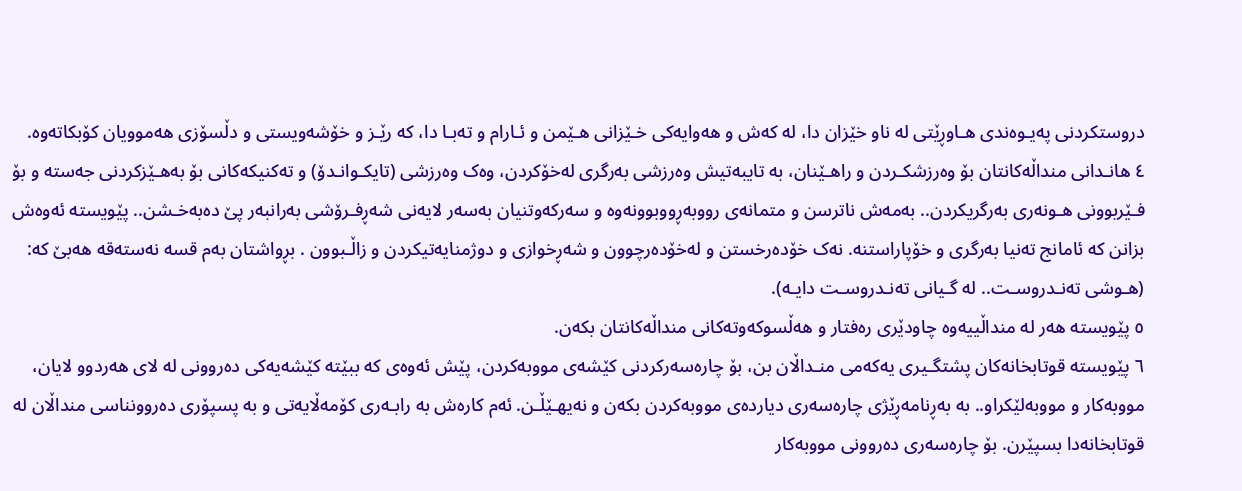دروستکردنی پەیـوەندی هـاوڕێتی لە ناو خێزان دا، لە کەش و هەوایەکی خـێزانی هـێمن و ئـارام و تەبـا دا، کە رێـز و خۆشەویستی و دڵسۆزی هەموویان کۆبکاتەوە.
٤ هانـدانی منداڵەکانتان بۆ وەرزشکـردن و راهـێنان، بە تایبەتیش وەرزشی بەرگری لەخۆکردن، وەک وەرزشی (تایكـوانـدۆ) و تەکنیکەکانی بۆ بەهـێزکردنی جەستە و بۆ فـێربوونی هـونەری بەرگریکردن.. بەمەش ناترسن و متمانەی رووبەڕووبوونەوە و سەرکەوتنیان بەسەر لایەنی شەڕفـرۆشی بەرانبەر پێ دەبەخـشن.. پێویستە ئەوەش بزانن کە ئامانج تەنیا بەرگری و خۆپاراستنە. نەک خۆدەرخستن و لەخۆدەرچوون و شەڕخوازی و دوژمنایەتیکردن و زاڵـبوون . بڕواشتان بەم قسە نەستەقە هەبێ کە:
(هـوشی ته‌نـدروسـت.. له‌ گـیانی ته‌نـدروسـت دایـه‌).
٥ پێویستە هەر لە منداڵییەوە چاودێری رەفتار و هەڵسوکەوتەکانی منداڵەکانتان بکەن.
٦ پێویستە قوتابخانەکان پشتگـیری یەکەمی منـداڵان بن، بۆ چارەسەرکردنی کێشەی مووبەکردن، پێش ئەوەی کە ببێتە کێشەیەکی دەروونی لە لای هەردوو لایان، مووبەکار و مووبەلێکراو.. بە بەڕنامەڕێژی چارەسەری دیاردەی مووبەکردن بکەن و نەیهـێڵـن. ئەم کارەش بە رابـەری کۆمەڵایەتی و بە پسپۆری دەروونناسی منداڵان لە قوتابخانەدا بسپێرن. بۆ چارەسەری دەروونی مووبەکار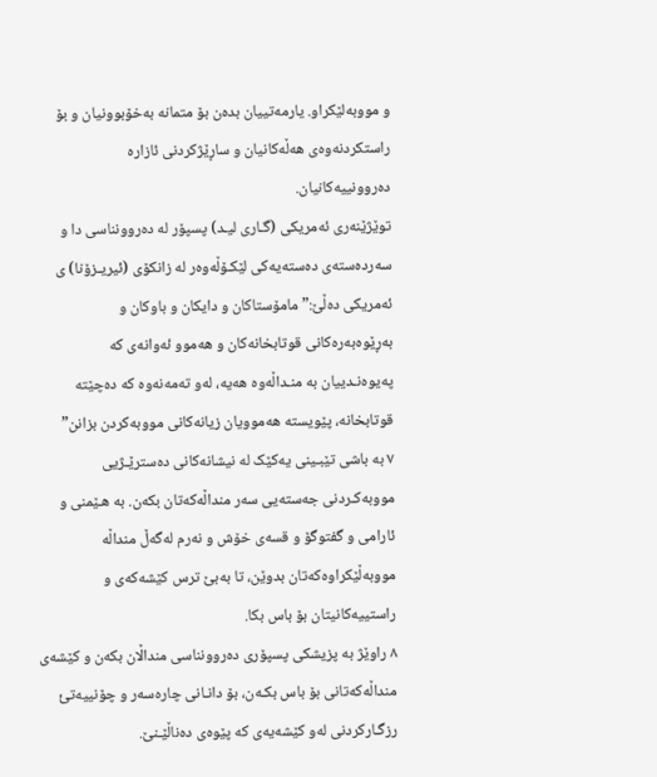و مووبەلێکراو. یارمەتییان بدەن بۆ متمانە بەخۆبوونیان و بۆ راستکردنەوەی هەڵەکانیان و ساڕێژکردنی ئازارە دەروونییەکانیان.
توێژێنەری ئەمریکی (گـاری لیـد) پسپۆر لە دەروونناسی دا و سەردەستەی دەستەیەکی لێکـۆڵەوەر لە زانکۆی (ئیریـزۆنا) ی ئەمریکی دەڵێ:” مامۆستاکان و دایکان و باوکان و بەڕێوەبەرەکانی قوتابخانەکان و هەموو ئەوانەی کە پەیوەنـدییان بە منـداڵەوە هەیە، لەو تەمەنەوە کە دەچێتە قوتابخانە، پێویستە هەموویان زیانەکانی مووبەکردن بزانن”
٧ بە باشی تێبـینی یەکێک لە نیشانەکانی دەسترێـژیی مووبەکـردنی جەستەیی سەر منداڵەکەتان بکەن. بە هـێمنی و ئارامی و گفتوگۆ و قسەی خۆش و نەرم لەگەڵ منداڵە مووبەڵێکراوەکەتان بدوێن، تا بەبێ ترس کێشەکەی و راستییەکانیتان بۆ باس بکا.
٨ راوێژ بە پزیشکی پسپۆری دەروونناسی منداڵان بکەن و کێشەی منداڵەکەتانی بۆ باس بکـەن، بۆ دانـانی چارەسەر و چۆنییەتئ رزگـارکردنی لەو کێشەیەی کە پێوەی دەناڵێـنێ.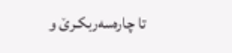تا چارەسەربکـرێ و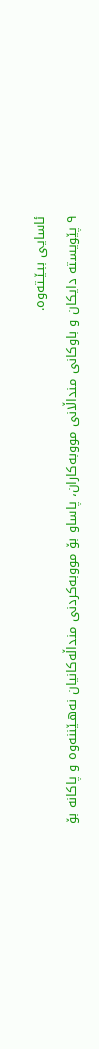ئاسایی ببـێـتەوە.
٩ پێویستە دایکان و باوکانی منداڵانی مووبەکاران، پاساو بۆ مووبەکردنی منداڵەکانیان نەهـێننەوە و پاکانە بۆ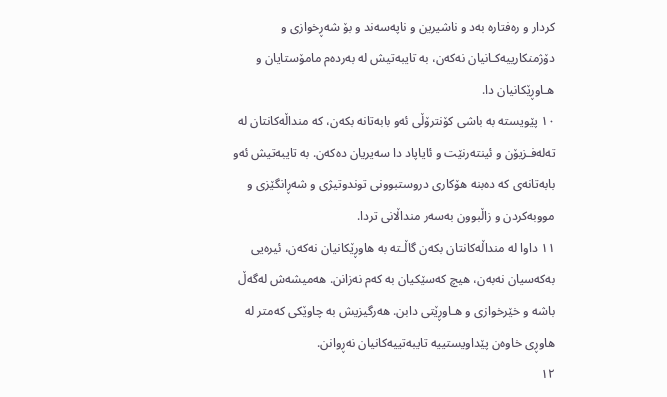کردار و رەفتارە بەد و ناشیرین و ناپەسەند و بۆ شەڕخوازی و دۆژمنکارییەکـانیان نەکەن، بە تایبەتیش لە بەردەم مامۆستایان و هـاوڕێکانیان دا.
١٠ پێویستە بە باشی کۆنترۆڵی ئەو بابەتانە بکەن، کە منداڵەکانتان لە تەلەفـزیۆن و ئینتەرنێت و ئایاپاد دا سەیریان دەکەن. بە تایبەتیش ئەو بابەتانەی کە دەبنە هۆکاری دروستبوونی توندوتیژی و شەڕانگێزی و مووبەکردن و زاڵبوون بەسەر منداڵانی تردا.
١١ داوا لە منداڵەکانتان بکەن گاڵـتە بە هاوڕێکانیان نەکەن، ئیرەیی بەکەسیان نەبەن، هیچ کەسێکیان بە کەم نەزانن. هەمیشەش لەگەڵ باشە و خێرخوازی و هـاوڕێتی دابن. هەرگیزیش بە چاوێکی کەمتر لە هاوڕی خاوەن پێداویستییە تایبەتییەکانیان نەڕوانن.
١٢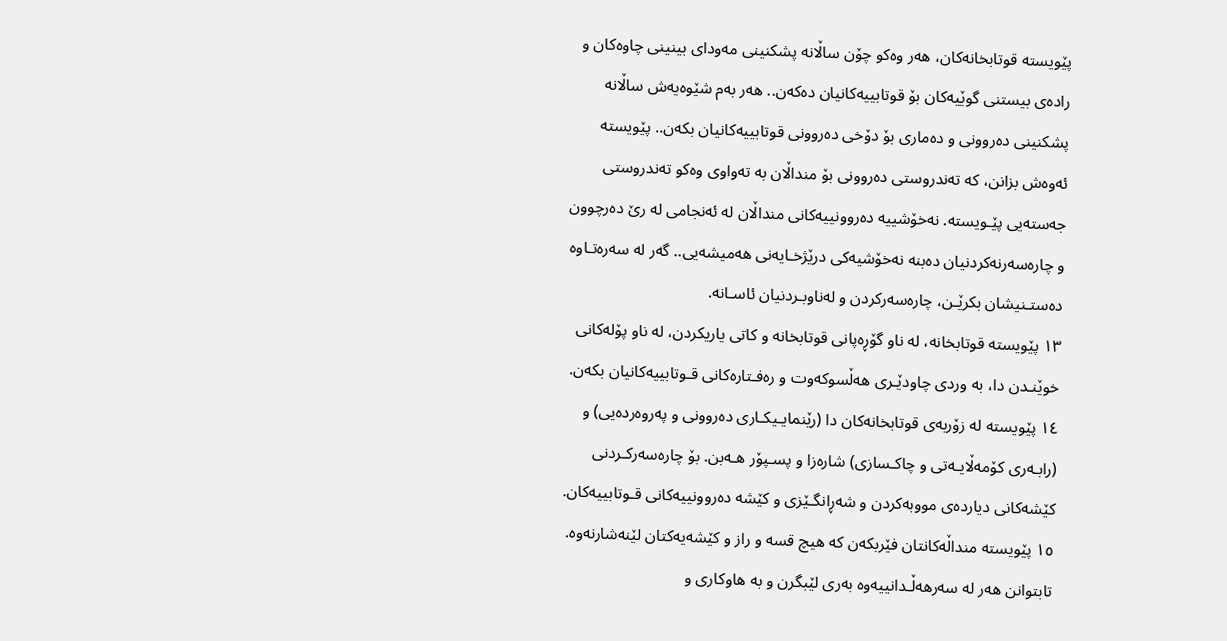پێویستە قوتابخانەکان، هەر وەکو چۆن ساڵانە پشکنینی مەودای بینینی چاوەکان و رادەی بیستنی گوێیەکان بۆ قوتابییەکانیان دەکەن.. هەر بەم شێوەیەش ساڵانە پشکنینی دەروونی و دەماری بۆ دۆخی دەروونی قوتابییەکانیان بکەن.. پێویستە ئەوەش بزانن، کە تەندروستی دەروونی بۆ منداڵان بە تەواوی وەکو تەندروستی جەستەیی پێـویستە. نەخۆشییە دەروونییەکانی منداڵان لە ئەنجامی لە رێ دەرچوون و چارەسەرنەکردنیان دەبنە نەخۆشیەکی درێژخـایەنی هەمیشەیی.. گەر لە سەرەتـاوە دەستـنیشان بکرێـن، چارەسەرکردن و لەناوبـردنیان ئاسـانە.
١٣ پێویستە قوتابخانە، لە ناو گۆڕەپانی قوتابخانە و کاتی یاریکردن، لە ناو پۆلەکانی خوێنـدن دا، بە وردی چاودێـری هەڵسوکەوت و رەفـتارەکانی قـوتابییەکانیان بکەن.
١٤ پێویستە لە زۆربەی قوتابخانەکان دا (رێنمایـیكـاری دەروونی و پەروەردەیی) و (رابـەری کۆمەڵایـەتی و چاکـسازی) شارەزا و پسـپۆر هـەبن. بۆ چارەسەرکـردنی کێشەکانی دیاردەی مووبەکردن و شەڕانگـێزی و کێشە دەروونییەکانی قـوتابییەکان.
١٥ پێویستە منداڵەکانتان فێربکەن کە هيچ قسە و راز و کێشەیەکتان لێنەشارنەوە.
تابتوانن هەر لە سەرهەڵـدانییەوە بەری لێبگرن و بە هاوکاری و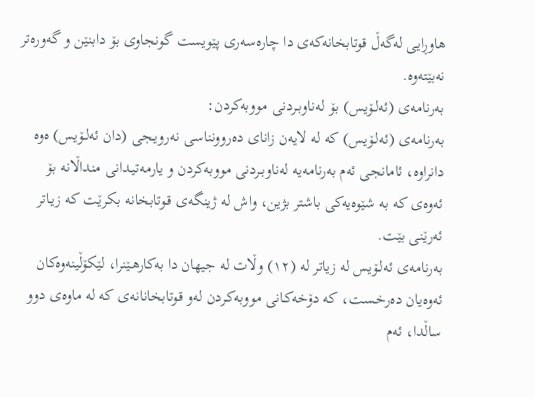هاوڕایی لەگەڵ قوتابخانەکەی دا چارەسەری پێویست گونجاوی بۆ دابنێن و گەورەتر نەبێتەوە.
بەرنامەی (ئەلـۆیس) بۆ لەناوبـردنی مووبەکردن:
بەرنامەی (ئه‌لـۆیس) کە لە لایەن زانای دەروونناسی نەرویـجی (دان ئەلـۆیس) ەوە دانراوە، ئامانجی ئەم بەرنامەیە لەناوبـردنی مووبەکردن و یارمەتیـدانی منداڵانە بۆ ئەوەی کە بە شێوەیەکی باشتر بژین، واش لە ژینگەی قـوتابخانە بکرێت کە زیـاتر ئەرێنی بێت.
بەرنامەی ئەلـۆیس لە زیاتر لە (١٢) وڵات لە جیهان دا بەکارهـێنرا، لێکۆڵینەوەکان ئەوەیان دەرخـست، کە دۆخەکـانی مووبەکـردن لەو قوتابخانانەی کە لە ماوەی دوو ساڵدا، ئەم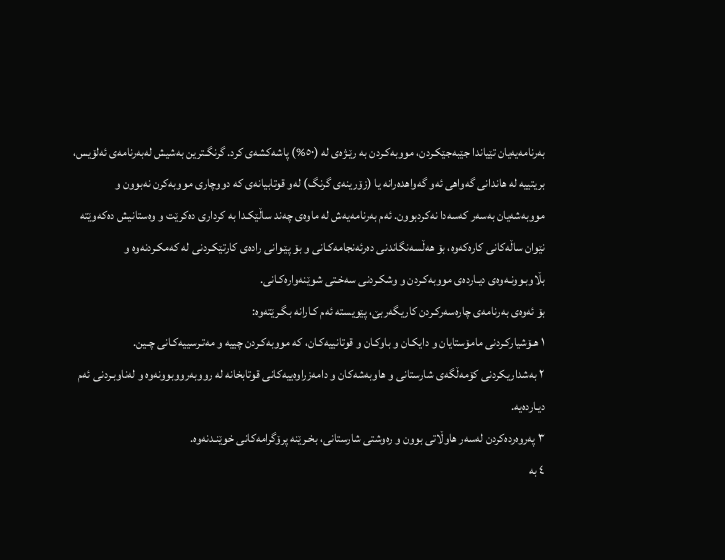بەرنامەیەیان تێیاندا جێبەجێکـردن، مووبەکـردن بە رێـژەی لە (٥٠%) پاشەکشەی کرد. گرنگـترین بەشیش لەبەرنامەی ئەلۆیس، بریتییە لە هاندانی گەواهی ئەو گەواهدەرانە یا (زۆرینەی گرنگ) لەو قوتابیانەی کە دووچاری مووبەکرن نەبوون و مووبەشەیان بەسەر کەسەدا نەکردبوون. ئەم بەرنامەیەش لە ماوەی چەند ساڵێکـدا بە کرداری دەکرێت و وەستانیش دەکەوێتە نێوان ساڵەکانی کارەکەوە، بۆ هەڵسەنگاندنی دەرئەنجامەکـانی و بۆ پێـوانی رادەی کارتێکـردنی لە کەمکـردنەوە و بڵاوبـوونـەوەی دیـاردەی مووبەکـردن و وشکـردنی سەخـتی شوێنەوارەکـانی.
بۆ ئەوەی بەرنامەی چارەسەرکـردن کاریگەربێ، پێویستە ئەم کـارانە بگـرێتەوە:
١ هـۆشیارکـردنی مامۆستایان و دایکـان و باوکـان و قوتانییەکـان، کە مووبەکـردن چییە و مەتـرسییەکـانی چـین.
٢ بەشداریکردنی کۆمەڵگەی شارستانی و هاوبەشەکان و دامەزراوەییەکانی قوتابخانە لە رووبەرووبوونەوە و لەناوبـردنی ئەم دیـاردەیە.
٣ پەروەردەکردن لەسەر هاوڵاتی بوون و رەوشتی شارستانی، بخـرێنە پرۆگرامەکانی خوێنـدنەوە.
٤ بە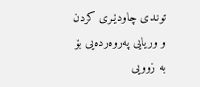تونـدی چاودێـری کردن و وریایی پەروەردەیی بۆ بە زوویی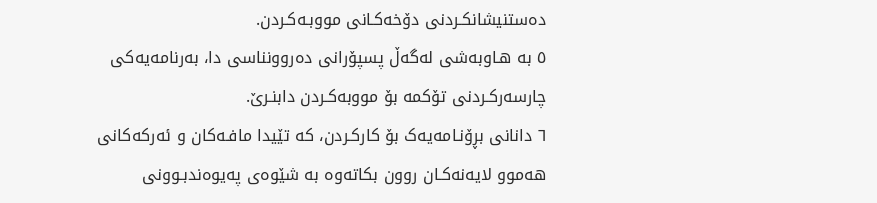دەستنیشانکـردنی دۆخەکـانی مووبـەکـردن.
٥ بە هـاوبەشی لەگەڵ پسپۆرانی دەروونناسی دا، بەرنامەیەکی چارسەرکـردنی تۆکمە بۆ مووبەکـردن دابنـرێ.
٦ دانانی بڕۆنـامەیەک بۆ کارکـردن، کە تێیدا مافـەکان و ئەرکەکانی هەموو لایەنەکـان روون بکاتەوە بە شێوەی پەیوەندبـوونی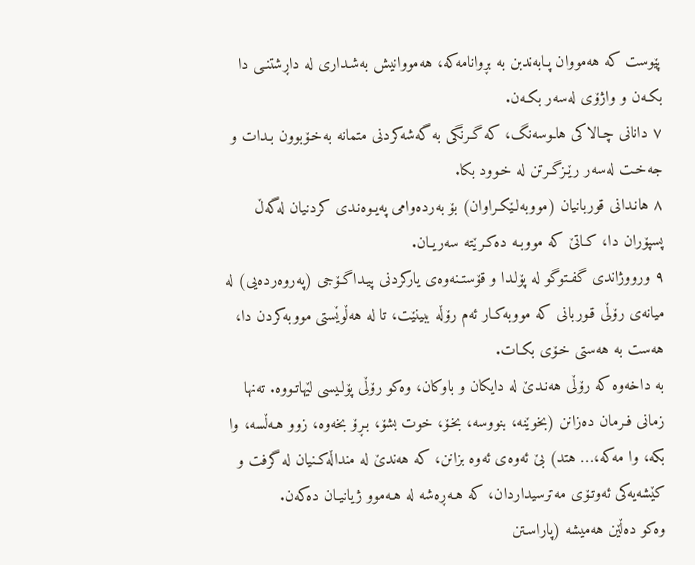پێوست کە هەمووان پـابەندبن بە بڕوانامەکە، هەمووانیش بەشـداری لە داڕشتنـی دا بکـەن و واژۆی لەسەر بکـەن.
٧ دانانی چـالاکی هاـوسەنگ، کە گـرنگی بە گەشەکردنی متمانە بەخـۆبوون بـدات و جەخـت لەسەر رێـزگـرتن لە خـوود بکا.
٨ هانـدانی قوربانیان (مووبه‌لـێكـراوان) بۆ بەردەوامی پەیـوەنـدی کردنیان لەگەڵ پسپۆران دا، کـاتێ کە مووبـە دەکـرێتە سەریـان.
٩ ورووژاندی گفـتوگو لە پۆلـدا و قۆستـنەوەی یارکردنی پیـداگـۆجی (په‌روه‌رده‌یی) لە میانەی رۆڵی قـوربانی کە مووبەکـار ئەم رۆڵە ببینێت، تا لە هەڵوێستی مووبەکردن دا، هەست بە هەستی خـۆی بکـات.
بە داخەوە کە رۆڵی هەنـدێ لە دایکان و باوکان، وەکو رۆڵی پۆلـیسی لێهاتـووە. تەنها زمانی فـرمان دەزانن (بخوێنه‌، بنووسە، بخـۆ، خوت بشۆ، بـڕۆ بخه‌وه‌، زوو هـەڵسە، وا بکە، وا مەکە،… هتد) بێ ئەوەی ئەوە بزانن، کە هەندێ لە منداڵەکـنیان لە گرفت و کێشەیەکی ئەوتـۆی مەترسیداردان، کە هـەڕەشە لە هـەموو ژیانیـان دەکەن.
وەکو دەڵێن هەمیشە (پاراسـتن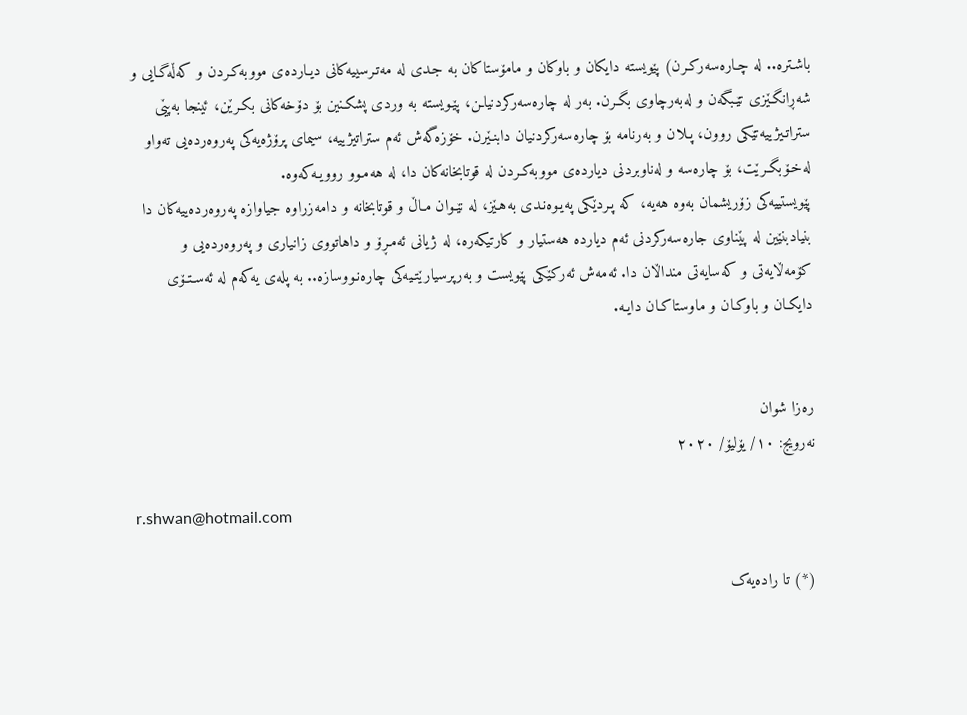باشـترە.. لە چـارەسەرکـرن) پێویستە دایکان و باوکان و مامۆستاکان بە جـدی لە مەتـرسییەکانی دیـاردەی مووبەکـردن و کەڵەگـایی و شەڕانگـێزی تێـبگەن و لەبەرچاوی بگـرن. بەر لە چارەسەرکردنیاـن، پێـویستە بە وردی پشکـنین بۆ دۆخەکانی بکـرێن، ئینجا بەپێی ستراتـیژییەتێکی روون، پـلان و بەرنامە بۆ چارەسەرکردنیان دابنـێرن. خۆزەگەش ئەم ستراتیژییە، سیمای پرۆژەیەکی پەروەردەیی تەواو لەخـۆبگـرێت، بۆ چارەسە و لەناوبردنی دیاردەی مووبەکـردن لە قوتابخانەکان دا، لە هەمـوو روویـەکەوە.
پێویستییەکی زۆریشمان بەوە هەیە، کە پـردێکی پەیـوەنـدی بەهـێز، لە نێـوان مـاڵ و قوتابخانە و دامەزراوە جیاوازە پەروەردەییەکان دا بنیادبنێین لە پێناوی جارەسەرکردنی ئەم دیاردە هەستیار و کارتیکەرە، لە ژیانی ئەمـڕۆ و داهاتووی زانیاری و پەروەردەیی و کۆمەڵایەتی و کەسایەتی منداڵان دا. ئەمەش ئەرکێکی پێویست و بەرپرسیارێتـیەکی چارەنـووسازە.. بە پلەی یەکەم لە ئەسـتـۆی دایکـان و باوکـان و ماوستاکـان دایـە.


رەزا شوان
نەرویج: ١٠/ یۆلیۆ/ ٢٠٢٠

r.shwan@hotmail.com

(*) تا رادەیەک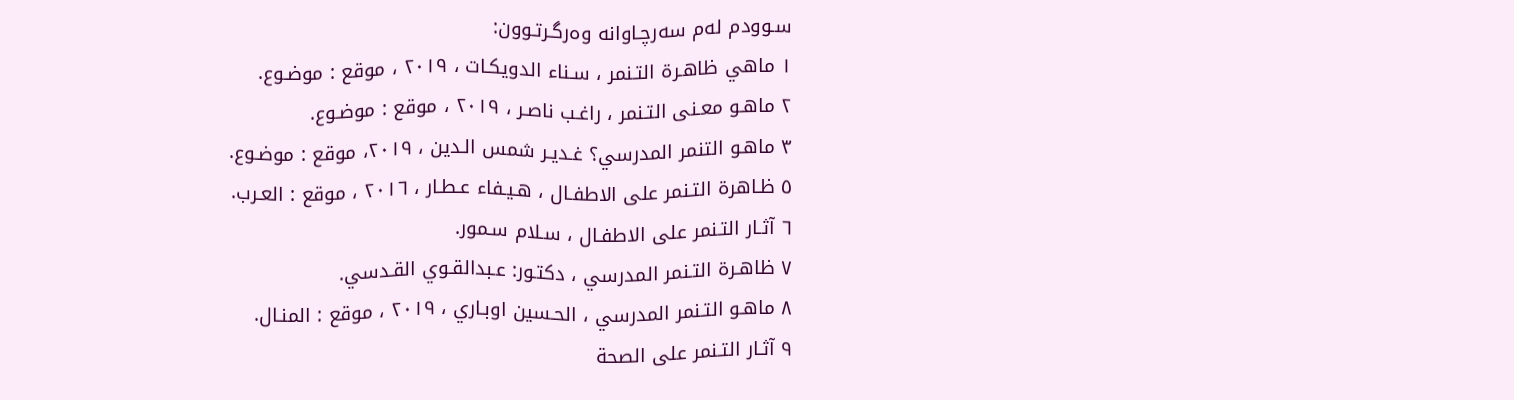سـوودم لەم سەرچـاوانە وەرگـرتـوون:
١ ماهي ظاهـرة التـنمر ، سـناء الدویکـات ، ٢٠١٩ ، موقع : موضـوع.
٢ ماهـو معـنی التـنمر ، راغـب ناصـر ، ٢٠١٩ ، موقع : موضـوع.
٣ ماهـو التنمر المدرسي؟ غـدیـر شمس الـدین ، ٢٠١٩، موقع : موضـوع.
٥ ظـاهرة التـنمر علی الاطفـال ، هـیـفاء عـطـار ، ٢٠١٦ ، موقع : العـرب.
٦ آثـار التـنمر علی الاطفـال ، سـلام سـمور.
٧ ظاهـرة التـنمر المدرسي ، دکتـور: عـبدالقـوي القـدسي.
٨ ماهـو التـنمر المدرسي ، الحـسین اوبـاري ، ٢٠١٩ ، موقع : المنـال.
٩ آثـار التـنمر علی الصحة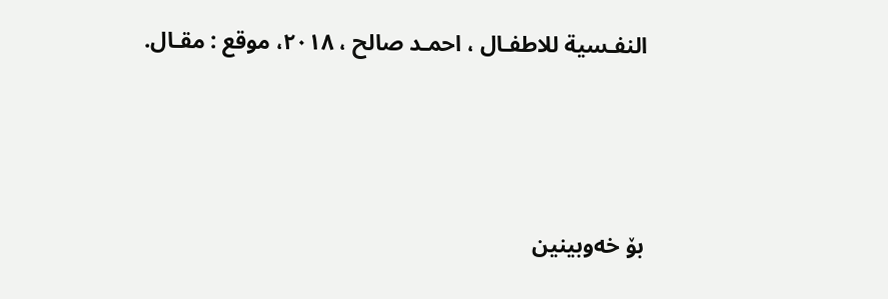النفـسیة للاطفـال ، احمـد صالح ، ٢٠١٨، موقع : مقـال.




بۆ خەوبینین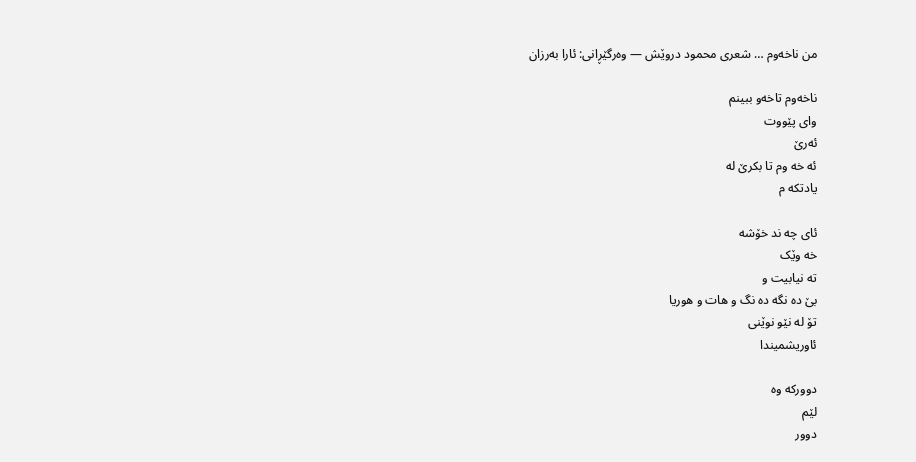من ناخەوم … شعری محمود دروێش — وەرگێڕانی: ئارا بەرزان

ناخەوم تاخەو ببینم
وای پێووت
ئەرێ
ئە خە وم تا بکرێ لە
یادتکە م

ئای چە ند خۆشە
خە وێک
تە نیابیت و
بێ دە نگە دە نگ و هات و هوریا
تۆ لە نێو نوێنی
ئاوریشمیندا

دوورکە وە
لێم
دوور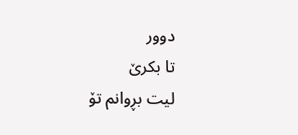دوور
تا بکرێ
لیت بڕوانم تۆ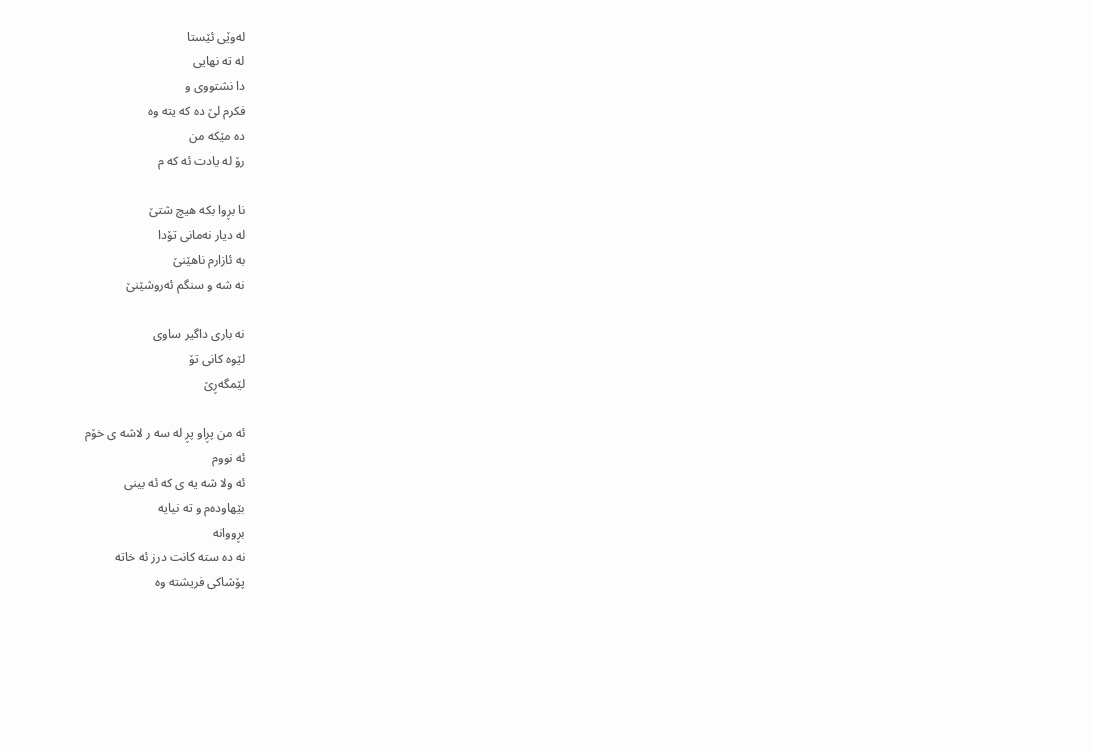لەوێی ئێستا
لە تە نهایی
دا نشتووی و
فکرم لێ دە کە یتە وە
دە مێکە من
رۆ لە یادت ئە کە م

نا بڕوا بکە هیچ شتێ
لە دیار نەمانی تۆدا
بە ئازارم ناهێنێ
نە شە و سنگم ئەروشێنێ

نە باری داگیر ساوی
لێوە کانی تۆ
لێمگەڕێ

ئە من پڕاو پڕ لە سە ر لاشە ی خۆم
ئە نووم
ئە ولا شە یە ی کە ئە بینی
بێهاودەم و تە نیایە
بڕووانە
نە دە ستە کانت درز ئە خاتە
پۆشاکی فریشتە وە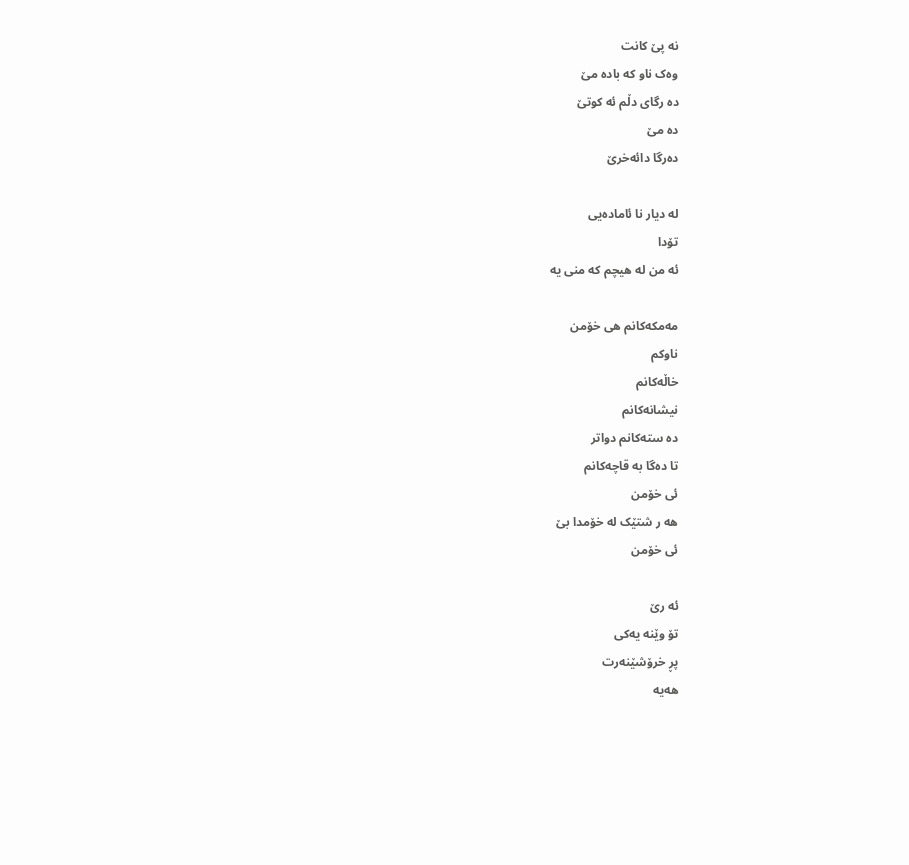نە پێ کانت
وەک ناو کە بادە مێ
دە رگای دڵم ئە کوتێ
دە مێ
دەرگا دائەخرێ

لە دیار نا ئامادەیی
تۆدا
ئە من لە هیچم کە منی یە

مەمکەکانم هی خۆمن
ناوکم
خاڵەکانم
نیشانەکانم
دە ستەکانم دواتر
تا دەگا بە قاچەکانم
ئی خۆمن
هە ر شتێک لە خۆمدا بێ
ئی خۆمن

ئە رێ
تۆ وێنە یەکی
پڕ خرۆشێنەرت
هەیە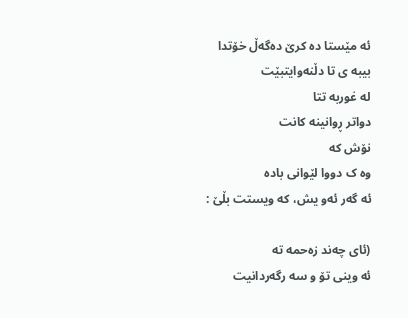ئە مێستا دە کرێ دەگەڵ خۆتدا
بیبە ی تا دڵنەوایتبێت
لە غوربە تتا
دواتر ڕوانینە کانت
نۆش کە
وە ک دووا لێوانی بادە
ئە گەر ئەو یش، کە ویستت بڵێ :

(ئای چەند زەحمە تە
ئە وینی تۆ و سە رگەردانیت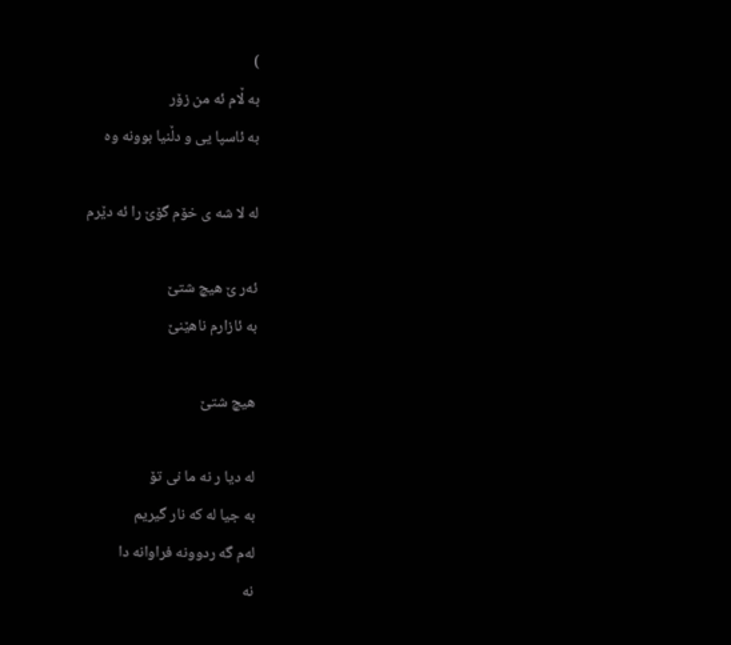)
بە ڵام ئە من زۆر
بە ئاسپا یی و دڵنیا بوونە وە

لە لا شە ی خۆم گۆێ را ئە دێرم

ئەر ێ هیچ شتێ
بە ئازارم ناهێنێ

هیچ شتێ

لە دیا ر نە ما نی تۆ
بە جیا لە کە نار گیریم
لەم گە ردوونە فراوانە دا
نە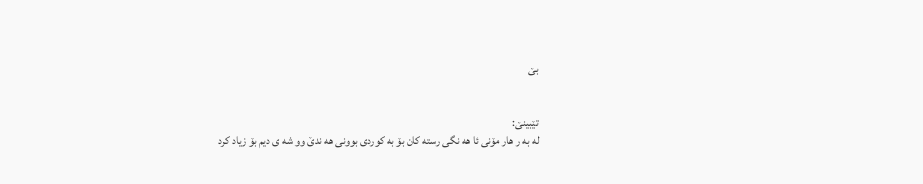بێ


تێبینێ:
لە بە ر هار مۆنی ئا هە نگی رستە کان بۆ بە کوردی بوونی هە ندێ وو شە ی دیم بۆ زیاد کرد